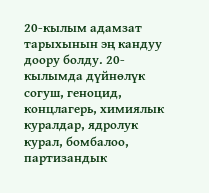20-кылым адамзат
тарыхынын эң кандуу доору болду. 20-кылымда дүйнөлүк согуш, геноцид,
концлагерь, химиялык куралдар, ядролук курал, бомбалоо, партизандык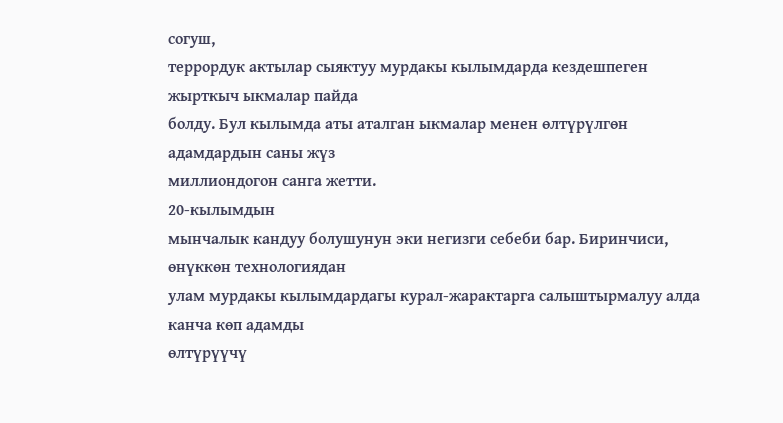согуш,
террордук актылар сыяктуу мурдакы кылымдарда кездешпеген жырткыч ыкмалар пайда
болду. Бул кылымда аты аталган ыкмалар менен өлтүрүлгөн адамдардын саны жүз
миллиондогон санга жетти.
20-кылымдын
мынчалык кандуу болушунун эки негизги себеби бар. Биринчиси, өнүккөн технологиядан
улам мурдакы кылымдардагы курал-жарактарга салыштырмалуу алда канча көп адамды
өлтүрүүчү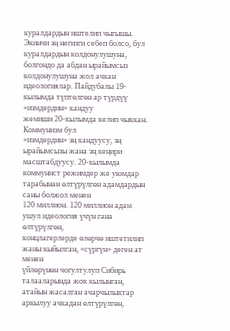куралдардын иштелип чыгышы. Экинчи эң негизги себеп болсо, бул
куралдардын колдонулушуна, болгондо да абдан ырайымсыз колдонулушуна жол ачкан
идеологиялар. Пайдубалы 19-кылымда түптөлгөн ар түрдүү «измдердин» кандуу
жемиши 20-кылымда келип чыккан.
Коммунизм бул
«измдердин» эң кандуусу, эң ырайымсызы жана эң кеңири масштабдуусу. 20-кылымда
коммунист режимдер же уюмдар тарабынан өлтүрүлгөн адамдардын саны болжол менен
120 миллион. 120 миллион адам ушул идеология үчүн гана өлтүрүлгөн,
концлагерлерде өлөрчө иштетилип жаны кыйылган, «сүргүн» деген ат менен
үйлөрүнөн чогултулуп Сибирь талааларында жок кылынган, атайын жасалган ачарчылыктар
аркылуу ачкадан өлтүрүлгөн,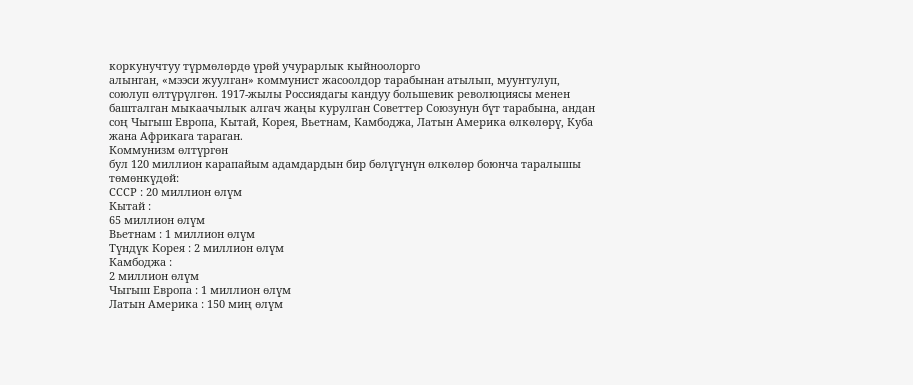коркунучтуу түрмөлөрдө үрөй учурарлык кыйноолорго
алынган, «мээси жуулган» коммунист жасоолдор тарабынан атылып, муунтулуп,
союлуп өлтүрүлгөн. 1917-жылы Россиядагы кандуу большевик революциясы менен
башталган мыкаачылык алгач жаңы курулган Советтер Союзунун бүт тарабына, андан
соң Чыгыш Европа, Кытай, Корея, Вьетнам, Камбоджа, Латын Америка өлкөлөрү, Куба
жана Африкага тараган.
Коммунизм өлтүргөн
бул 120 миллион карапайым адамдардын бир бөлүгүнүн өлкөлөр боюнча таралышы
төмөнкүдөй:
СССР : 20 миллион өлүм
Кытай :
65 миллион өлүм
Вьетнам : 1 миллион өлүм
Түндүк Корея : 2 миллион өлүм
Камбоджа :
2 миллион өлүм
Чыгыш Европа : 1 миллион өлүм
Латын Америка : 150 миң өлүм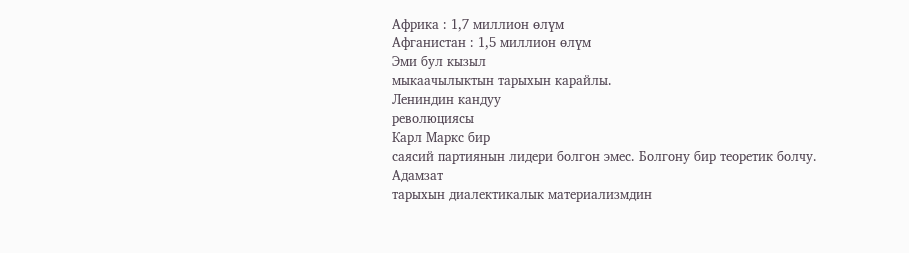Африка : 1,7 миллион өлүм
Афганистан : 1,5 миллион өлүм
Эми бул кызыл
мыкаачылыктын тарыхын карайлы.
Лениндин кандуу
революциясы
Карл Маркс бир
саясий партиянын лидери болгон эмес. Болгону бир теоретик болчу. Адамзат
тарыхын диалектикалык материализмдин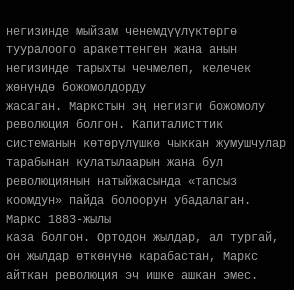негизинде мыйзам ченемдүүлүктөргө
тууралоого аракеттенген жана анын негизинде тарыхты чечмелеп, келечек жөнүндө божомолдорду
жасаган. Маркстын эң негизги божомолу революция болгон. Капиталисттик
системанын көтөрүлүшкө чыккан жумушчулар тарабынан кулатылаарын жана бул
революциянын натыйжасында «тапсыз коомдун» пайда болоорун убадалаган.
Маркс 1883-жылы
каза болгон. Ортодон жылдар, ал тургай, он жылдар өткөнүнө карабастан, Маркс
айткан революция эч ишке ашкан эмес.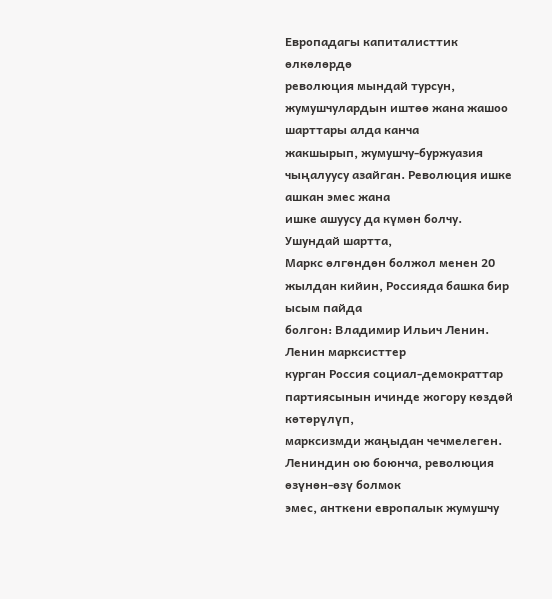Европадагы капиталисттик өлкөлөрдө
революция мындай турсун, жумушчулардын иштөө жана жашоо шарттары алда канча
жакшырып, жумушчу-буржуазия чыңалуусу азайган. Революция ишке ашкан эмес жана
ишке ашуусу да күмөн болчу.
Ушундай шартта,
Маркс өлгөндөн болжол менен 20 жылдан кийин, Россияда башка бир ысым пайда
болгон: Владимир Ильич Ленин.
Ленин марксисттер
курган Россия социал-демократтар партиясынын ичинде жогору көздөй көтөрүлүп,
марксизмди жаңыдан чечмелеген. Лениндин ою боюнча, революция өзүнөн-өзү болмок
эмес, анткени европалык жумушчу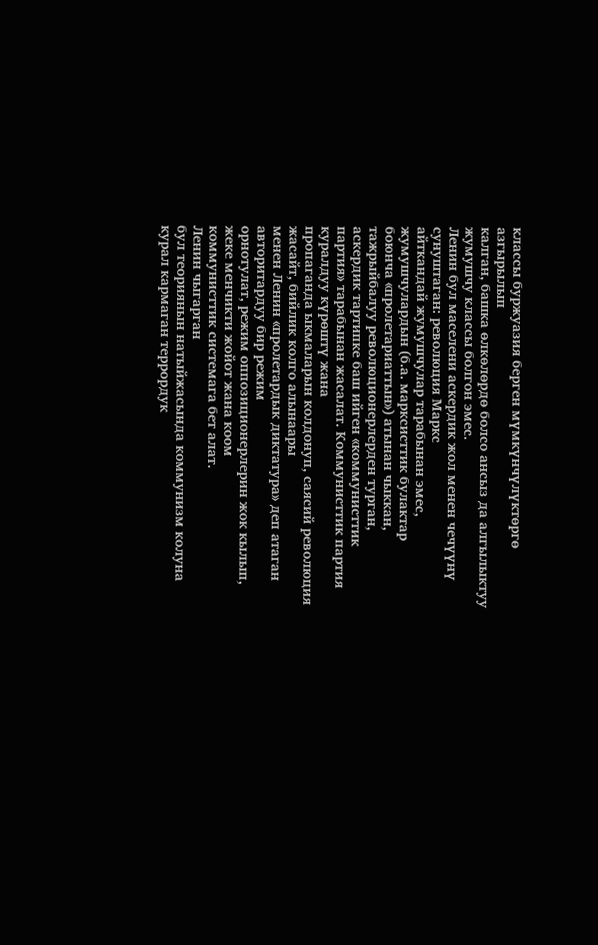классы буржуазия берген мүмкүнчүлүктөргө азгырылып
калган, башка өлкөлөрдө болсо ансыз да алгылыктуу жумушчу классы болгон эмес.
Ленин бул маселени аскердик жол менен чечүүнү сунуштаган: революция Маркс
айткандай жумушчулар тарабынан эмес, жумушчулардын (б.а. марксисттик булактар
боюнча «пролетариаттын») атынан чыккан, тажрыйбалуу революционерлерден турган,
аскердик тартипке баш ийген «коммунисттик
партия» тарабынан жасалат. Коммунисттик партия куралдуу күрөштү жана
пропаганда ыкмаларын колдонуп, саясий революция жасайт, бийлик колго алынаары
менен Ленин «пролетардык диктатура» деп атаган авторитардуу бир режим
орнотулат, режим оппозиционерлерин жок кылып, жеке менчикти жойот жана коом
коммунисттик системага бет алат.
Ленин чыгарган
бул теориянын натыйжасында коммунизм колуна курал кармаган террордук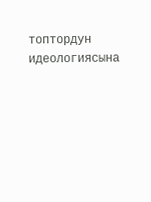топтордун
идеологиясына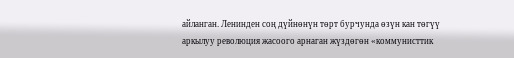айланган. Ленинден соң дүйнөнүн төрт бурчунда өзүн кан төгүү
аркылуу революция жасоого арнаган жүздөгөн «коммунисттик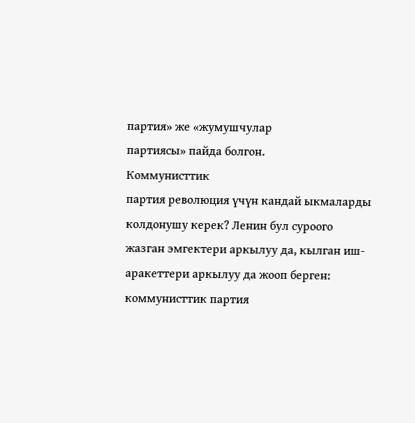партия» же «жумушчулар
партиясы» пайда болгон.
Коммунисттик
партия революция үчүн кандай ыкмаларды колдонушу керек? Ленин бул суроого
жазган эмгектери аркылуу да, кылган иш-аракеттери аркылуу да жооп берген:
коммунисттик партия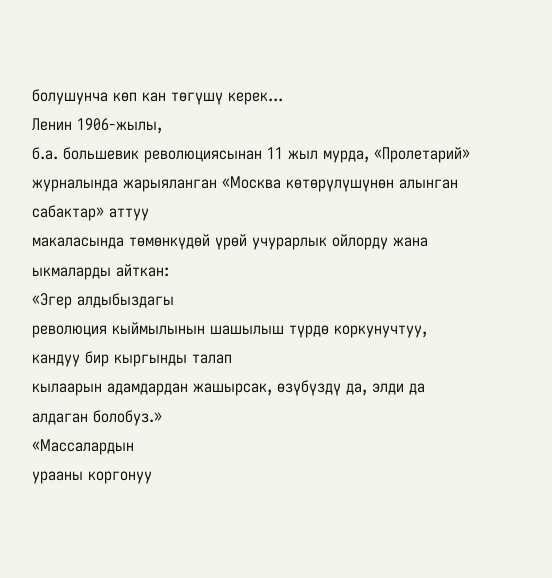болушунча көп кан төгүшү керек...
Ленин 1906-жылы,
б.а. большевик революциясынан 11 жыл мурда, «Пролетарий»
журналында жарыяланган «Москва көтөрүлүшүнөн алынган сабактар» аттуу
макаласында төмөнкүдөй үрөй учурарлык ойлорду жана ыкмаларды айткан:
«Эгер алдыбыздагы
революция кыймылынын шашылыш түрдө коркунучтуу, кандуу бир кыргынды талап
кылаарын адамдардан жашырсак, өзүбүздү да, элди да алдаган болобуз.»
«Массалардын
урааны коргонуу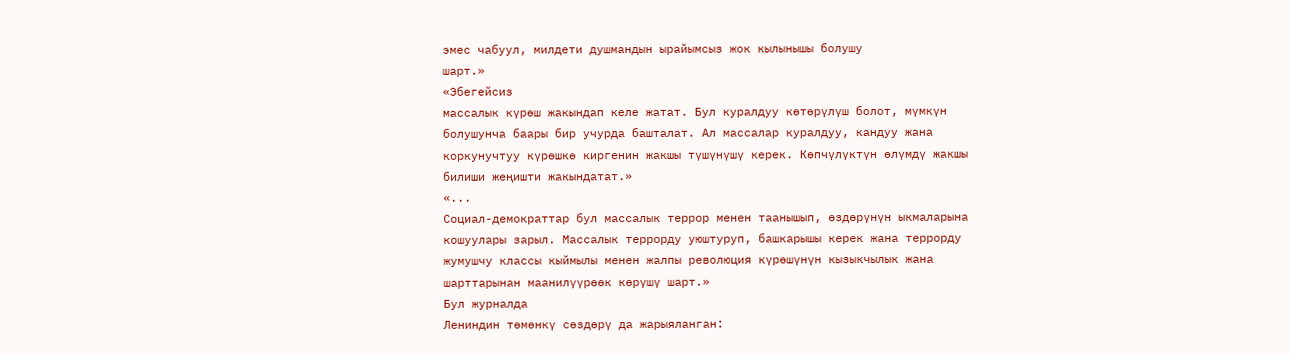эмес чабуул, милдети душмандын ырайымсыз жок кылынышы болушу
шарт.»
«Эбегейсиз
массалык күрөш жакындап келе жатат. Бул куралдуу көтөрүлүш болот, мүмкүн
болушунча баары бир учурда башталат. Ал массалар куралдуу, кандуу жана
коркунучтуу күрөшкө киргенин жакшы түшүнүшү керек. Көпчүлүктүн өлүмдү жакшы
билиши жеңишти жакындатат.»
«...
Социал-демократтар бул массалык террор менен таанышып, өздөрүнүн ыкмаларына
кошуулары зарыл. Массалык террорду уюштуруп, башкарышы керек жана террорду
жумушчу классы кыймылы менен жалпы революция күрөшүнүн кызыкчылык жана
шарттарынан маанилүүрөөк көрүшү шарт.»
Бул журналда
Лениндин төмөнкү сөздөрү да жарыяланган: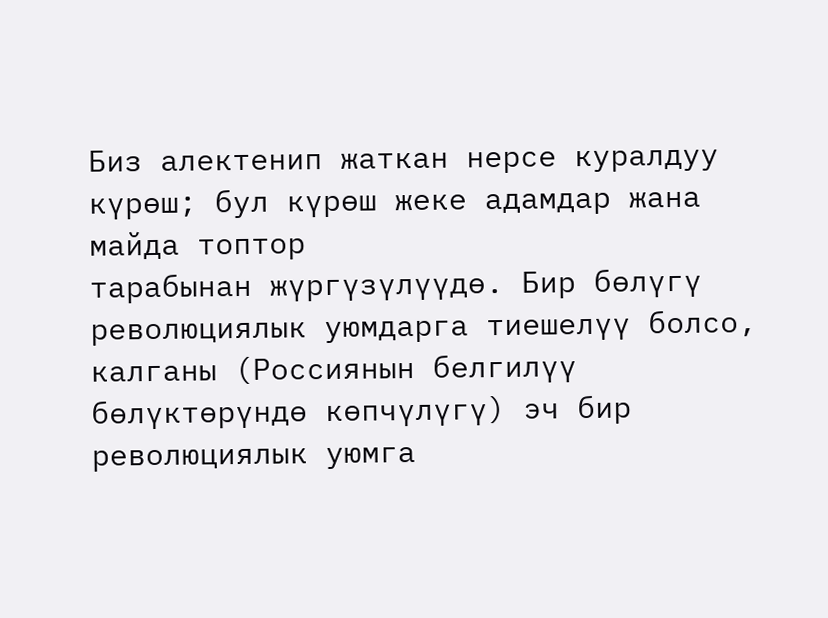Биз алектенип жаткан нерсе куралдуу күрөш; бул күрөш жеке адамдар жана майда топтор
тарабынан жүргүзүлүүдө. Бир бөлүгү революциялык уюмдарга тиешелүү болсо,
калганы (Россиянын белгилүү бөлүктөрүндө көпчүлүгү) эч бир революциялык уюмга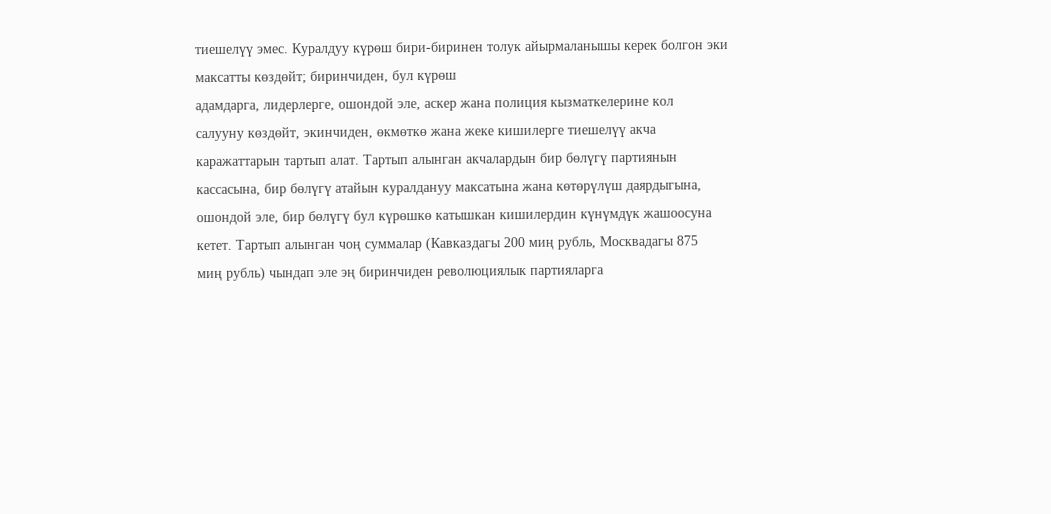тиешелүү эмес. Куралдуу күрөш бири-биринен толук айырмаланышы керек болгон эки
максатты көздөйт; биринчиден, бул күрөш
адамдарга, лидерлерге, ошондой эле, аскер жана полиция кызматкелерине кол
салууну көздөйт, экинчиден, өкмөткө жана жеке кишилерге тиешелүү акча
каражаттарын тартып алат. Тартып алынган акчалардын бир бөлүгү партиянын
кассасына, бир бөлүгү атайын куралдануу максатына жана көтөрүлүш даярдыгына,
ошондой эле, бир бөлүгү бул күрөшкө катышкан кишилердин күнүмдүк жашоосуна
кетет. Тартып алынган чоң суммалар (Кавказдагы 200 миң рубль, Москвадагы 875
миң рубль) чындап эле эң биринчиден революциялык партияларга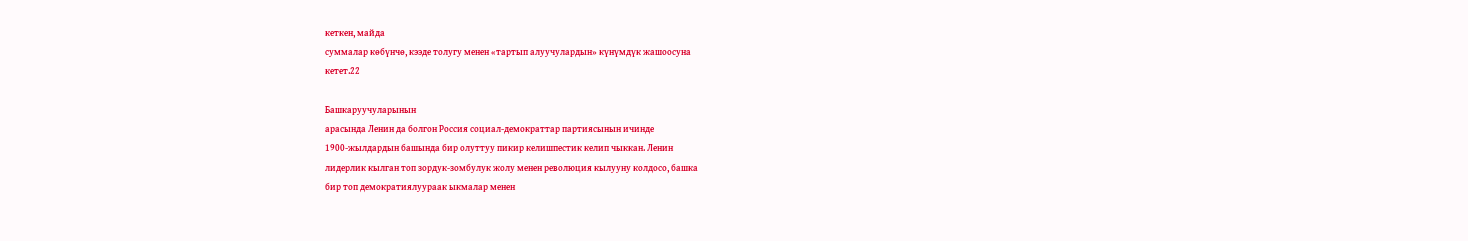кеткен, майда
суммалар көбүнчө, кээде толугу менен «тартып алуучулардын» күнүмдүк жашоосуна
кетет.22

Башкаруучуларынын
арасында Ленин да болгон Россия социал-демократтар партиясынын ичинде
1900-жылдардын башында бир олуттуу пикир келишпестик келип чыккан. Ленин
лидерлик кылган топ зордук-зомбулук жолу менен революция кылууну колдосо, башка
бир топ демократиялуураак ыкмалар менен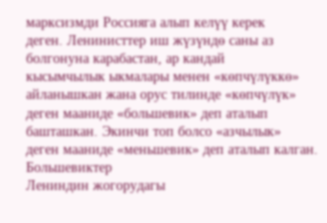марксизмди Россияга алып келүү керек
деген. Ленинисттер иш жүзүндө саны аз болгонуна карабастан, ар кандай
кысымчылык ыкмалары менен «көпчүлүккө» айланышкан жана орус тилинде «көпчүлүк»
деген мааниде «большевик» деп аталып башташкан. Экинчи топ болсо «азчылык»
деген мааниде «меньшевик» деп аталып калган.
Большевиктер
Лениндин жогорудагы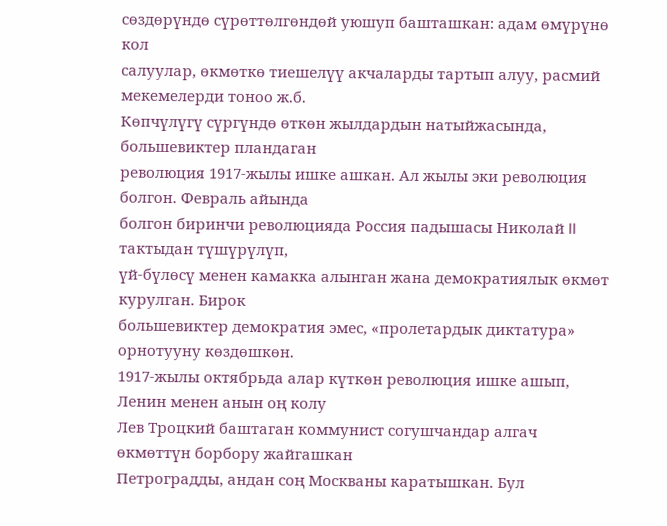сөздөрүндө сүрөттөлгөндөй уюшуп башташкан: адам өмүрүнө кол
салуулар, өкмөткө тиешелүү акчаларды тартып алуу, расмий мекемелерди тоноо ж.б.
Көпчүлүгү сүргүндө өткөн жылдардын натыйжасында, большевиктер пландаган
революция 1917-жылы ишке ашкан. Ал жылы эки революция болгон. Февраль айында
болгон биринчи революцияда Россия падышасы Николай II тактыдан түшүрүлүп,
үй-бүлөсү менен камакка алынган жана демократиялык өкмөт курулган. Бирок
большевиктер демократия эмес, «пролетардык диктатура» орнотууну көздөшкөн.
1917-жылы октябрьда алар күткөн революция ишке ашып, Ленин менен анын оң колу
Лев Троцкий баштаган коммунист согушчандар алгач өкмөттүн борбору жайгашкан
Петроградды, андан соң Москваны каратышкан. Бул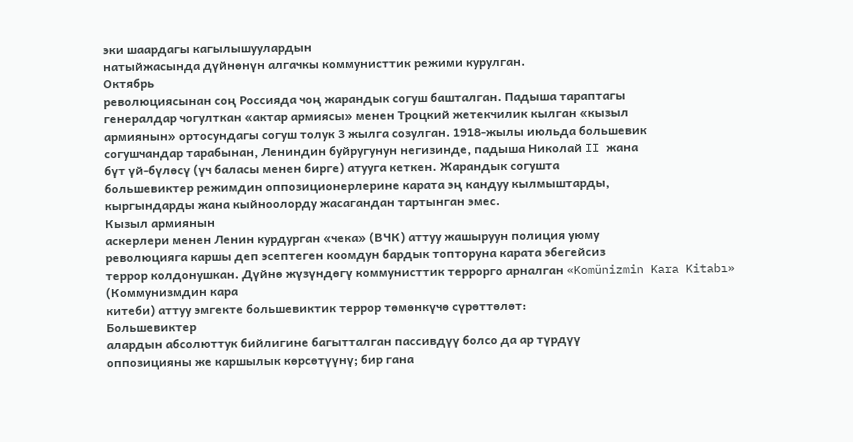эки шаардагы кагылышуулардын
натыйжасында дүйнөнүн алгачкы коммунисттик режими курулган.
Октябрь
революциясынан соң Россияда чоң жарандык согуш башталган. Падыша тараптагы
генералдар чогулткан «актар армиясы» менен Троцкий жетекчилик кылган «кызыл
армиянын» ортосундагы согуш толук 3 жылга созулган. 1918-жылы июльда большевик
согушчандар тарабынан, Лениндин буйругунун негизинде, падыша Николай II жана
бүт үй-бүлөсү (үч баласы менен бирге) атууга кеткен. Жарандык согушта
большевиктер режимдин оппозиционерлерине карата эң кандуу кылмыштарды,
кыргындарды жана кыйноолорду жасагандан тартынган эмес.
Кызыл армиянын
аскерлери менен Ленин курдурган «чека» (ВЧК) аттуу жашыруун полиция уюму
революцияга каршы деп эсептеген коомдун бардык топторуна карата эбегейсиз
террор колдонушкан. Дүйнө жүзүндөгү коммунисттик террорго арналган «Komünizmin Kara Kitabı» (Коммунизмдин кара
китеби) аттуу эмгекте большевиктик террор төмөнкүчө сүрөттөлөт:
Большевиктер
алардын абсолюттук бийлигине багытталган пассивдүү болсо да ар түрдүү
оппозицияны же каршылык көрсөтүүнү; бир гана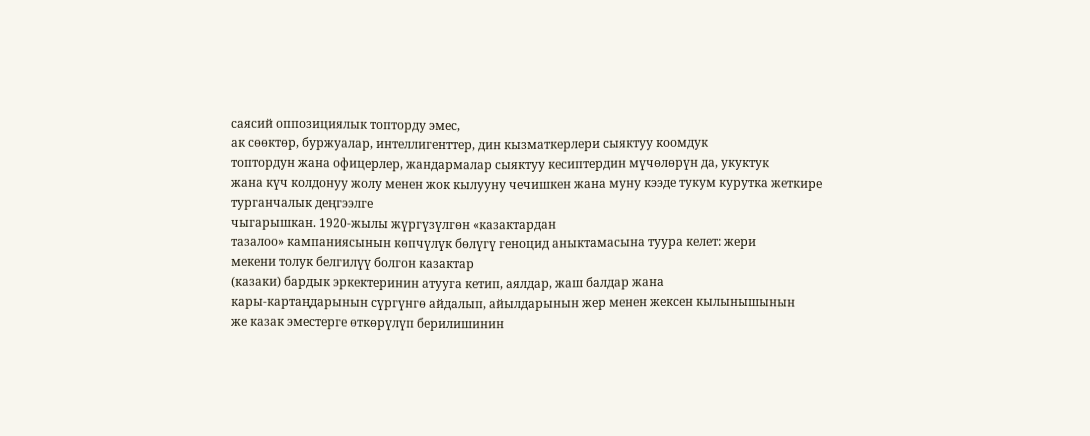саясий оппозициялык топторду эмес,
ак сөөктөр, буржуалар, интеллигенттер, дин кызматкерлери сыяктуу коомдук
топтордун жана офицерлер, жандармалар сыяктуу кесиптердин мүчөлөрүн да, укуктук
жана күч колдонуу жолу менен жок кылууну чечишкен жана муну кээде тукум курутка жеткире турганчалык деңгээлге
чыгарышкан. 1920-жылы жүргүзүлгөн «казактардан
тазалоо» кампаниясынын көпчүлүк бөлүгү геноцид аныктамасына туура келет: жери
мекени толук белгилүү болгон казактар
(казаки) бардык эркектеринин атууга кетип, аялдар, жаш балдар жана
кары-картаңдарынын сүргүнгө айдалып, айылдарынын жер менен жексен кылынышынын
же казак эместерге өткөрүлүп берилишинин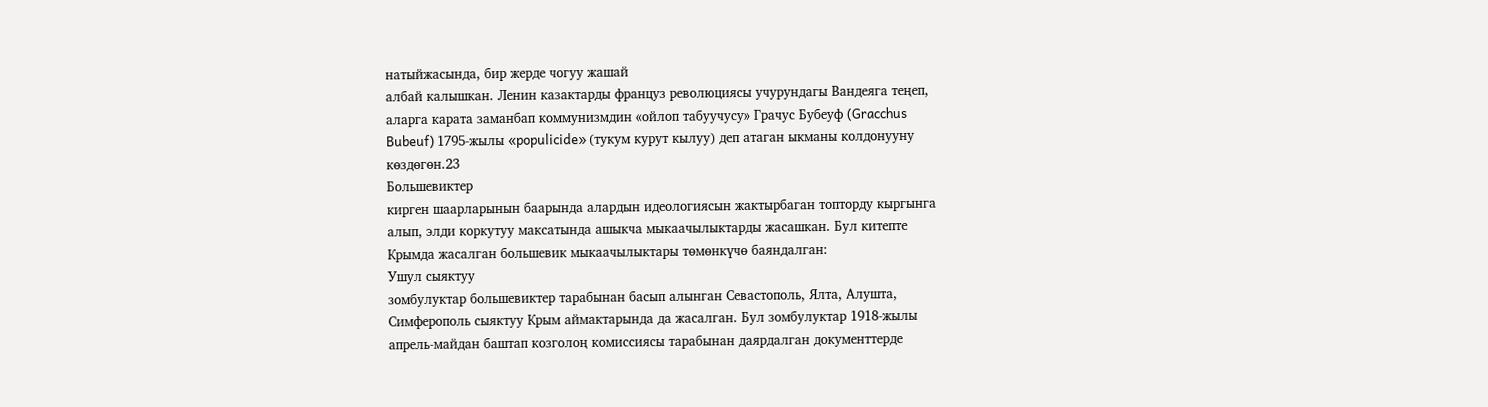натыйжасында, бир жерде чогуу жашай
албай калышкан. Ленин казактарды француз революциясы учурундагы Вандеяга теңеп,
аларга карата заманбап коммунизмдин «ойлоп табуучусу» Грачус Бубеуф (Gracchus
Bubeuf) 1795-жылы «populicide» (тукум курут кылуу) деп атаган ыкманы колдонууну
көздөгөн.23
Большевиктер
кирген шаарларынын баарында алардын идеологиясын жактырбаган топторду кыргынга
алып, элди коркутуу максатында ашыкча мыкаачылыктарды жасашкан. Бул китепте
Крымда жасалган большевик мыкаачылыктары төмөнкүчө баяндалган:
Ушул сыяктуу
зомбулуктар большевиктер тарабынан басып алынган Севастополь, Ялта, Алушта,
Симферополь сыяктуу Крым аймактарында да жасалган. Бул зомбулуктар 1918-жылы
апрель-майдан баштап козголоң комиссиясы тарабынан даярдалган документтерде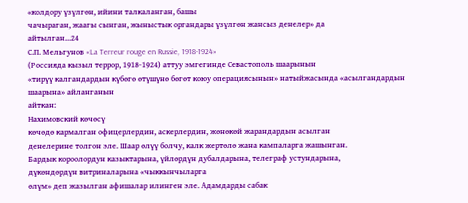«колдору үзүлгөн, ийини талкаланган, башы
чачыраган, жаагы сынган, жыныстык органдары үзүлгөн жансыз денелер» да
айтылган...24
С.П. Мельгунов «La Terreur rouge en Russie, 1918-1924»
(Россияда кызыл террор, 1918-1924) аттуу эмгегинде Севастополь шаарынын
«тирүү калгандардын күбөгө өтүшүнө бөгөт коюу операциясынын» натыйжасында «асылгандардын шаарына» айланганын
айткан:
Нахимовский көчөсү
көчөдө кармалган офицерлердин, аскерлердин, жөнөкөй жарандардын асылган
денелерине толгон эле. Шаар өлүү болчу, калк жертөлө жана кампаларга жашынган.
Бардык короолордун казыктарына, үйлөрдүн дубалдарына, телеграф устундарына,
дүкөндөрдүн витриналарына «чыккынчыларга
өлүм» деп жазылган афишалар илинген эле. Адамдарды сабак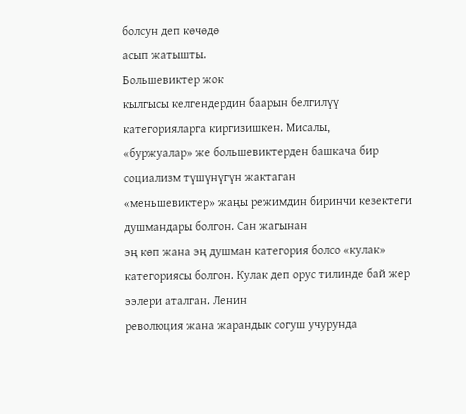болсун деп көчөдө
асып жатышты.
Большевиктер жок
кылгысы келгендердин баарын белгилүү категорияларга киргизишкен. Мисалы,
«буржуалар» же большевиктерден башкача бир социализм түшүнүгүн жактаган
«меньшевиктер» жаңы режимдин биринчи кезектеги душмандары болгон. Сан жагынан
эң көп жана эң душман категория болсо «кулак»
категориясы болгон. Кулак деп орус тилинде бай жер ээлери аталган. Ленин
революция жана жарандык согуш учурунда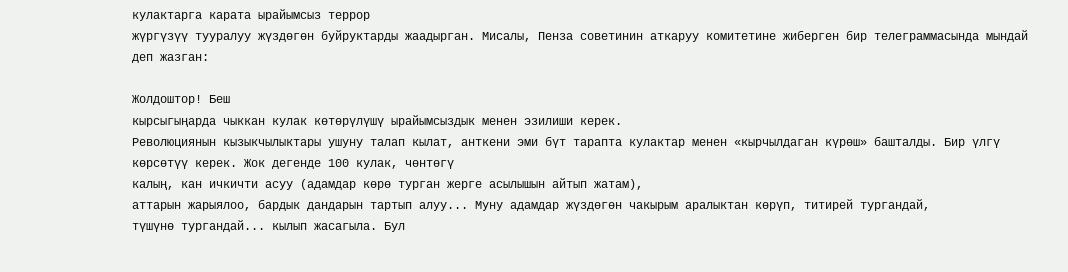кулактарга карата ырайымсыз террор
жүргүзүү тууралуу жүздөгөн буйруктарды жаадырган. Мисалы, Пенза советинин аткаруу комитетине жиберген бир телеграммасында мындай
деп жазган:

Жолдоштор! Беш
кырсыгыңарда чыккан кулак көтөрүлүшү ырайымсыздык менен эзилиши керек.
Революциянын кызыкчылыктары ушуну талап кылат, анткени эми бүт тарапта кулактар менен «кырчылдаган күрөш» башталды. Бир үлгү
көрсөтүү керек. Жок дегенде 100 кулак, чөнтөгү
калың, кан ичкичти асуу (адамдар көрө турган жерге асылышын айтып жатам),
аттарын жарыялоо, бардык дандарын тартып алуу... Муну адамдар жүздөгөн чакырым аралыктан көрүп, титирей тургандай,
түшүнө тургандай... кылып жасагыла. Бул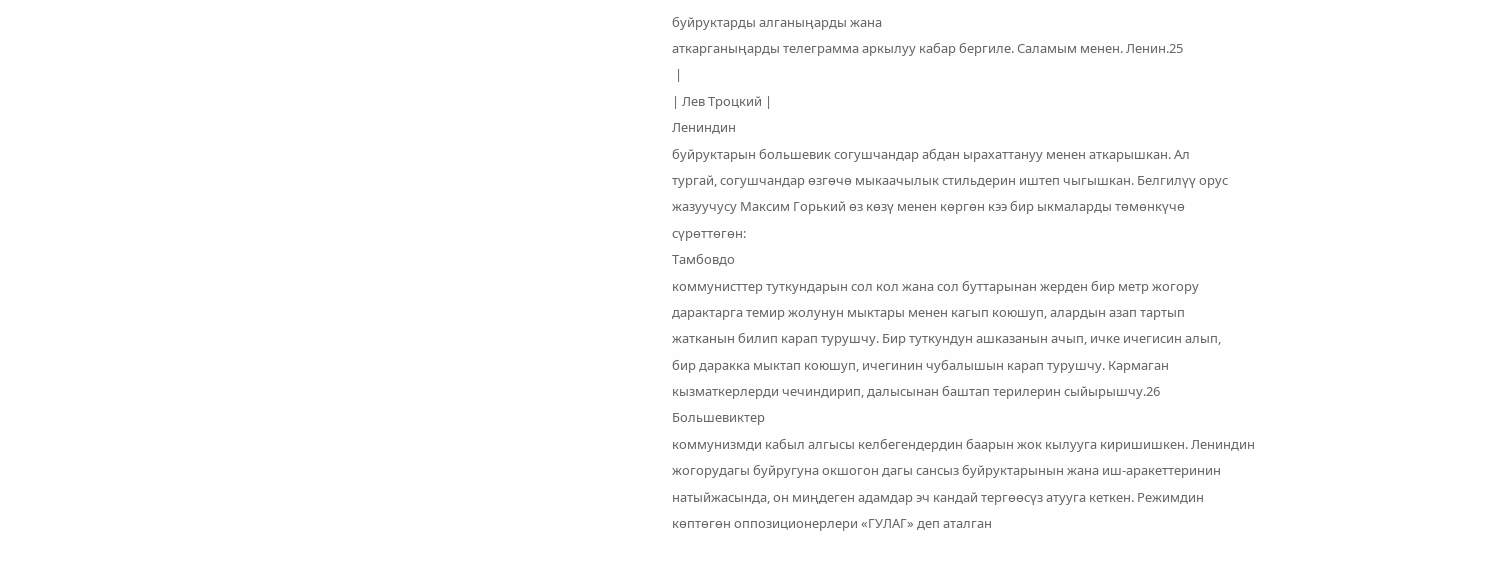буйруктарды алганыңарды жана
аткарганыңарды телеграмма аркылуу кабар бергиле. Саламым менен. Ленин.25
 |
| Лев Троцкий |
Лениндин
буйруктарын большевик согушчандар абдан ырахаттануу менен аткарышкан. Ал
тургай, согушчандар өзгөчө мыкаачылык стильдерин иштеп чыгышкан. Белгилүү орус
жазуучусу Максим Горький өз көзү менен көргөн кээ бир ыкмаларды төмөнкүчө
сүрөттөгөн:
Тамбовдо
коммунисттер туткундарын сол кол жана сол буттарынан жерден бир метр жогору
дарактарга темир жолунун мыктары менен кагып коюшуп, алардын азап тартып
жатканын билип карап турушчу. Бир туткундун ашказанын ачып, ичке ичегисин алып,
бир даракка мыктап коюшуп, ичегинин чубалышын карап турушчу. Кармаган
кызматкерлерди чечиндирип, далысынан баштап терилерин сыйырышчу.26
Большевиктер
коммунизмди кабыл алгысы келбегендердин баарын жок кылууга киришишкен. Лениндин
жогорудагы буйругуна окшогон дагы сансыз буйруктарынын жана иш-аракеттеринин
натыйжасында, он миңдеген адамдар эч кандай тергөөсүз атууга кеткен. Режимдин
көптөгөн оппозиционерлери «ГУЛАГ» деп аталган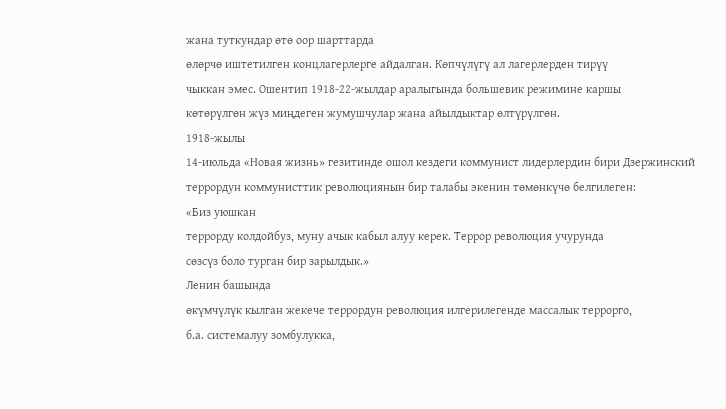жана туткундар өтө оор шарттарда
өлөрчө иштетилген концлагерлерге айдалган. Көпчүлүгү ал лагерлерден тирүү
чыккан эмес. Ошентип 1918-22-жылдар аралыгында большевик режимине каршы
көтөрүлгөн жүз миңдеген жумушчулар жана айылдыктар өлтүрүлгөн.
1918-жылы
14-июльда «Новая жизнь» гезитинде ошол кездеги коммунист лидерлердин бири Дзержинский
террордун коммунисттик революциянын бир талабы экенин төмөнкүчө белгилеген:
«Биз уюшкан
террорду колдойбуз, муну ачык кабыл алуу керек. Террор революция учурунда
сөзсүз боло турган бир зарылдык.»
Ленин башында
өкүмчүлүк кылган жекече террордун революция илгерилегенде массалык террорго,
б.а. системалуу зомбулукка,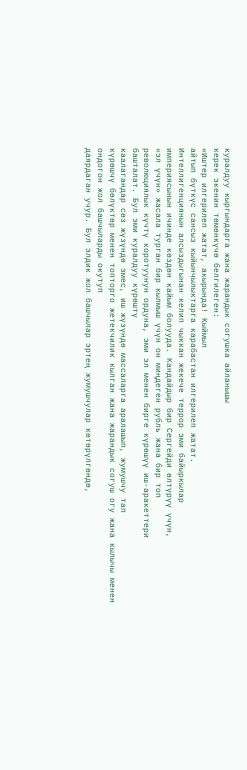куралдуу кыргындарга жана жарандык согушка айланышы
керек экенин төмөнкүчө белгилеген:
«Иштер илгерилеп жатат, акырында! Кыймыл
айтып бүткүс сансыз кыйынчылыктарга карабастан илгерилеп жатат.
Интеллигенциянын алсыздыгынан келип чыккан жекече террор эми байыркылар
империясынын ичинде көздөн кайым болууда. Кандайдыр бир Сергейди өлтүрүү үчүн,
«эл үчүн» жасала турган бир кылмыш үчүн он миңдеген рубль жана бир топ
революциялык күчтү коротуунун ордуна, эми эл менен бирге күрөшүү иш-аракеттери
башталат. Бул эми куралдуу күрөштү
каалагандар сөз жүзүндө эмес, иш жүзүндө массаларга аралашып, жумушчу тап
күрөшчү бөлүктөр менен топторго жетекчилик кылган жана жарандык согуш огу жана кылычы менен ондогон жол башчыларды окутуп
даярдаган учур. Бул элдик жол башчылар эртең жумушчулар көтөрүлгөндө,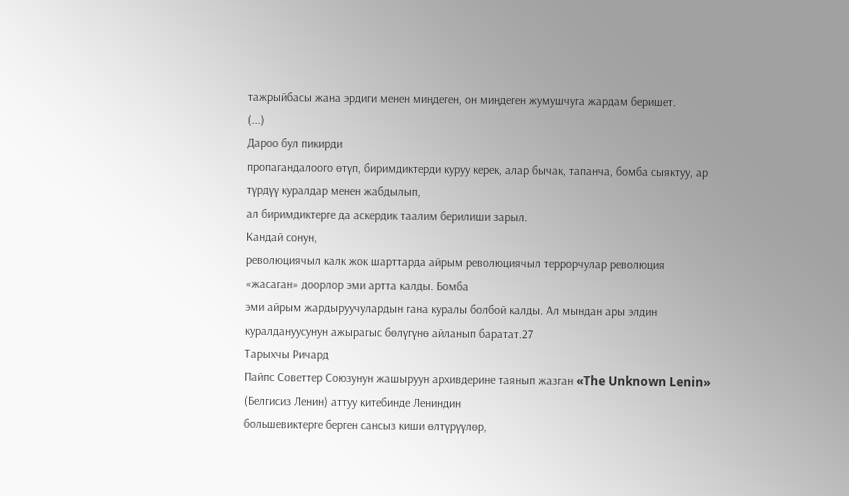тажрыйбасы жана эрдиги менен миңдеген, он миңдеген жумушчуга жардам беришет.
(...)
Дароо бул пикирди
пропагандалоого өтүп, биримдиктерди куруу керек, алар бычак, тапанча, бомба сыяктуу, ар түрдүү куралдар менен жабдылып,
ал биримдиктерге да аскердик таалим берилиши зарыл.
Кандай сонун,
революциячыл калк жок шарттарда айрым революциячыл террорчулар революция
«жасаган» доорлор эми артта калды. Бомба
эми айрым жардыруучулардын гана куралы болбой калды. Ал мындан ары элдин
куралдануусунун ажырагыс бөлүгүнө айланып баратат.27
Тарыхчы Ричард
Пайпс Советтер Союзунун жашыруун архивдерине таянып жазган «The Unknown Lenin» (Белгисиз Ленин) аттуу китебинде Лениндин
большевиктерге берген сансыз киши өлтүрүүлөр,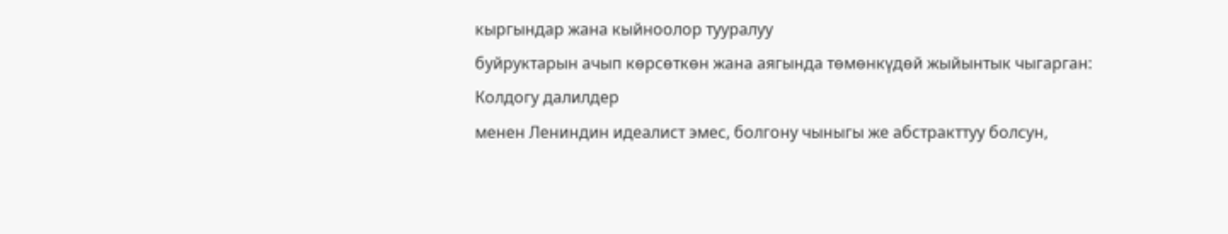кыргындар жана кыйноолор тууралуу
буйруктарын ачып көрсөткөн жана аягында төмөнкүдөй жыйынтык чыгарган:
Колдогу далилдер
менен Лениндин идеалист эмес, болгону чыныгы же абстракттуу болсун,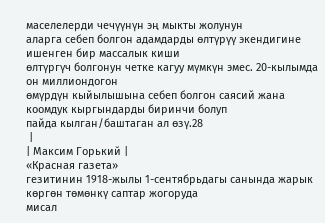маселелерди чечүүнүн эң мыкты жолунун
аларга себеп болгон адамдарды өлтүрүү экендигине ишенген бир массалык киши
өлтүргүч болгонун четке кагуу мүмкүн эмес. 20-кылымда он миллиондогон
өмүрдүн кыйылышына себеп болгон саясий жана коомдук кыргындарды биринчи болуп
пайда кылган/баштаган ал өзү.28
 |
| Максим Горький |
«Красная газета»
гезитинин 1918-жылы 1-сентябрьдагы санында жарык көргөн төмөнкү саптар жогоруда
мисал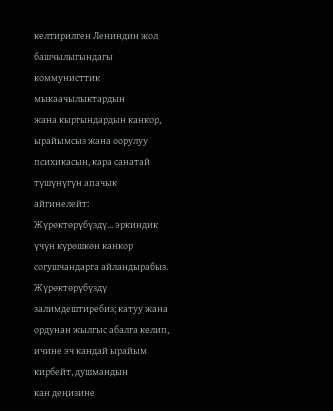келтирилген Лениндин жол башчылыгындагы коммунисттик мыкаачылыктардын
жана кыргындардын канкор, ырайымсыз жана оорулуу психикасын, кара санатай
түшүнүгүн апачык айгинелейт:
Жүрөктөрүбүздү... эркиндик үчүн күрөшкөн канкор
согушчандарга айландырабыз. Жүрөктөрүбүздү залимдештиребиз; катуу жана ордунан жылгыс абалга келип,
ичине эч кандай ырайым кирбейт, душмандын
кан деңизине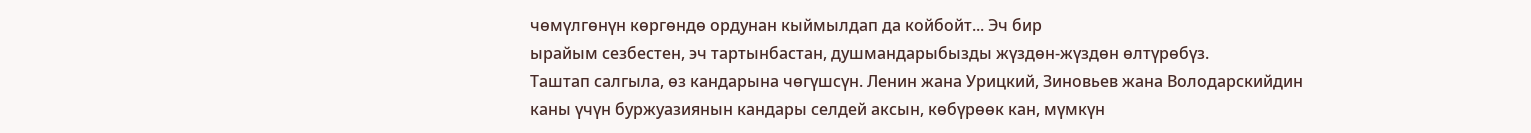чөмүлгөнүн көргөндө ордунан кыймылдап да койбойт... Эч бир
ырайым сезбестен, эч тартынбастан, душмандарыбызды жүздөн-жүздөн өлтүрөбүз.
Таштап салгыла, өз кандарына чөгүшсүн. Ленин жана Урицкий, Зиновьев жана Володарскийдин
каны үчүн буржуазиянын кандары селдей аксын, көбүрөөк кан, мүмкүн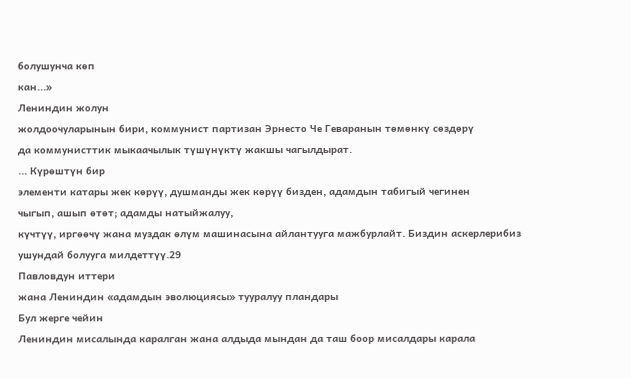болушунча көп
кан...»
Лениндин жолун
жолдоочуларынын бири, коммунист партизан Эрнесто Че Геваранын төмөнкү сөздөрү
да коммунисттик мыкаачылык түшүнүктү жакшы чагылдырат.
... Күрөштүн бир
элементи катары жек көрүү, душманды жек көрүү бизден, адамдын табигый чегинен
чыгып, ашып өтөт; адамды натыйжалуу,
күчтүү, иргөөчү жана муздак өлүм машинасына айлантууга мажбурлайт. Биздин аскерлерибиз
ушундай болууга милдеттүү.29
Павловдун иттери
жана Лениндин «адамдын эволюциясы» тууралуу пландары
Бул жерге чейин
Лениндин мисалында каралган жана алдыда мындан да таш боор мисалдары карала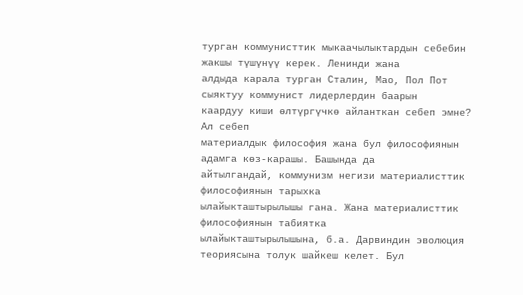турган коммунисттик мыкаачылыктардын себебин жакшы түшүнүү керек. Ленинди жана
алдыда карала турган Сталин, Мао, Пол Пот сыяктуу коммунист лидерлердин баарын
каардуу киши өлтүргүчкө айланткан себеп эмне?
Ал себеп
материалдык философия жана бул философиянын адамга көз-карашы. Башында да
айтылгандай, коммунизм негизи материалисттик философиянын тарыхка
ылайыкташтырылышы гана. Жана материалисттик философиянын табиятка
ылайыкташтырылышына, б.а. Дарвиндин эволюция теориясына толук шайкеш келет. Бул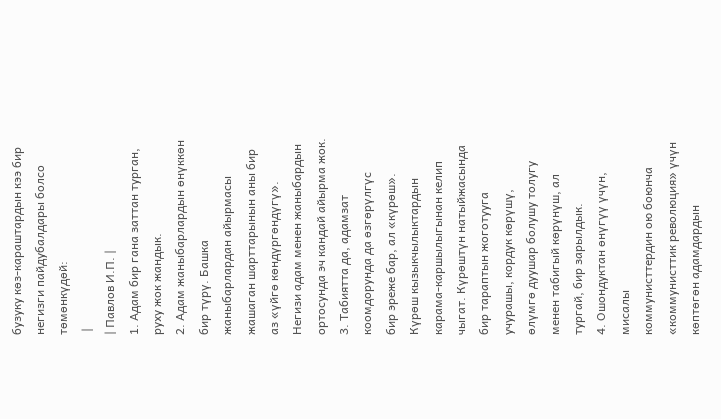бузуку көз-караштардын кээ бир негизги пайдубалдары болсо төмөнкүдөй:
 |
| Павлов И.П. |
1. Адам бир гана заттан турган, руху жок жандык.
2. Адам жаныбарлардын өнүккөн бир түрү. Башка
жаныбарлардан айырмасы жашаган шарттарынын аны бир аз «үйгө көндүргөндүгү».
Негизи адам менен жаныбардын ортосунда эч кандай айырма жок.
3. Табиятта да, адамзат коомдорунда да өзгөрүлгүс
бир эреже бар, ал «күрөш». Күрөш кызыкчылыктардын карама-каршылыгынан келип
чыгат. Күрөштүн натыйжасында бир тараптын жоготууга учурашы, кордук көрүшү,
өлүмгө дуушар болушу толугу менен табигый көрүнүш, ал тургай, бир зарылдык.
4. Ошондуктан өнүгүү үчүн, мисалы
коммунисттердин ою боюнча «коммунисттик революция» үчүн көптөгөн адамдардын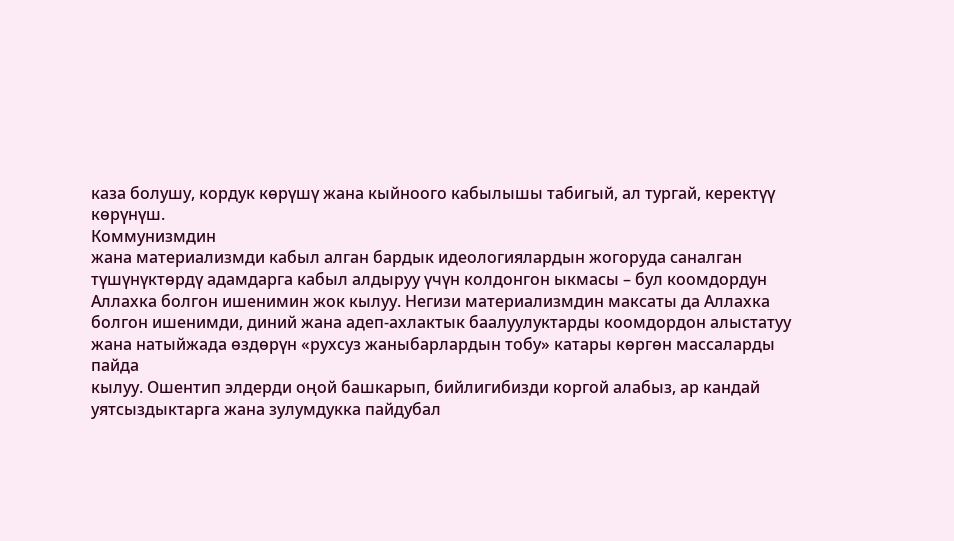каза болушу, кордук көрүшү жана кыйноого кабылышы табигый, ал тургай, керектүү
көрүнүш.
Коммунизмдин
жана материализмди кабыл алган бардык идеологиялардын жогоруда саналган
түшүнүктөрдү адамдарга кабыл алдыруу үчүн колдонгон ыкмасы – бул коомдордун
Аллахка болгон ишенимин жок кылуу. Негизи материализмдин максаты да Аллахка
болгон ишенимди, диний жана адеп-ахлактык баалуулуктарды коомдордон алыстатуу
жана натыйжада өздөрүн «рухсуз жаныбарлардын тобу» катары көргөн массаларды пайда
кылуу. Ошентип элдерди оңой башкарып, бийлигибизди коргой алабыз, ар кандай
уятсыздыктарга жана зулумдукка пайдубал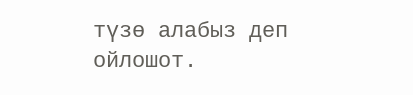түзө алабыз деп ойлошот.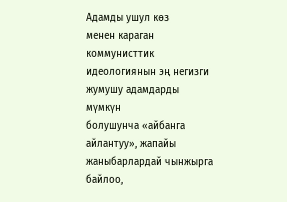Адамды ушул көз
менен караган коммунисттик идеологиянын эң негизги жумушу адамдарды мүмкүн
болушунча «айбанга айлантуу», жапайы жаныбарлардай чынжырга байлоо,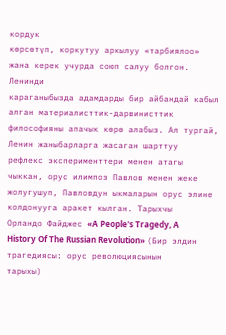кордук
көрсөтүп, коркутуу аркылуу «тарбиялоо» жана керек учурда союп салуу болгон.
Ленинди
караганыбызда адамдарды бир айбандай кабыл алган материалисттик-дарвинисттик
философияны апачык көрө алабыз. Ал тургай, Ленин жаныбарларга жасаган шарттуу
рефлекс эксперименттери менен атагы чыккан, орус илимпоз Павлов менен жеке
жолугушуп, Павловдун ыкмаларын орус элине колдонууга аракет кылган. Тарыхчы
Орландо Файджес «A People's Tragedy, A
History Of The Russian Revolution» (Бир элдин трагедиясы: орус революциясынын
тарыхы)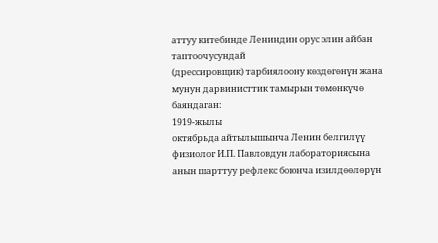аттуу китебинде Лениндин орус элин айбан таптоочусундай
(дрессировщик) тарбиялоону көздөгөнүн жана мунун дарвинисттик тамырын төмөнкүчө
баяндаган:
1919-жылы
октябрьда айтылышынча Ленин белгилүү физиолог И.П. Павловдун лабораториясына
анын шарттуу рефлекс боюнча изилдөөлөрүн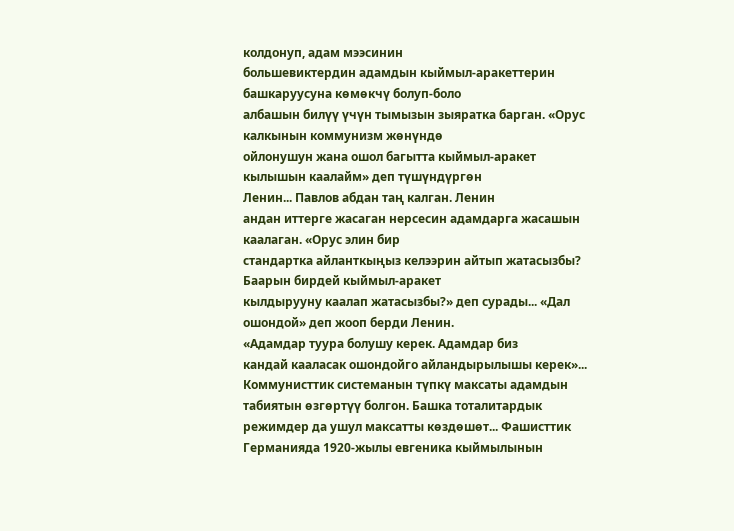колдонуп, адам мээсинин
большевиктердин адамдын кыймыл-аракеттерин башкаруусуна көмөкчү болуп-боло
албашын билүү үчүн тымызын зыяратка барган. «Орус калкынын коммунизм жөнүндө
ойлонушун жана ошол багытта кыймыл-аракет кылышын каалайм» деп түшүндүргөн
Ленин... Павлов абдан таң калган. Ленин
андан иттерге жасаган нерсесин адамдарга жасашын каалаган. «Орус элин бир
стандартка айланткыңыз келээрин айтып жатасызбы? Баарын бирдей кыймыл-аракет
кылдырууну каалап жатасызбы?» деп сурады... «Дал ошондой» деп жооп берди Ленин.
«Адамдар туура болушу керек. Адамдар биз
кандай кааласак ошондойго айландырылышы керек»...
Коммунисттик системанын түпкү максаты адамдын
табиятын өзгөртүү болгон. Башка тоталитардык режимдер да ушул максатты көздөшөт... Фашисттик
Германияда 1920-жылы евгеника кыймылынын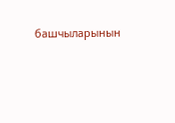башчыларынын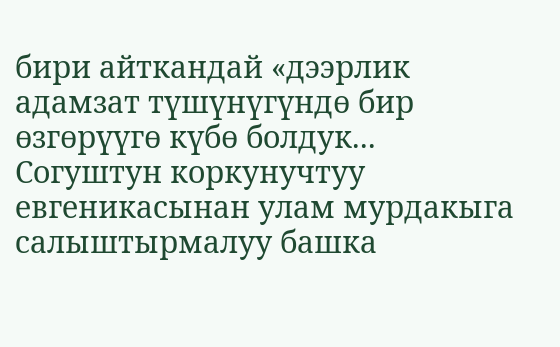бири айткандай «дээрлик
адамзат түшүнүгүндө бир өзгөрүүгө күбө болдук... Согуштун коркунучтуу
евгеникасынан улам мурдакыга салыштырмалуу башка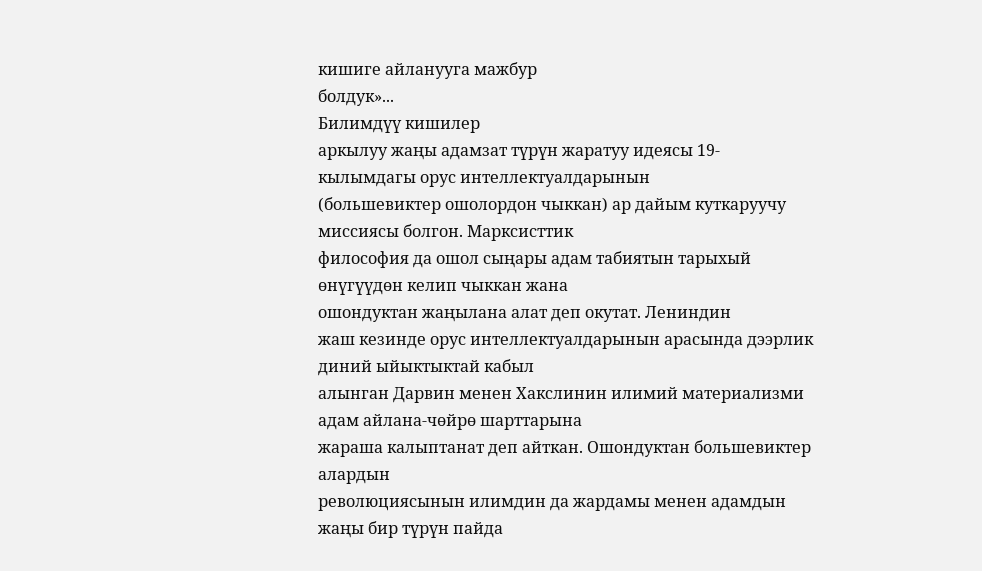кишиге айланууга мажбур
болдук»...
Билимдүү кишилер
аркылуу жаңы адамзат түрүн жаратуу идеясы 19-кылымдагы орус интеллектуалдарынын
(большевиктер ошолордон чыккан) ар дайым куткаруучу миссиясы болгон. Марксисттик
философия да ошол сыңары адам табиятын тарыхый өнүгүүдөн келип чыккан жана
ошондуктан жаңылана алат деп окутат. Лениндин
жаш кезинде орус интеллектуалдарынын арасында дээрлик диний ыйыктыктай кабыл
алынган Дарвин менен Хакслинин илимий материализми адам айлана-чөйрө шарттарына
жараша калыптанат деп айткан. Ошондуктан большевиктер алардын
революциясынын илимдин да жардамы менен адамдын жаңы бир түрүн пайда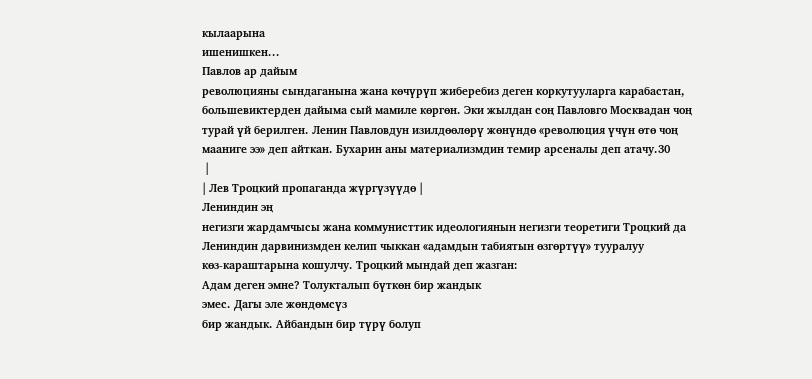кылаарына
ишенишкен...
Павлов ар дайым
революцияны сындаганына жана көчүрүп жиберебиз деген коркутууларга карабастан,
большевиктерден дайыма сый мамиле көргөн. Эки жылдан соң Павловго Москвадан чоң
турай үй берилген. Ленин Павловдун изилдөөлөрү жөнүндө «революция үчүн өтө чоң
мааниге ээ» деп айткан. Бухарин аны материализмдин темир арсеналы деп атачу.30
 |
| Лев Троцкий пропаганда жүргүзүүдө |
Лениндин эң
негизги жардамчысы жана коммунисттик идеологиянын негизги теоретиги Троцкий да
Лениндин дарвинизмден келип чыккан «адамдын табиятын өзгөртүү» тууралуу
көз-караштарына кошулчу. Троцкий мындай деп жазган:
Адам деген эмне? Толукталып бүткөн бир жандык
эмес. Дагы эле жөндөмсүз
бир жандык. Айбандын бир түрү болуп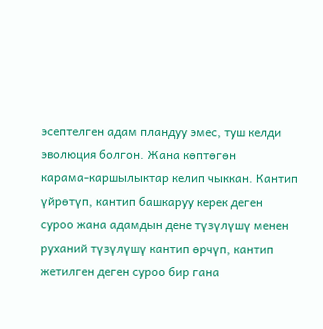эсептелген адам пландуу эмес, туш келди эволюция болгон. Жана көптөгөн
карама-каршылыктар келип чыккан. Кантип үйрөтүп, кантип башкаруу керек деген
суроо жана адамдын дене түзүлүшү менен руханий түзүлүшү кантип өрчүп, кантип
жетилген деген суроо бир гана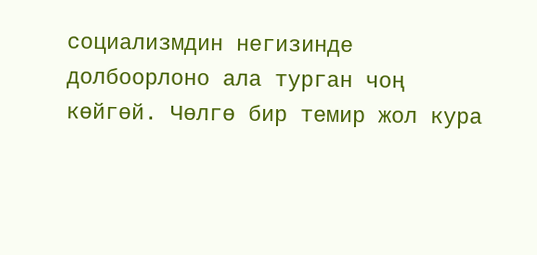социализмдин негизинде долбоорлоно ала турган чоң
көйгөй. Чөлгө бир темир жол кура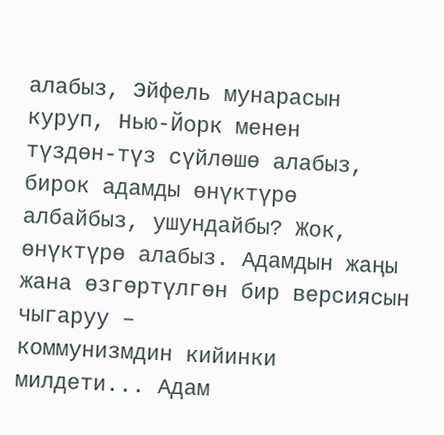алабыз, Эйфель мунарасын куруп, Нью-Йорк менен
түздөн-түз сүйлөшө алабыз, бирок адамды өнүктүрө албайбыз, ушундайбы? Жок,
өнүктүрө алабыз. Адамдын жаңы жана өзгөртүлгөн бир версиясын чыгаруу –
коммунизмдин кийинки милдети... Адам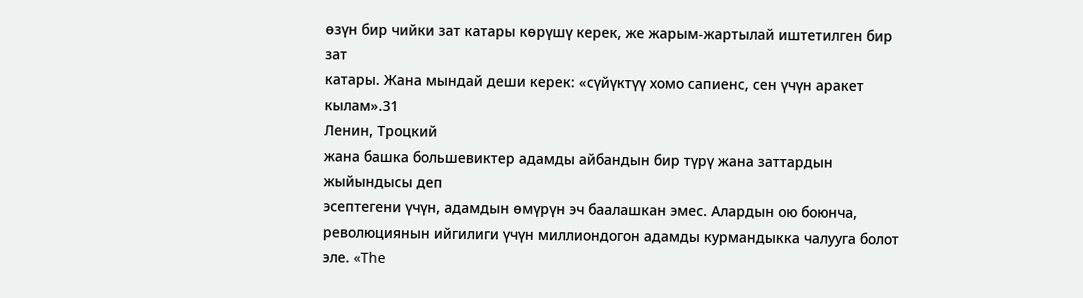өзүн бир чийки зат катары көрүшү керек, же жарым-жартылай иштетилген бир зат
катары. Жана мындай деши керек: «сүйүктүү хомо сапиенс, сен үчүн аракет
кылам».31
Ленин, Троцкий
жана башка большевиктер адамды айбандын бир түрү жана заттардын жыйындысы деп
эсептегени үчүн, адамдын өмүрүн эч баалашкан эмес. Алардын ою боюнча,
революциянын ийгилиги үчүн миллиондогон адамды курмандыкка чалууга болот эле. «The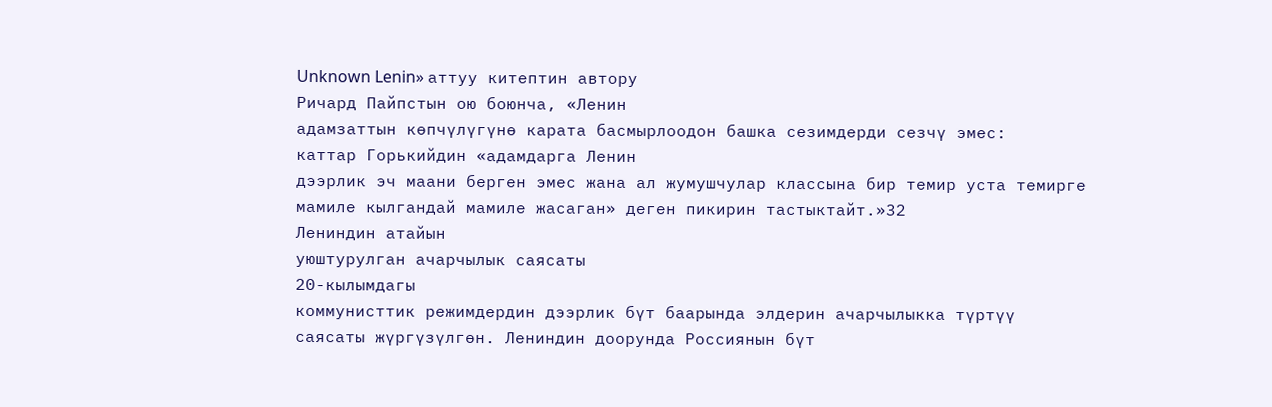Unknown Lenin» аттуу китептин автору
Ричард Пайпстын ою боюнча, «Ленин
адамзаттын көпчүлүгүнө карата басмырлоодон башка сезимдерди сезчү эмес:
каттар Горькийдин «адамдарга Ленин
дээрлик эч маани берген эмес жана ал жумушчулар классына бир темир уста темирге
мамиле кылгандай мамиле жасаган» деген пикирин тастыктайт.»32
Лениндин атайын
уюштурулган ачарчылык саясаты
20-кылымдагы
коммунисттик режимдердин дээрлик бүт баарында элдерин ачарчылыкка түртүү
саясаты жүргүзүлгөн. Лениндин доорунда Россиянын бүт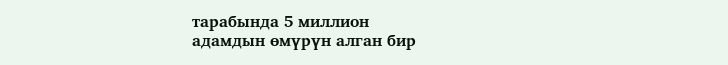тарабында 5 миллион
адамдын өмүрүн алган бир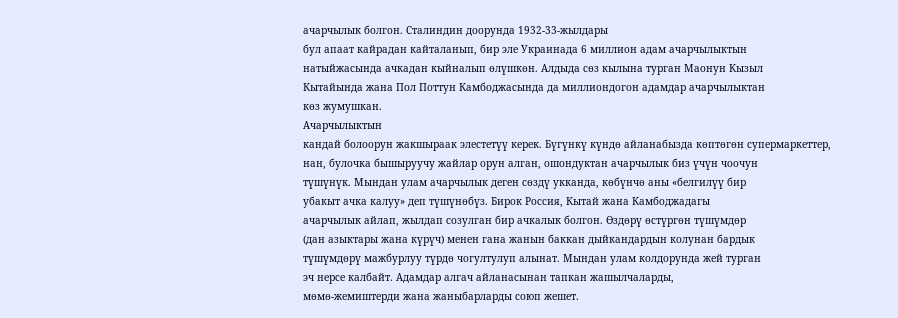ачарчылык болгон. Сталиндин доорунда 1932-33-жылдары
бул апаат кайрадан кайталанып, бир эле Украинада 6 миллион адам ачарчылыктын
натыйжасында ачкадан кыйналып өлүшкөн. Алдыда сөз кылына турган Маонун Кызыл
Кытайында жана Пол Поттун Камбоджасында да миллиондогон адамдар ачарчылыктан
көз жумушкан.
Ачарчылыктын
кандай болоорун жакшыраак элестетүү керек. Бүгүнкү күндө айланабызда көптөгөн супермаркеттер,
нан, булочка бышыруучу жайлар орун алган, ошондуктан ачарчылык биз үчүн чоочун
түшүнүк. Мындан улам ачарчылык деген сөздү укканда, көбүнчө аны «белгилүү бир
убакыт ачка калуу» деп түшүнөбүз. Бирок Россия, Кытай жана Камбоджадагы
ачарчылык айлап, жылдап созулган бир ачкалык болгон. Өздөрү өстүргөн түшүмдөр
(дан азыктары жана күрүч) менен гана жанын баккан дыйкандардын колунан бардык
түшүмдөрү мажбурлуу түрдө чогултулуп алынат. Мындан улам колдорунда жей турган
эч нерсе калбайт. Адамдар алгач айланасынан тапкан жашылчаларды,
мөмө-жемиштерди жана жаныбарларды союп жешет.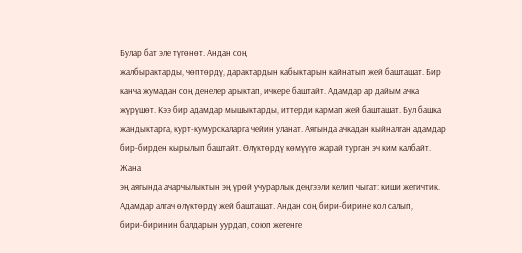Булар бат эле түгөнөт. Андан соң
жалбырактарды, чөптөрдү, дарактардын кабыктарын кайнатып жей башташат. Бир
канча жумадан соң денелер арыктап, ичкере баштайт. Адамдар ар дайым ачка
жүрүшөт. Кээ бир адамдар мышыктарды, иттерди кармап жей башташат. Бул башка
жандыктарга, курт-кумурскаларга чейин уланат. Аягында ачкадан кыйналган адамдар
бир-бирден кырылып баштайт. Өлүктөрдү көмүүгө жарай турган эч ким калбайт. Жана
эң аягында ачарчылыктын эң үрөй учурарлык деңгээли келип чыгат: киши жегичтик.
Адамдар алгач өлүктөрдү жей башташат. Андан соң бири-бирине кол салып,
бири-биринин балдарын уурдап, союп жегенге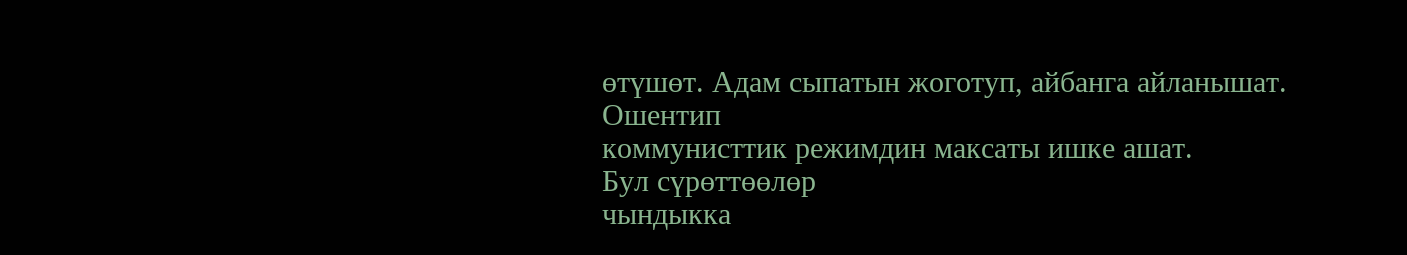өтүшөт. Адам сыпатын жоготуп, айбанга айланышат.
Ошентип
коммунисттик режимдин максаты ишке ашат.
Бул сүрөттөөлөр
чындыкка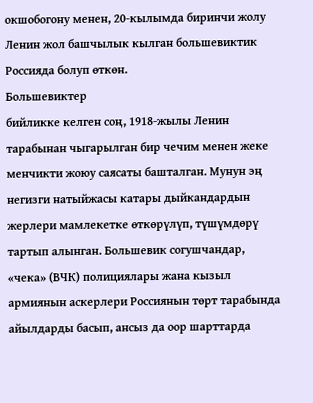окшобогону менен, 20-кылымда биринчи жолу Ленин жол башчылык кылган большевиктик
Россияда болуп өткөн.
Большевиктер
бийликке келген соң, 1918-жылы Ленин тарабынан чыгарылган бир чечим менен жеке
менчикти жоюу саясаты башталган. Мунун эң негизги натыйжасы катары дыйкандардын
жерлери мамлекетке өткөрүлүп, түшүмдөрү тартып алынган. Большевик согушчандар,
«чека» (ВЧК) полициялары жана кызыл армиянын аскерлери Россиянын төрт тарабында
айылдарды басып, ансыз да оор шарттарда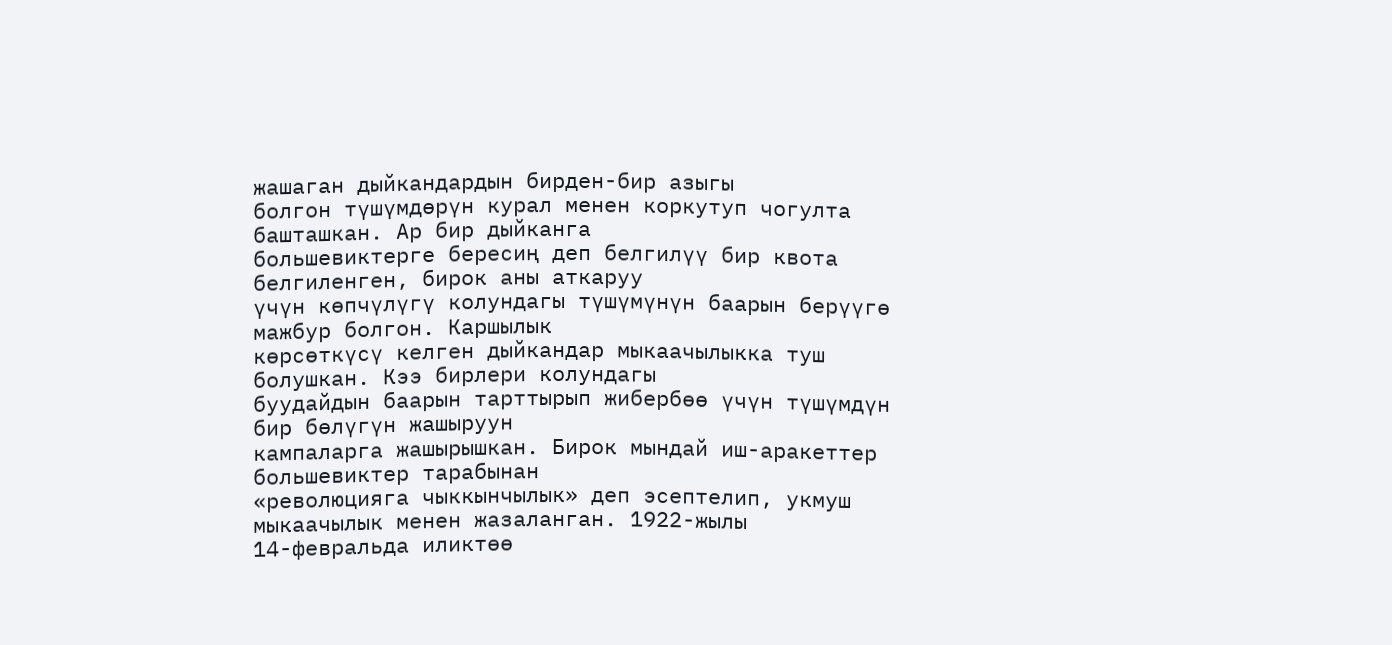жашаган дыйкандардын бирден-бир азыгы
болгон түшүмдөрүн курал менен коркутуп чогулта башташкан. Ар бир дыйканга
большевиктерге бересиң деп белгилүү бир квота белгиленген, бирок аны аткаруу
үчүн көпчүлүгү колундагы түшүмүнүн баарын берүүгө мажбур болгон. Каршылык
көрсөткүсү келген дыйкандар мыкаачылыкка туш болушкан. Кээ бирлери колундагы
буудайдын баарын тарттырып жибербөө үчүн түшүмдүн бир бөлүгүн жашыруун
кампаларга жашырышкан. Бирок мындай иш-аракеттер большевиктер тарабынан
«революцияга чыккынчылык» деп эсептелип, укмуш мыкаачылык менен жазаланган. 1922-жылы
14-февральда иликтөө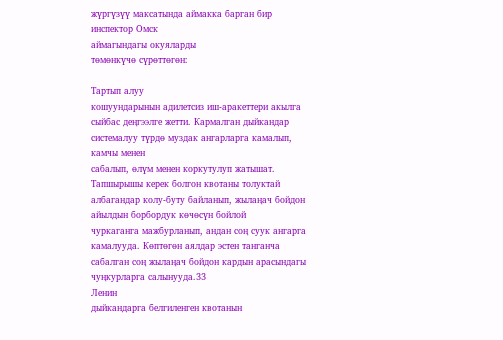жүргүзүү максатында аймакка барган бир инспектор Омск
аймагындагы окуяларды
төмөнкүчө сүрөттөгөн:

Тартып алуу
кошуундарынын адилетсиз иш-аракеттери акылга сыйбас деңгээлге жетти. Кармалган дыйкандар системалуу түрдө муздак ангарларга камалып, камчы менен
сабалып, өлүм менен коркутулуп жатышат. Тапшырышы керек болгон квотаны толуктай
албагандар колу-буту байланып, жылаңач бойдон айылдын борбордук көчөсүн бойлой
чуркаганга мажбурланып, андан соң суук ангарга камалууда. Көптөгөн аялдар эстен танганча сабалган соң жылаңач бойдон кардын арасындагы
чуңкурларга салынууда.33
Ленин
дыйкандарга белгиленген квотанын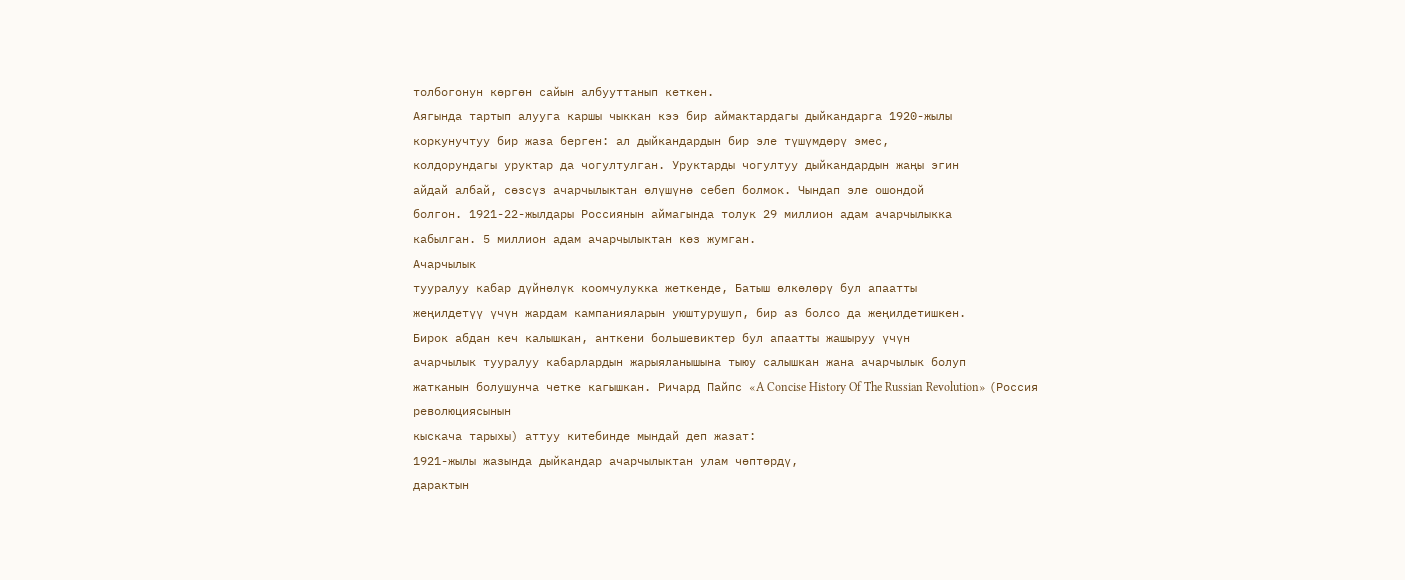толбогонун көргөн сайын албууттанып кеткен.
Аягында тартып алууга каршы чыккан кээ бир аймактардагы дыйкандарга 1920-жылы
коркунучтуу бир жаза берген: ал дыйкандардын бир эле түшүмдөрү эмес,
колдорундагы уруктар да чогултулган. Уруктарды чогултуу дыйкандардын жаңы эгин
айдай албай, сөзсүз ачарчылыктан өлүшүнө себеп болмок. Чындап эле ошондой
болгон. 1921-22-жылдары Россиянын аймагында толук 29 миллион адам ачарчылыкка
кабылган. 5 миллион адам ачарчылыктан көз жумган.
Ачарчылык
тууралуу кабар дүйнөлүк коомчулукка жеткенде, Батыш өлкөлөрү бул апаатты
жеңилдетүү үчүн жардам кампанияларын уюштурушуп, бир аз болсо да жеңилдетишкен.
Бирок абдан кеч калышкан, анткени большевиктер бул апаатты жашыруу үчүн
ачарчылык тууралуу кабарлардын жарыяланышына тыюу салышкан жана ачарчылык болуп
жатканын болушунча четке кагышкан. Ричард Пайпс «A Concise History Of The Russian Revolution» (Россия революциясынын
кыскача тарыхы) аттуу китебинде мындай деп жазат:
1921-жылы жазында дыйкандар ачарчылыктан улам чөптөрдү,
дарактын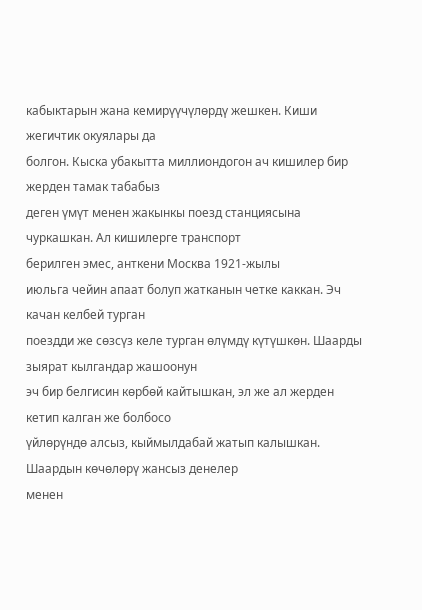кабыктарын жана кемирүүчүлөрдү жешкен. Киши жегичтик окуялары да
болгон. Кыска убакытта миллиондогон ач кишилер бир жерден тамак табабыз
деген үмүт менен жакынкы поезд станциясына чуркашкан. Ал кишилерге транспорт
берилген эмес, анткени Москва 1921-жылы
июльга чейин апаат болуп жатканын четке каккан. Эч качан келбей турган
поездди же сөзсүз келе турган өлүмдү күтүшкөн. Шаарды зыярат кылгандар жашоонун
эч бир белгисин көрбөй кайтышкан, эл же ал жерден кетип калган же болбосо
үйлөрүндө алсыз, кыймылдабай жатып калышкан. Шаардын көчөлөрү жансыз денелер
менен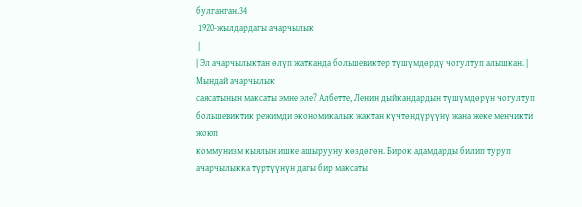булганган.34
 1920-жылдардагы ачарчылык
 |
| Эл ачарчылыктан өлүп жатканда большевиктер түшүмдөрдү чогултуп алышкан. |
Мындай ачарчылык
саясатынын максаты эмне эле? Албетте, Ленин дыйкандардын түшүмдөрүн чогултуп
большевиктик режимди экономикалык жактан күчтөндүрүүнү жана жеке менчикти жоюп
коммунизм кыялын ишке ашырууну көздөгөн. Бирок адамдарды билип туруп ачарчылыкка түртүүнүн дагы бир максаты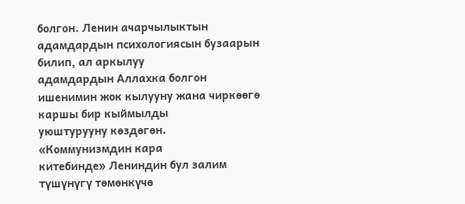болгон. Ленин ачарчылыктын адамдардын психологиясын бузаарын билип, ал аркылуу
адамдардын Аллахка болгон ишенимин жок кылууну жана чиркөөгө каршы бир кыймылды
уюштурууну көздөгөн. «Коммунизмдин кара
китебинде» Лениндин бул залим түшүнүгү төмөнкүчө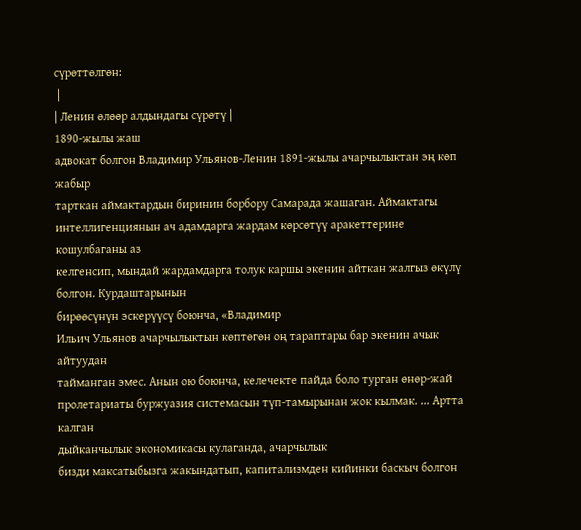сүрөттөлгөн:
 |
| Ленин өлөөр алдындагы сүрөтү |
1890-жылы жаш
адвокат болгон Владимир Ульянов-Ленин 1891-жылы ачарчылыктан эң көп жабыр
тарткан аймактардын биринин борбору Самарада жашаган. Аймактагы
интеллигенциянын ач адамдарга жардам көрсөтүү аракеттерине кошулбаганы аз
келгенсип, мындай жардамдарга толук каршы экенин айткан жалгыз өкүлү болгон. Курдаштарынын
бирөөсүнүн эскерүүсү боюнча, «Владимир
Ильич Ульянов ачарчылыктын көптөгөн оң тараптары бар экенин ачык айтуудан
тайманган эмес. Анын ою боюнча, келечекте пайда боло турган өнөр-жай
пролетариаты буржуазия системасын түп-тамырынан жок кылмак. ... Артта калган
дыйканчылык экономикасы кулаганда, ачарчылык
бизди максатыбызга жакындатып, капитализмден кийинки баскыч болгон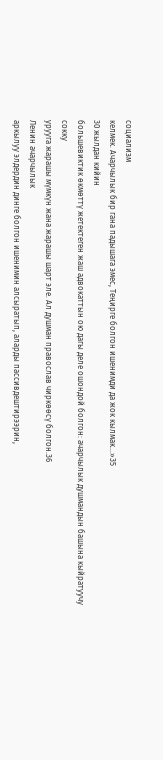социализм
келмек. Ачарчылык бир гана падышага эмес, Теңирге болгон ишенимди да жок кылмак...»35
30 жылдан кийин
большевиктик өкмөттү жетектеген жаш адвокаттын ою дагы деле ошондой болгон: ачарчылык душмандын башына кыйратуучу сокку
урууга жарашы мүмкүн жана жарашы шарт эле. Ал душман православ чиркөөсү болгон.36
Ленин ачарчылык
аркылуу элдердин динге болгон ишенимин алсыратып, аларды пассивдештирээрин,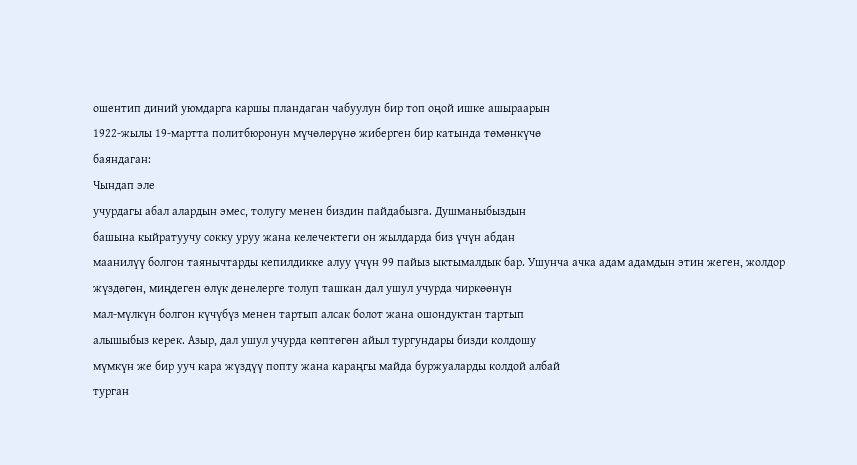ошентип диний уюмдарга каршы пландаган чабуулун бир топ оңой ишке ашыраарын
1922-жылы 19-мартта политбюронун мүчөлөрүнө жиберген бир катында төмөнкүчө
баяндаган:
Чындап эле
учурдагы абал алардын эмес, толугу менен биздин пайдабызга. Душманыбыздын
башына кыйратуучу сокку уруу жана келечектеги он жылдарда биз үчүн абдан
маанилүү болгон таянычтарды кепилдикке алуу үчүн 99 пайыз ыктымалдык бар. Ушунча ачка адам адамдын этин жеген, жолдор
жүздөгөн, миңдеген өлүк денелерге толуп ташкан дал ушул учурда чиркөөнүн
мал-мүлкүн болгон күчүбүз менен тартып алсак болот жана ошондуктан тартып
алышыбыз керек. Азыр, дал ушул учурда көптөгөн айыл тургундары бизди колдошу
мүмкүн же бир ууч кара жүздүү попту жана караңгы майда буржуаларды колдой албай
турган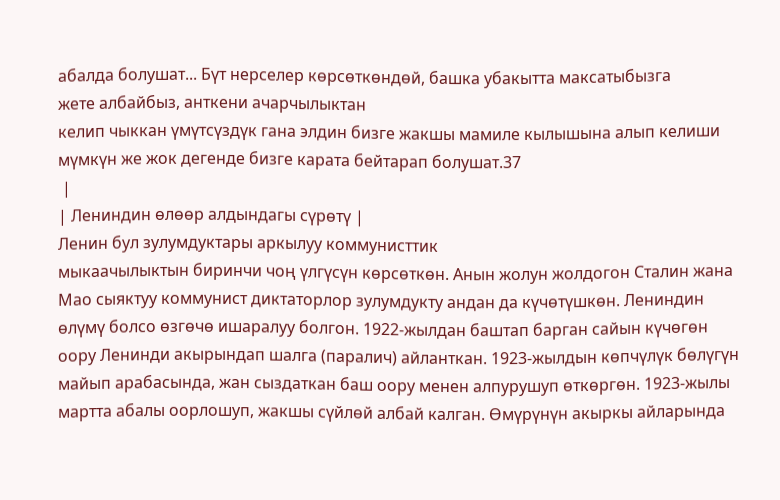абалда болушат... Бүт нерселер көрсөткөндөй, башка убакытта максатыбызга
жете албайбыз, анткени ачарчылыктан
келип чыккан үмүтсүздүк гана элдин бизге жакшы мамиле кылышына алып келиши
мүмкүн же жок дегенде бизге карата бейтарап болушат.37
 |
| Лениндин өлөөр алдындагы сүрөтү |
Ленин бул зулумдуктары аркылуу коммунисттик
мыкаачылыктын биринчи чоң үлгүсүн көрсөткөн. Анын жолун жолдогон Сталин жана
Мао сыяктуу коммунист диктаторлор зулумдукту андан да күчөтүшкөн. Лениндин
өлүмү болсо өзгөчө ишаралуу болгон. 1922-жылдан баштап барган сайын күчөгөн
оору Ленинди акырындап шалга (паралич) айланткан. 1923-жылдын көпчүлүк бөлүгүн
майып арабасында, жан сыздаткан баш оору менен алпурушуп өткөргөн. 1923-жылы
мартта абалы оорлошуп, жакшы сүйлөй албай калган. Өмүрүнүн акыркы айларында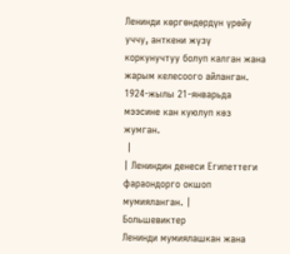Ленинди көргөндөрдүн үрөйү уччу, анткени жүзү коркунучтуу болуп калган жана
жарым келесоого айланган. 1924-жылы 21-январьда мээсине кан куюлуп көз жумган.
 |
| Лениндин денеси Египеттеги фараондорго окшоп мумияланган. |
Большевиктер
Ленинди мумиялашкан жана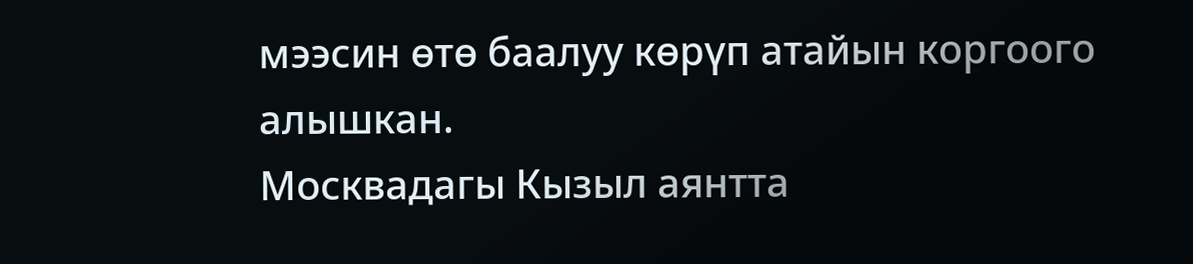мээсин өтө баалуу көрүп атайын коргоого алышкан.
Москвадагы Кызыл аянтта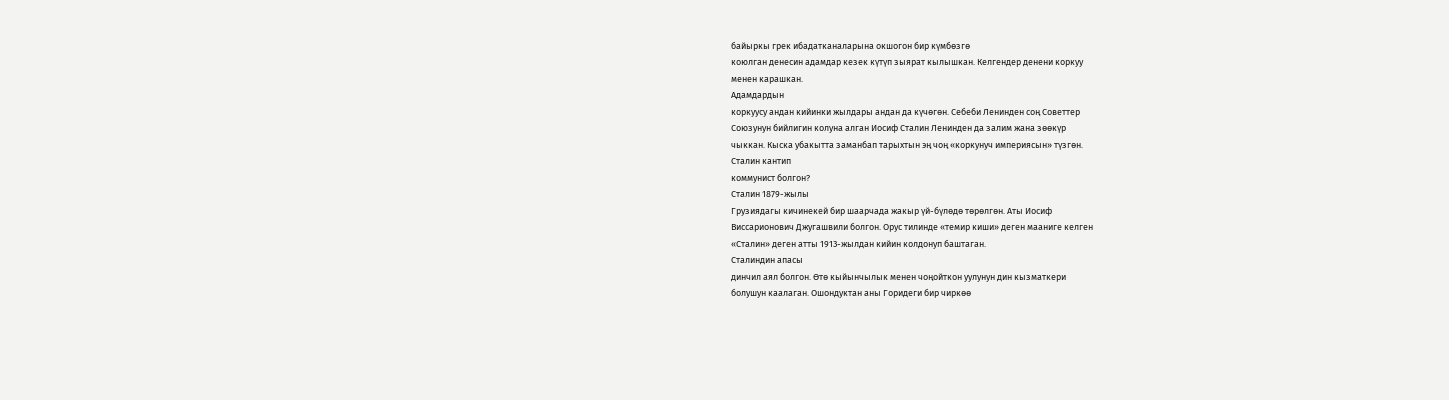байыркы грек ибадатканаларына окшогон бир күмбөзгө
коюлган денесин адамдар кезек күтүп зыярат кылышкан. Келгендер денени коркуу
менен карашкан.
Адамдардын
коркуусу андан кийинки жылдары андан да күчөгөн. Себеби Ленинден соң Советтер
Союзунун бийлигин колуна алган Иосиф Сталин Ленинден да залим жана зөөкүр
чыккан. Кыска убакытта заманбап тарыхтын эң чоң «коркунуч империясын» түзгөн.
Сталин кантип
коммунист болгон?
Сталин 1879-жылы
Грузиядагы кичинекей бир шаарчада жакыр үй-бүлөдө төрөлгөн. Аты Иосиф
Виссарионович Джугашвили болгон. Орус тилинде «темир киши» деген мааниге келген
«Сталин» деген атты 1913-жылдан кийин колдонуп баштаган.
Сталиндин апасы
динчил аял болгон. Өтө кыйынчылык менен чоңойткон уулунун дин кызматкери
болушун каалаган. Ошондуктан аны Горидеги бир чиркөө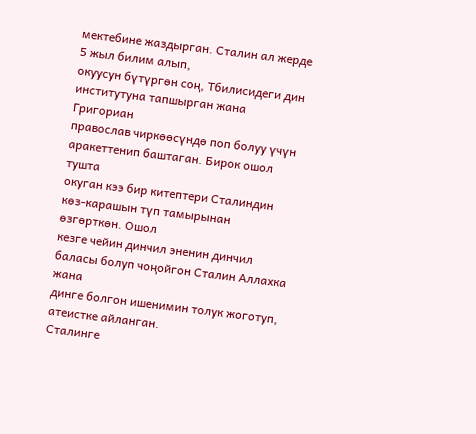мектебине жаздырган. Сталин ал жерде 5 жыл билим алып,
окуусун бүтүргөн соң, Тбилисидеги дин институтуна тапшырган жана Григориан
православ чиркөөсүндө поп болуу үчүн аракеттенип баштаган. Бирок ошол тушта
окуган кээ бир китептери Сталиндин көз-карашын түп тамырынан өзгөрткөн. Ошол
кезге чейин динчил эненин динчил баласы болуп чоңойгон Сталин Аллахка жана
динге болгон ишенимин толук жоготуп, атеистке айланган.
Сталинге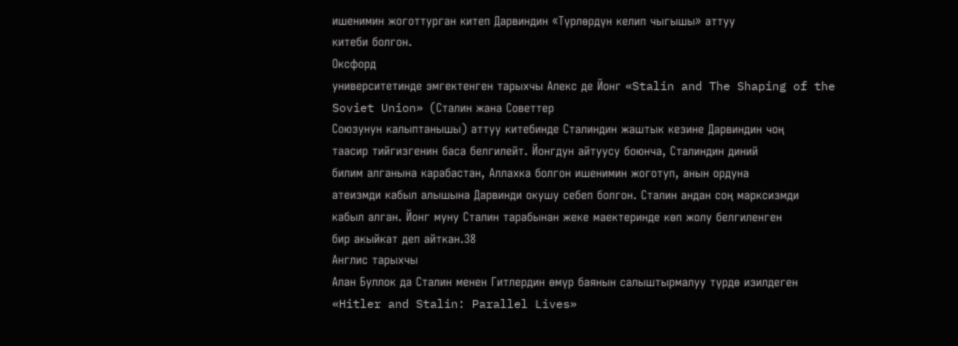ишенимин жоготтурган китеп Дарвиндин «Түрлөрдүн келип чыгышы» аттуу
китеби болгон.
Оксфорд
университетинде эмгектенген тарыхчы Алекс де Йонг «Stalin and The Shaping of the Soviet Union» (Сталин жана Советтер
Союзунун калыптанышы) аттуу китебинде Сталиндин жаштык кезине Дарвиндин чоң
таасир тийгизгенин баса белгилейт. Йонгдун айтуусу боюнча, Сталиндин диний
билим алганына карабастан, Аллахка болгон ишенимин жоготуп, анын ордуна
атеизмди кабыл алышына Дарвинди окушу себеп болгон. Сталин андан соң марксизмди
кабыл алган. Йонг муну Сталин тарабынан жеке маектеринде көп жолу белгиленген
бир акыйкат деп айткан.38
Англис тарыхчы
Алан Буллок да Сталин менен Гитлердин өмүр баянын салыштырмалуу түрдө изилдеген
«Hitler and Stalin: Parallel Lives»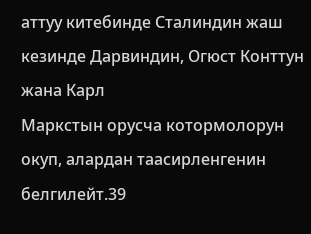аттуу китебинде Сталиндин жаш кезинде Дарвиндин, Огюст Конттун жана Карл
Маркстын орусча котормолорун окуп, алардан таасирленгенин белгилейт.39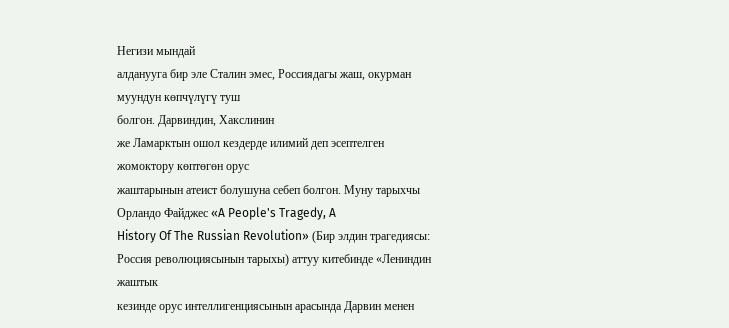Негизи мындай
алданууга бир эле Сталин эмес, Россиядагы жаш, окурман муундун көпчүлүгү туш
болгон. Дарвиндин, Хакслинин
же Ламарктын ошол кездерде илимий деп эсептелген жомоктору көптөгөн орус
жаштарынын атеист болушуна себеп болгон. Муну тарыхчы Орландо Файджес «A People's Tragedy, A
History Of The Russian Revolution» (Бир элдин трагедиясы:
Россия революциясынын тарыхы) аттуу китебинде «Лениндин жаштык
кезинде орус интеллигенциясынын арасында Дарвин менен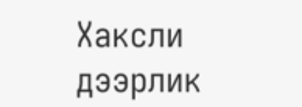Хаксли дээрлик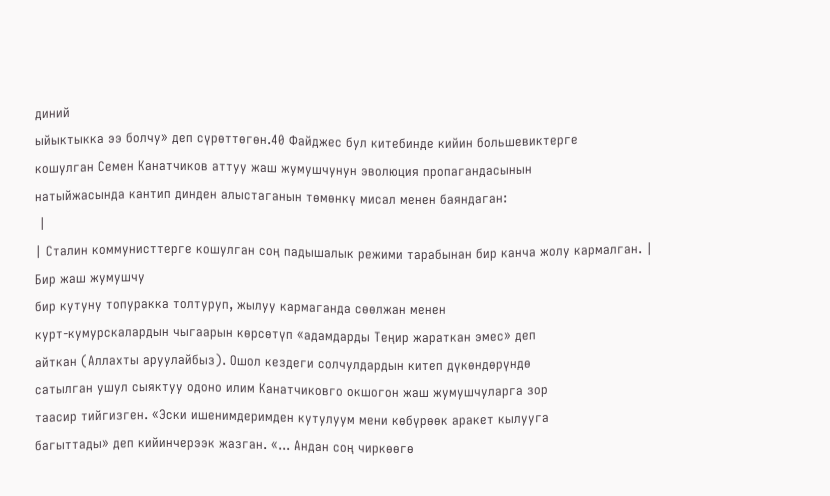диний
ыйыктыкка ээ болчу» деп сүрөттөгөн.40 Файджес бул китебинде кийин большевиктерге
кошулган Семен Канатчиков аттуу жаш жумушчунун эволюция пропагандасынын
натыйжасында кантип динден алыстаганын төмөнкү мисал менен баяндаган:
 |
| Сталин коммунисттерге кошулган соң падышалык режими тарабынан бир канча жолу кармалган. |
Бир жаш жумушчу
бир кутуну топуракка толтуруп, жылуу кармаганда сөөлжан менен
курт-кумурскалардын чыгаарын көрсөтүп «адамдарды Теңир жараткан эмес» деп
айткан (Аллахты аруулайбыз). Ошол кездеги солчулдардын китеп дүкөндөрүндө
сатылган ушул сыяктуу одоно илим Канатчиковго окшогон жаш жумушчуларга зор
таасир тийгизген. «Эски ишенимдеримден кутулуум мени көбүрөөк аракет кылууга
багыттады» деп кийинчерээк жазган. «... Андан соң чиркөөгө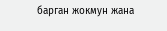барган жокмун жана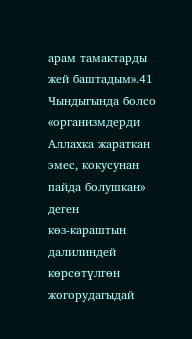арам тамактарды жей баштадым».41
Чындыгында болсо
«организмдерди Аллахка жараткан эмес, кокусунан пайда болушкан» деген
көз-караштын далилиндей көрсөтүлгөн жогорудагыдай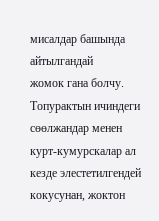мисалдар башында айтылгандай
жомок гана болчу. Топурактын ичиндеги сөөлжандар менен курт-кумурскалар ал
кезде элестетилгендей кокусунан, жоктон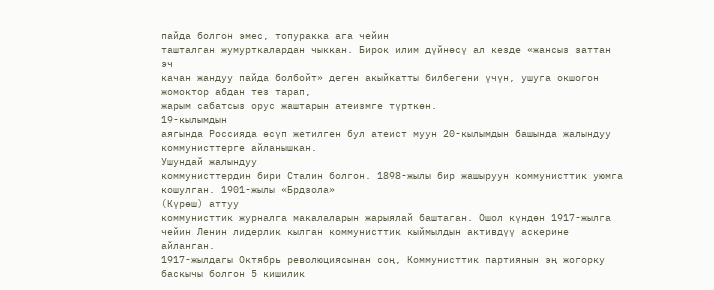пайда болгон эмес, топуракка ага чейин
ташталган жумурткалардан чыккан. Бирок илим дүйнөсү ал кезде «жансыз заттан эч
качан жандуу пайда болбойт» деген акыйкатты билбегени үчүн, ушуга окшогон
жомоктор абдан тез тарап,
жарым сабатсыз орус жаштарын атеизмге түрткөн.
19-кылымдын
аягында Россияда өсүп жетилген бул атеист муун 20-кылымдын башында жалындуу
коммунисттерге айланышкан.
Ушундай жалындуу
коммунисттердин бири Сталин болгон. 1898-жылы бир жашыруун коммунисттик уюмга
кошулган. 1901-жылы «Брдзола»
(Күрөш) аттуу
коммунисттик журналга макалаларын жарыялай баштаган. Ошол күндөн 1917-жылга
чейин Ленин лидерлик кылган коммунисттик кыймылдын активдүү аскерине айланган.
1917-жылдагы Октябрь революциясынан соң, Коммунисттик партиянын эң жогорку
баскычы болгон 5 кишилик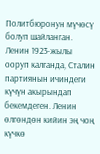Политбюронун мүчөсү болуп шайланган. Ленин 1923-жылы
ооруп калганда, Сталин партиянын ичиндеги күчүн акырындап бекемдеген. Ленин
өлгөндөн кийин эң чоң күчкө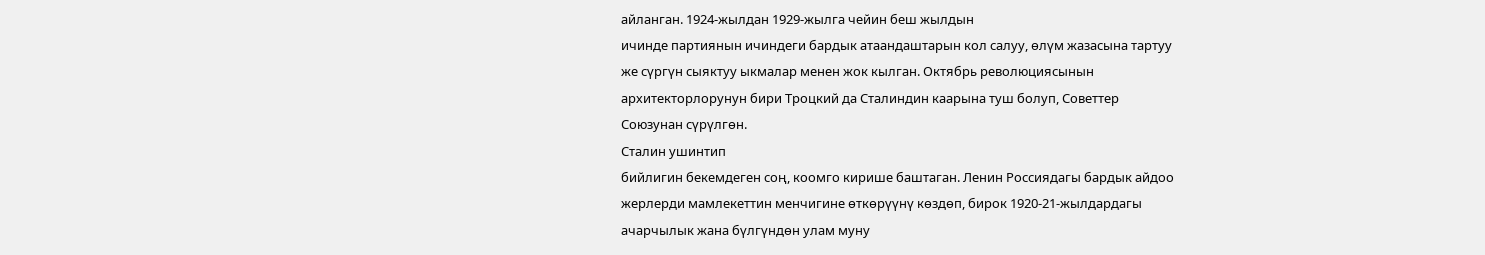айланган. 1924-жылдан 1929-жылга чейин беш жылдын
ичинде партиянын ичиндеги бардык атаандаштарын кол салуу, өлүм жазасына тартуу
же сүргүн сыяктуу ыкмалар менен жок кылган. Октябрь революциясынын
архитекторлорунун бири Троцкий да Сталиндин каарына туш болуп, Советтер
Союзунан сүрүлгөн.
Сталин ушинтип
бийлигин бекемдеген соң, коомго кирише баштаган. Ленин Россиядагы бардык айдоо
жерлерди мамлекеттин менчигине өткөрүүнү көздөп, бирок 1920-21-жылдардагы
ачарчылык жана бүлгүндөн улам муну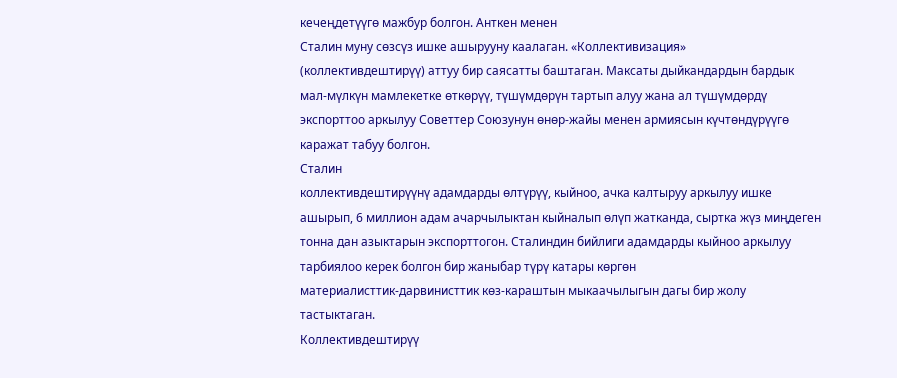кечеңдетүүгө мажбур болгон. Анткен менен
Сталин муну сөзсүз ишке ашырууну каалаган. «Коллективизация»
(коллективдештирүү) аттуу бир саясатты баштаган. Максаты дыйкандардын бардык
мал-мүлкүн мамлекетке өткөрүү, түшүмдөрүн тартып алуу жана ал түшүмдөрдү
экспорттоо аркылуу Советтер Союзунун өнөр-жайы менен армиясын күчтөндүрүүгө
каражат табуу болгон.
Сталин
коллективдештирүүнү адамдарды өлтүрүү, кыйноо, ачка калтыруу аркылуу ишке
ашырып, 6 миллион адам ачарчылыктан кыйналып өлүп жатканда, сыртка жүз миңдеген
тонна дан азыктарын экспорттогон. Сталиндин бийлиги адамдарды кыйноо аркылуу
тарбиялоо керек болгон бир жаныбар түрү катары көргөн
материалисттик-дарвинисттик көз-караштын мыкаачылыгын дагы бир жолу
тастыктаган.
Коллективдештирүү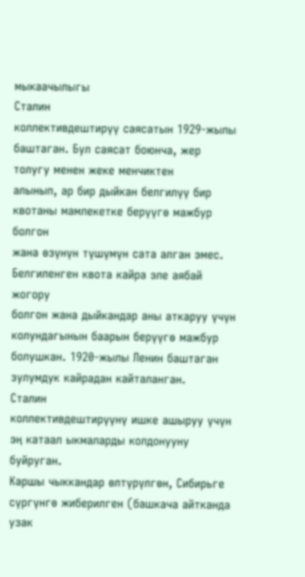мыкаачылыгы
Сталин
коллективдештирүү саясатын 1929-жылы баштаган. Бул саясат боюнча, жер толугу менен жеке менчиктен
алынып, ар бир дыйкан белгилүү бир квотаны мамлекетке берүүгө мажбур болгон
жана өзүнүн түшүмүн сата алган эмес. Белгиленген квота кайра эле аябай жогору
болгон жана дыйкандар аны аткаруу үчүн колундагынын баарын берүүгө мажбур
болушкан. 1920-жылы Ленин баштаган зулумдук кайрадан кайталанган.
Сталин
коллективдештирүүнү ишке ашыруу үчүн эң катаал ыкмаларды колдонууну буйруган.
Каршы чыккандар өлтүрүлгөн, Сибирьге сүргүнгө жиберилген (башкача айтканда узак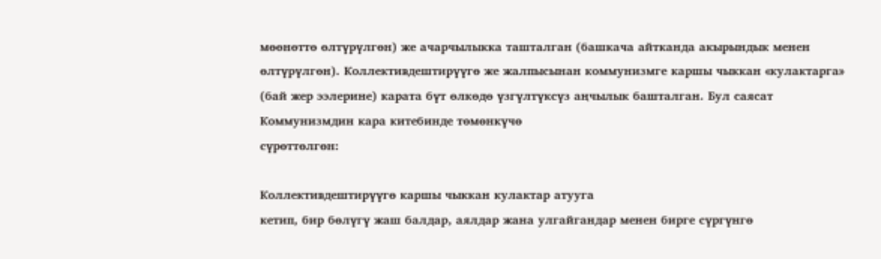мөөнөттө өлтүрүлгөн) же ачарчылыкка ташталган (башкача айтканда акырындык менен
өлтүрүлгөн). Коллективдештирүүгө же жалпысынан коммунизмге каршы чыккан «кулактарга»
(бай жер ээлерине) карата бүт өлкөдө үзгүлтүксүз аңчылык башталган. Бул саясат Коммунизмдин кара китебинде төмөнкүчө
сүрөттөлгөн:

Коллективдештирүүгө каршы чыккан кулактар атууга
кетип, бир бөлүгү жаш балдар, аялдар жана улгайгандар менен бирге сүргүнгө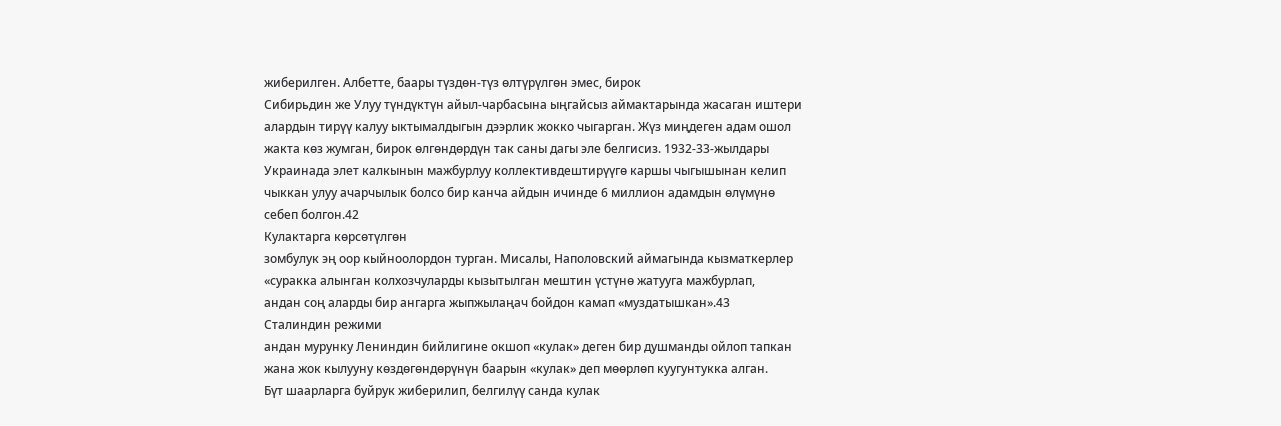жиберилген. Албетте, баары түздөн-түз өлтүрүлгөн эмес, бирок
Сибирьдин же Улуу түндүктүн айыл-чарбасына ыңгайсыз аймактарында жасаган иштери
алардын тирүү калуу ыктымалдыгын дээрлик жокко чыгарган. Жүз миңдеген адам ошол
жакта көз жумган, бирок өлгөндөрдүн так саны дагы эле белгисиз. 1932-33-жылдары
Украинада элет калкынын мажбурлуу коллективдештирүүгө каршы чыгышынан келип
чыккан улуу ачарчылык болсо бир канча айдын ичинде 6 миллион адамдын өлүмүнө
себеп болгон.42
Кулактарга көрсөтүлгөн
зомбулук эң оор кыйноолордон турган. Мисалы, Наполовский аймагында кызматкерлер
«суракка алынган колхозчуларды кызытылган мештин үстүнө жатууга мажбурлап,
андан соң аларды бир ангарга жыпжылаңач бойдон камап «муздатышкан».43
Сталиндин режими
андан мурунку Лениндин бийлигине окшоп «кулак» деген бир душманды ойлоп тапкан
жана жок кылууну көздөгөндөрүнүн баарын «кулак» деп мөөрлөп куугунтукка алган.
Бүт шаарларга буйрук жиберилип, белгилүү санда кулак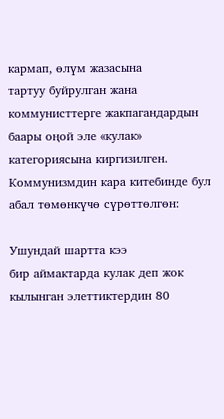кармап, өлүм жазасына
тартуу буйрулган жана коммунисттерге жакпагандардын баары оңой эле «кулак»
категориясына киргизилген. Коммунизмдин кара китебинде бул абал төмөнкүчө сүрөттөлгөн:

Ушундай шартта кээ
бир аймактарда кулак деп жок кылынган элеттиктердин 80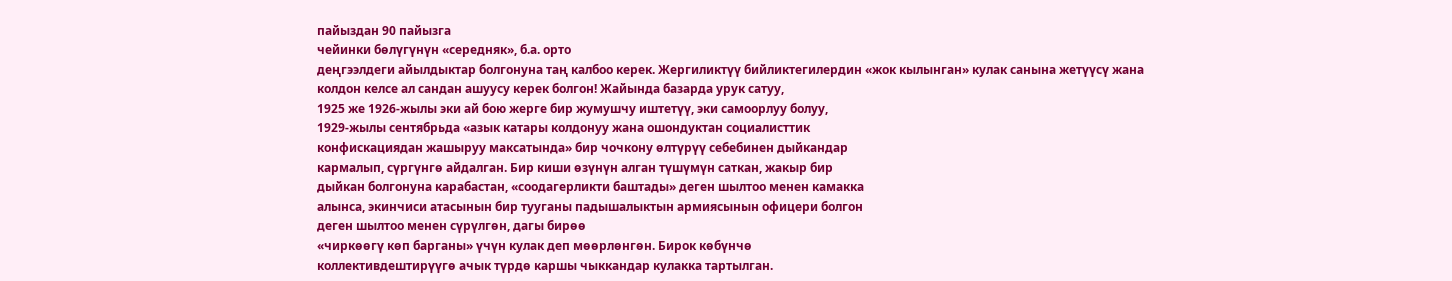пайыздан 90 пайызга
чейинки бөлүгүнүн «середняк», б.а. орто
деңгээлдеги айылдыктар болгонуна таң калбоо керек. Жергиликтүү бийликтегилердин «жок кылынган» кулак санына жетүүсү жана
колдон келсе ал сандан ашуусу керек болгон! Жайында базарда урук сатуу,
1925 же 1926-жылы эки ай бою жерге бир жумушчу иштетүү, эки самоорлуу болуу,
1929-жылы сентябрьда «азык катары колдонуу жана ошондуктан социалисттик
конфискациядан жашыруу максатында» бир чочкону өлтүрүү себебинен дыйкандар
кармалып, сүргүнгө айдалган. Бир киши өзүнүн алган түшүмүн саткан, жакыр бир
дыйкан болгонуна карабастан, «соодагерликти баштады» деген шылтоо менен камакка
алынса, экинчиси атасынын бир тууганы падышалыктын армиясынын офицери болгон
деген шылтоо менен сүрүлгөн, дагы бирөө
«чиркөөгү көп барганы» үчүн кулак деп мөөрлөнгөн. Бирок көбүнчө
коллективдештирүүгө ачык түрдө каршы чыккандар кулакка тартылган.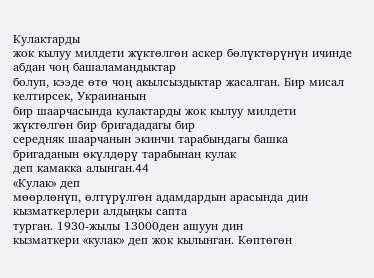Кулактарды
жок кылуу милдети жүктөлгөн аскер бөлүктөрүнүн ичинде абдан чоң башаламандыктар
болуп, кээде өтө чоң акылсыздыктар жасалган. Бир мисал келтирсек, Украинанын
бир шаарчасында кулактарды жок кылуу милдети жүктөлгөн бир бригададагы бир
середняк шаарчанын экинчи тарабындагы башка бригаданын өкүлдөрү тарабынан кулак
деп камакка алынган.44
«Кулак» деп
мөөрлөнүп, өлтүрүлгөн адамдардын арасында дин кызматкерлери алдыңкы сапта
турган. 1930-жылы 13000ден ашуун дин
кызматкери «кулак» деп жок кылынган. Көптөгөн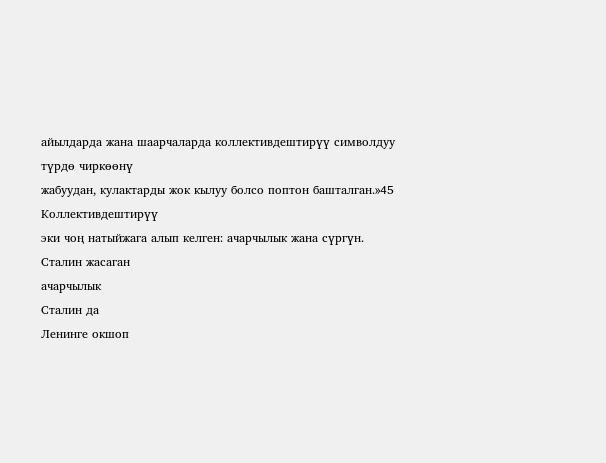айылдарда жана шаарчаларда коллективдештирүү символдуу түрдө чиркөөнү
жабуудан, кулактарды жок кылуу болсо поптон башталган.»45
Коллективдештирүү
эки чоң натыйжага алып келген: ачарчылык жана сүргүн.
Сталин жасаган
ачарчылык
Сталин да
Ленинге окшоп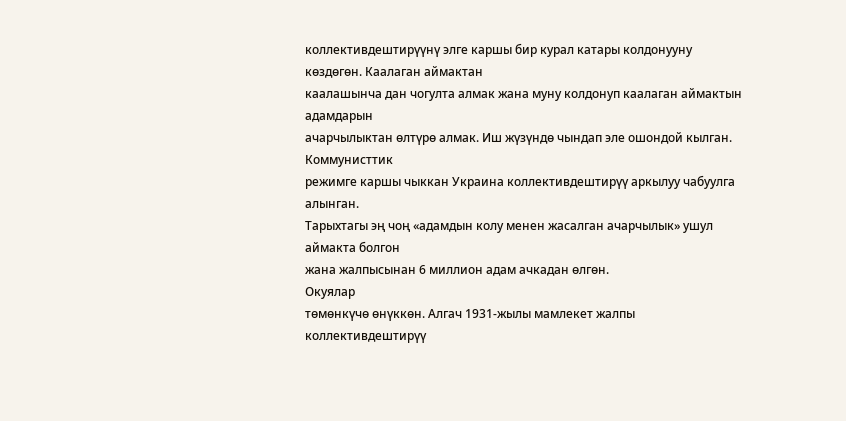коллективдештирүүнү элге каршы бир курал катары колдонууну
көздөгөн. Каалаган аймактан
каалашынча дан чогулта алмак жана муну колдонуп каалаган аймактын адамдарын
ачарчылыктан өлтүрө алмак. Иш жүзүндө чындап эле ошондой кылган. Коммунисттик
режимге каршы чыккан Украина коллективдештирүү аркылуу чабуулга алынган.
Тарыхтагы эң чоң «адамдын колу менен жасалган ачарчылык» ушул аймакта болгон
жана жалпысынан 6 миллион адам ачкадан өлгөн.
Окуялар
төмөнкүчө өнүккөн. Алгач 1931-жылы мамлекет жалпы коллективдештирүү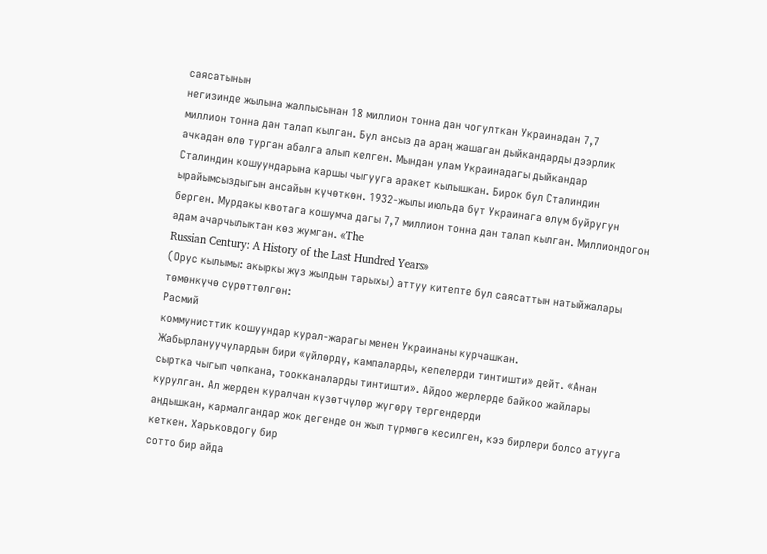саясатынын
негизинде жылына жалпысынан 18 миллион тонна дан чогулткан Украинадан 7,7
миллион тонна дан талап кылган. Бул ансыз да араң жашаган дыйкандарды дээрлик
ачкадан өлө турган абалга алып келген. Мындан улам Украинадагы дыйкандар
Сталиндин кошуундарына каршы чыгууга аракет кылышкан. Бирок бул Сталиндин
ырайымсыздыгын ансайын күчөткөн. 1932-жылы июльда бүт Украинага өлүм буйругун
берген. Мурдакы квотага кошумча дагы 7,7 миллион тонна дан талап кылган. Миллиондогон
адам ачарчылыктан көз жумган. «The
Russian Century: A History of the Last Hundred Years»
(Орус кылымы: акыркы жүз жылдын тарыхы) аттуу китепте бул саясаттын натыйжалары
төмөнкүчө сүрөттөлгөн:
Расмий
коммунисттик кошуундар курал-жарагы менен Украинаны курчашкан.
Жабырлануучулардын бири «үйлөрдү, кампаларды, кепелерди тинтишти» дейт. «Анан
сыртка чыгып чөпкана, тоокканаларды тинтишти». Айдоо жерлерде байкоо жайлары
курулган. Ал жерден куралчан күзөтчүлөр жүгөрү тергендерди
аңдышкан, кармалгандар жок дегенде он жыл түрмөгө кесилген, кээ бирлери болсо атууга кеткен. Харьковдогу бир
сотто бир айда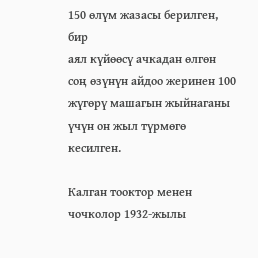150 өлүм жазасы берилген, бир
аял күйөөсү ачкадан өлгөн соң өзүнүн айдоо жеринен 100 жүгөрү машагын жыйнаганы
үчүн он жыл түрмөгө кесилген.

Калган тооктор менен
чочколор 1932-жылы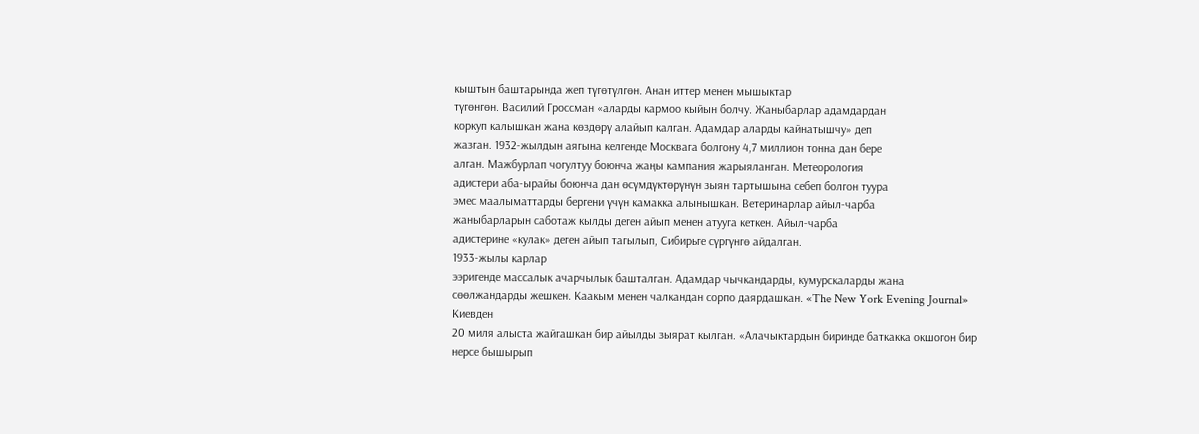кыштын баштарында жеп түгөтүлгөн. Анан иттер менен мышыктар
түгөнгөн. Василий Гроссман «аларды кармоо кыйын болчу. Жаныбарлар адамдардан
коркуп калышкан жана көздөрү алайып калган. Адамдар аларды кайнатышчу» деп
жазган. 1932-жылдын аягына келгенде Москвага болгону 4,7 миллион тонна дан бере
алган. Мажбурлап чогултуу боюнча жаңы кампания жарыяланган. Метеорология
адистери аба-ырайы боюнча дан өсүмдүктөрүнүн зыян тартышына себеп болгон туура
эмес маалыматтарды бергени үчүн камакка алынышкан. Ветеринарлар айыл-чарба
жаныбарларын саботаж кылды деген айып менен атууга кеткен. Айыл-чарба
адистерине «кулак» деген айып тагылып, Сибирьге сүргүнгө айдалган.
1933-жылы карлар
ээригенде массалык ачарчылык башталган. Адамдар чычкандарды, кумурскаларды жана
сөөлжандарды жешкен. Каакым менен чалкандан сорпо даярдашкан. «The New York Evening Journal» Киевден
20 миля алыста жайгашкан бир айылды зыярат кылган. «Алачыктардын биринде баткакка окшогон бир нерсе бышырып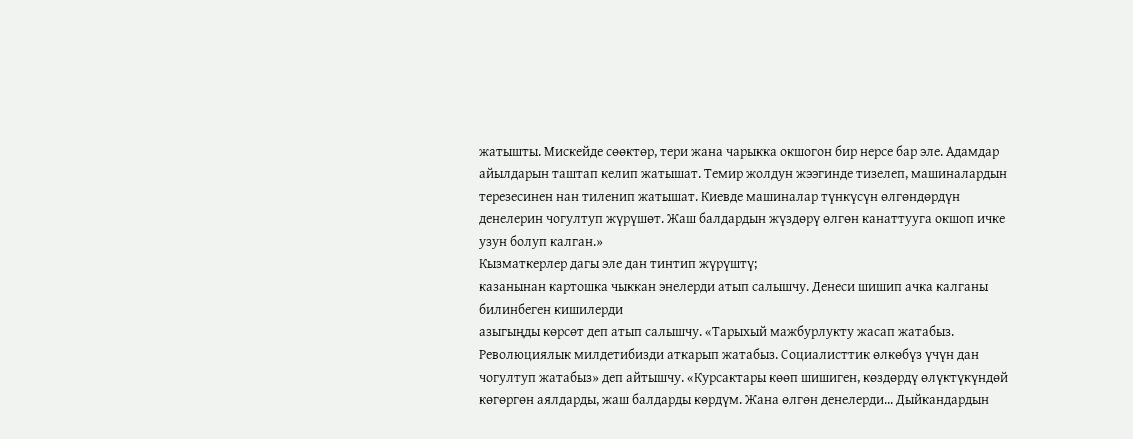жатышты. Мискейде сөөктөр, тери жана чарыкка окшогон бир нерсе бар эле. Адамдар
айылдарын таштап келип жатышат. Темир жолдун жээгинде тизелеп, машиналардын
терезесинен нан тиленип жатышат. Киевде машиналар түнкүсүн өлгөндөрдүн
денелерин чогултуп жүрүшөт. Жаш балдардын жүздөрү өлгөн канаттууга окшоп ичке
узун болуп калган.»
Кызматкерлер дагы эле дан тинтип жүрүштү;
казанынан картошка чыккан энелерди атып салышчу. Денеси шишип ачка калганы билинбеген кишилерди
азыгыңды көрсөт деп атып салышчу. «Тарыхый мажбурлукту жасап жатабыз.
Революциялык милдетибизди аткарып жатабыз. Социалисттик өлкөбүз үчүн дан
чогултуп жатабыз» деп айтышчу. «Курсактары көөп шишиген, көздөрдү өлүктүкүндөй
көгөргөн аялдарды, жаш балдарды көрдүм. Жана өлгөн денелерди... Дыйкандардын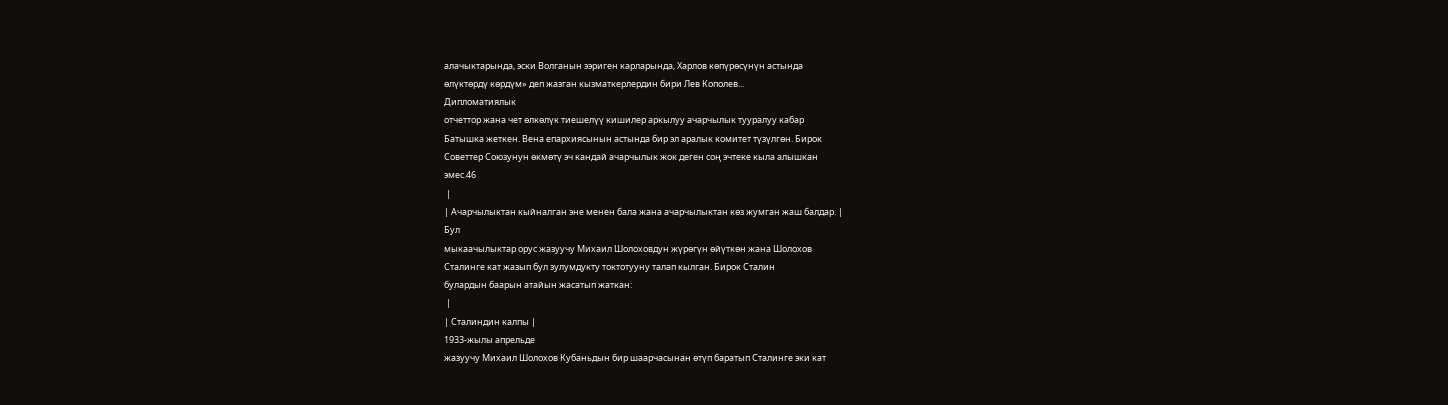алачыктарында, эски Волганын ээриген карларында, Харлов көпүрөсүнүн астында
өлүктөрдү көрдүм» деп жазган кызматкерлердин бири Лев Кополев...
Дипломатиялык
отчеттор жана чет өлкөлүк тиешелүү кишилер аркылуу ачарчылык тууралуу кабар
Батышка жеткен. Вена епархиясынын астында бир эл аралык комитет түзүлгөн. Бирок
Советтер Союзунун өкмөтү эч кандай ачарчылык жок деген соң эчтеке кыла алышкан
эмес.46
 |
| Ачарчылыктан кыйналган эне менен бала жана ачарчылыктан көз жумган жаш балдар. |
Бул
мыкаачылыктар орус жазуучу Михаил Шолоховдун жүрөгүн өйүткөн жана Шолохов
Сталинге кат жазып бул зулумдукту токтотууну талап кылган. Бирок Сталин
булардын баарын атайын жасатып жаткан:
 |
| Сталиндин калпы |
1933-жылы апрельде
жазуучу Михаил Шолохов Кубаньдын бир шаарчасынан өтүп баратып Сталинге эки кат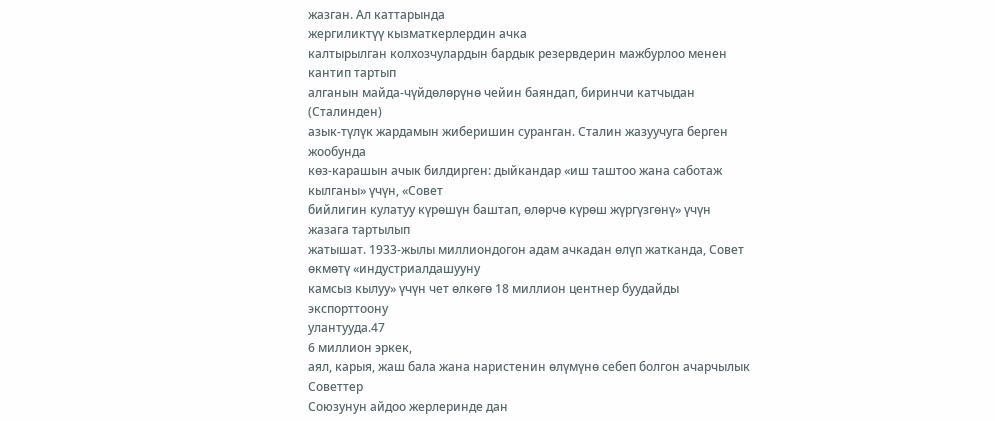жазган. Ал каттарында
жергиликтүү кызматкерлердин ачка
калтырылган колхозчулардын бардык резервдерин мажбурлоо менен кантип тартып
алганын майда-чүйдөлөрүнө чейин баяндап, биринчи катчыдан (Сталинден)
азык-түлүк жардамын жиберишин суранган. Сталин жазуучуга берген жообунда
көз-карашын ачык билдирген: дыйкандар «иш таштоо жана саботаж кылганы» үчүн, «Совет
бийлигин кулатуу күрөшүн баштап, өлөрчө күрөш жүргүзгөнү» үчүн жазага тартылып
жатышат. 1933-жылы миллиондогон адам ачкадан өлүп жатканда, Совет өкмөтү «индустриалдашууну
камсыз кылуу» үчүн чет өлкөгө 18 миллион центнер буудайды экспорттоону
улантууда.47
6 миллион эркек,
аял, карыя, жаш бала жана наристенин өлүмүнө себеп болгон ачарчылык Советтер
Союзунун айдоо жерлеринде дан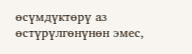өсүмдүктөрү аз өстүрүлгөнүнөн эмес,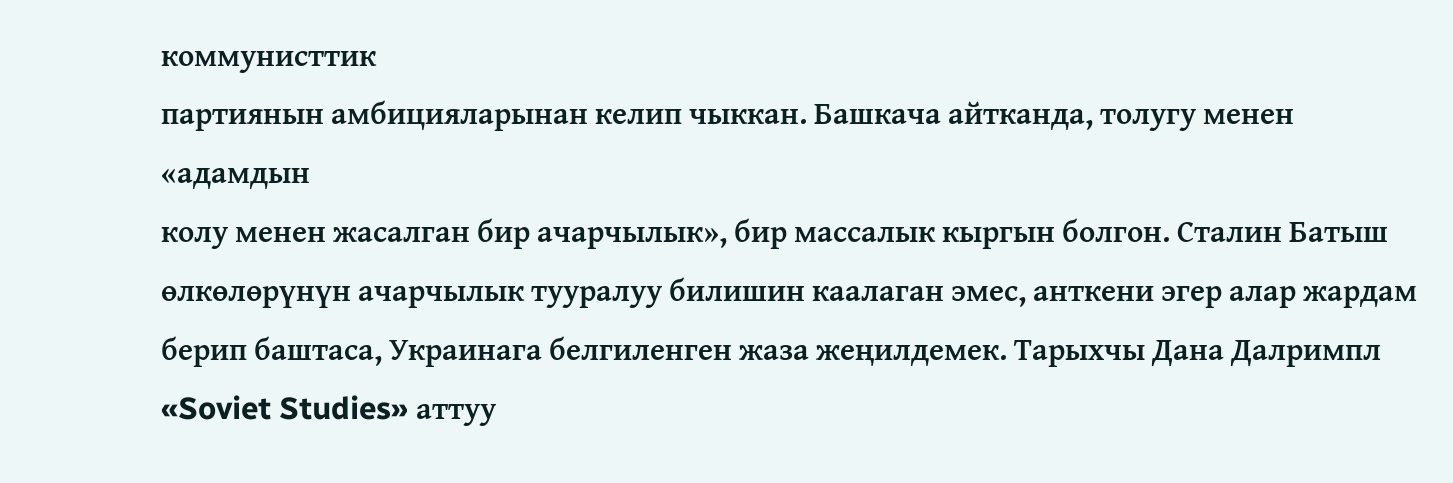коммунисттик
партиянын амбицияларынан келип чыккан. Башкача айтканда, толугу менен «адамдын
колу менен жасалган бир ачарчылык», бир массалык кыргын болгон. Сталин Батыш
өлкөлөрүнүн ачарчылык тууралуу билишин каалаган эмес, анткени эгер алар жардам
берип баштаса, Украинага белгиленген жаза жеңилдемек. Тарыхчы Дана Далримпл «Soviet Studies» аттуу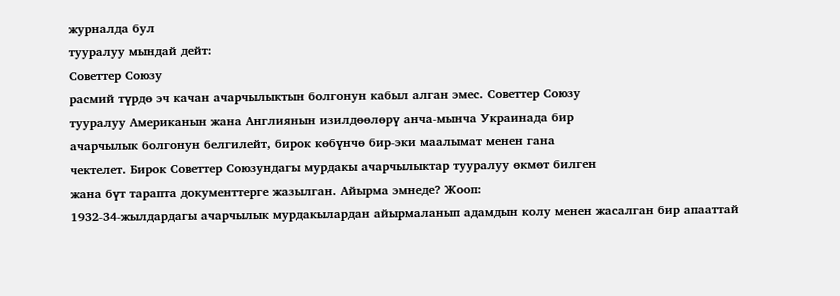журналда бул
тууралуу мындай дейт:
Советтер Союзу
расмий түрдө эч качан ачарчылыктын болгонун кабыл алган эмес. Советтер Союзу
тууралуу Американын жана Англиянын изилдөөлөрү анча-мынча Украинада бир
ачарчылык болгонун белгилейт, бирок көбүнчө бир-эки маалымат менен гана
чектелет. Бирок Советтер Союзундагы мурдакы ачарчылыктар тууралуу өкмөт билген
жана бүт тарапта документтерге жазылган. Айырма эмнеде? Жооп:
1932-34-жылдардагы ачарчылык мурдакылардан айырмаланып адамдын колу менен жасалган бир апааттай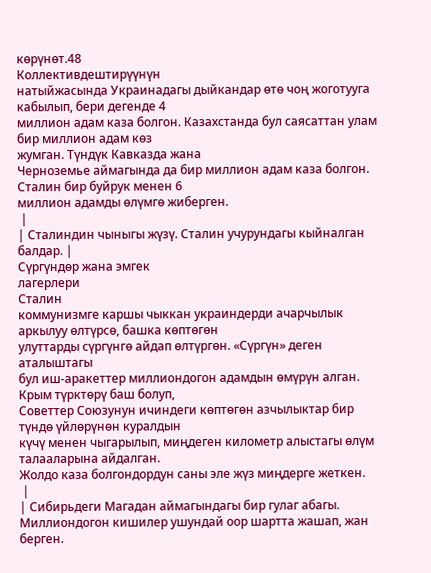көрүнөт.48
Коллективдештирүүнүн
натыйжасында Украинадагы дыйкандар өтө чоң жоготууга кабылып, бери дегенде 4
миллион адам каза болгон. Казахстанда бул саясаттан улам бир миллион адам көз
жумган. Түндүк Кавказда жана
Черноземье аймагында да бир миллион адам каза болгон. Сталин бир буйрук менен 6
миллион адамды өлүмгө жиберген.
 |
| Сталиндин чыныгы жүзү. Сталин учурундагы кыйналган балдар. |
Сүргүндөр жана эмгек
лагерлери
Сталин
коммунизмге каршы чыккан украиндерди ачарчылык аркылуу өлтүрсө, башка көптөгөн
улуттарды сүргүнгө айдап өлтүргөн. «Сүргүн» деген аталыштагы
бул иш-аракеттер миллиондогон адамдын өмүрүн алган. Крым түрктөрү баш болуп,
Советтер Союзунун ичиндеги көптөгөн азчылыктар бир түндө үйлөрүнөн куралдын
күчү менен чыгарылып, миңдеген километр алыстагы өлүм талааларына айдалган.
Жолдо каза болгондордун саны эле жүз миңдерге жеткен.
 |
| Сибирьдеги Магадан аймагындагы бир гулаг абагы. Миллиондогон кишилер ушундай оор шартта жашап, жан берген.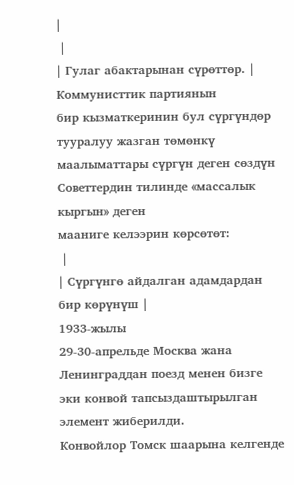|
 |
| Гулаг абактарынан сүрөттөр. |
Коммунисттик партиянын
бир кызматкеринин бул сүргүндөр тууралуу жазган төмөнкү
маалыматтары сүргүн деген сөздүн Советтердин тилинде «массалык кыргын» деген
мааниге келээрин көрсөтөт:
 |
| Сүргүнгө айдалган адамдардан бир көрүнүш |
1933-жылы
29-30-апрельде Москва жана
Ленинграддан поезд менен бизге эки конвой тапсыздаштырылган элемент жиберилди.
Конвойлор Томск шаарына келгенде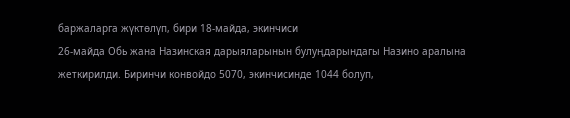баржаларга жүктөлүп, бири 18-майда, экинчиси
26-майда Обь жана Назинская дарыяларынын булуңдарындагы Назино аралына
жеткирилди. Биринчи конвойдо 5070, экинчисинде 1044 болуп,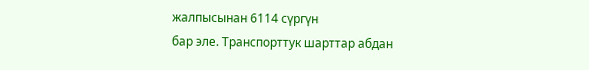жалпысынан 6114 сүргүн
бар эле. Транспорттук шарттар абдан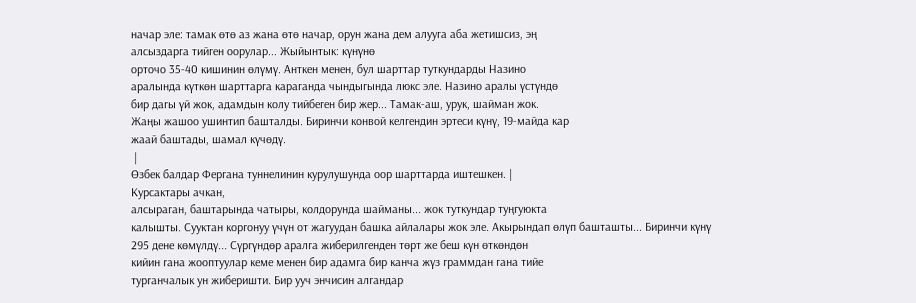начар эле: тамак өтө аз жана өтө начар, орун жана дем алууга аба жетишсиз, эң
алсыздарга тийген оорулар... Жыйынтык: күнүнө
орточо 35-40 кишинин өлүмү. Анткен менен, бул шарттар туткундарды Назино
аралында күткөн шарттарга караганда чындыгында люкс эле. Назино аралы үстүндө
бир дагы үй жок, адамдын колу тийбеген бир жер... Тамак-аш, урук, шайман жок.
Жаңы жашоо ушинтип башталды. Биринчи конвой келгендин эртеси күнү, 19-майда кар
жаай баштады, шамал күчөдү.
 |
Өзбек балдар Фергана туннелинин курулушунда оор шарттарда иштешкен. |
Курсактары ачкан,
алсыраган, баштарында чатыры, колдорунда шайманы... жок туткундар туңгуюкта
калышты. Сууктан коргонуу үчүн от жагуудан башка айлалары жок эле. Акырындап өлүп башташты... Биринчи күнү
295 дене көмүлдү... Сүргүндөр аралга жиберилгенден төрт же беш күн өткөндөн
кийин гана жооптуулар кеме менен бир адамга бир канча жүз граммдан гана тийе
турганчалык ун жиберишти. Бир ууч энчисин алгандар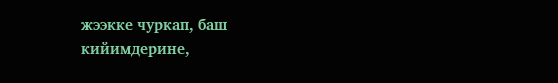жээкке чуркап, баш
кийимдерине,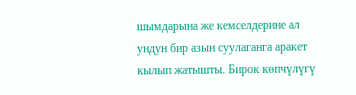шымдарына же кемселдерине ал ундун бир азын суулаганга аракет
кылып жатышты. Бирок көпчүлүгү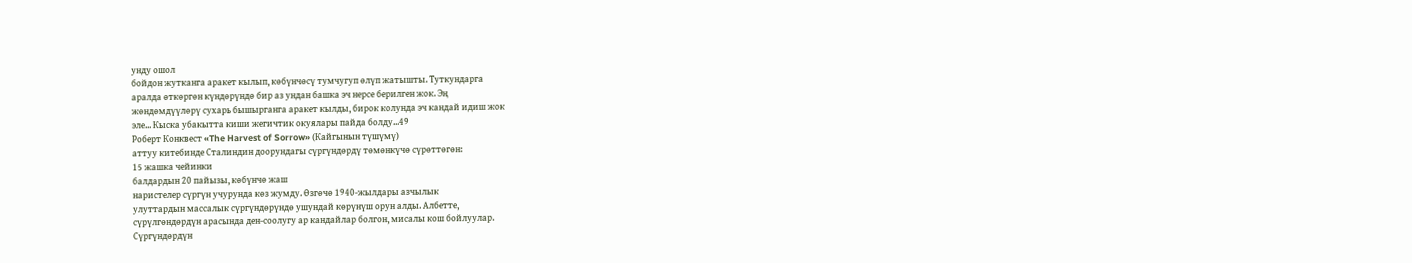унду ошол
бойдон жутканга аракет кылып, көбүнчөсү тумчугуп өлүп жатышты. Туткундарга
аралда өткөргөн күндөрүндө бир аз ундан башка эч нерсе берилген жок. Эң
жөндөмдүүлөрү сухарь бышырганга аракет кылды, бирок колунда эч кандай идиш жок
эле... Кыска убакытта киши жегичтик окуялары пайда болду...49
Роберт Конквест «The Harvest of Sorrow» (Кайгынын түшүмү)
аттуу китебинде Сталиндин доорундагы сүргүндөрдү төмөнкүчө сүрөттөгөн:
15 жашка чейинки
балдардын 20 пайызы, көбүнчө жаш
наристелер сүргүн учурунда көз жумду. Өзгөчө 1940-жылдары азчылык
улуттардын массалык сүргүндөрүндө ушундай көрүнүш орун алды. Албетте,
сүрүлгөндөрдүн арасында ден-соолугу ар кандайлар болгон, мисалы кош бойлуулар.
Сүргүндөрдүн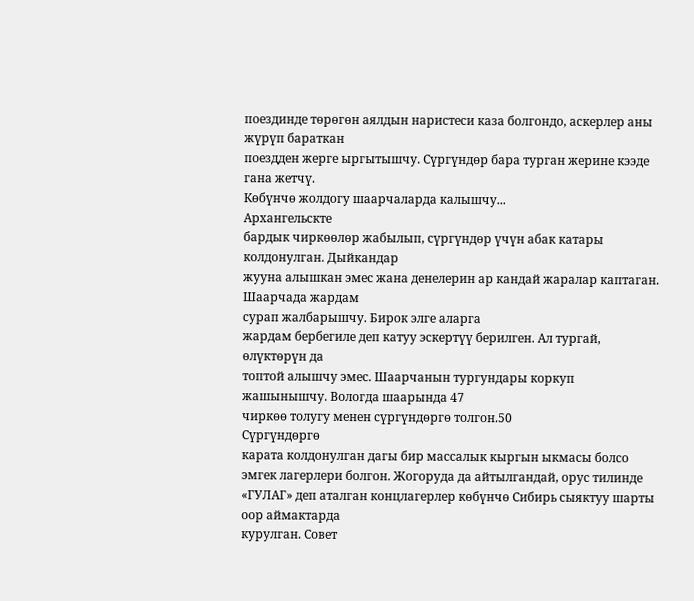поездинде төрөгөн аялдын наристеси каза болгондо, аскерлер аны жүрүп бараткан
поездден жерге ыргытышчу. Сүргүндөр бара турган жерине кээде гана жетчү.
Көбүнчө жолдогу шаарчаларда калышчу...
Архангельскте
бардык чиркөөлөр жабылып, сүргүндөр үчүн абак катары колдонулган. Дыйкандар
жууна алышкан эмес жана денелерин ар кандай жаралар каптаган. Шаарчада жардам
сурап жалбарышчу. Бирок элге аларга
жардам бербегиле деп катуу эскертүү берилген. Ал тургай, өлүктөрүн да
топтой алышчу эмес. Шаарчанын тургундары коркуп жашынышчу. Вологда шаарында 47
чиркөө толугу менен сүргүндөргө толгон.50
Сүргүндөргө
карата колдонулган дагы бир массалык кыргын ыкмасы болсо эмгек лагерлери болгон. Жогоруда да айтылгандай, орус тилинде
«ГУЛАГ» деп аталган концлагерлер көбүнчө Сибирь сыяктуу шарты оор аймактарда
курулган. Совет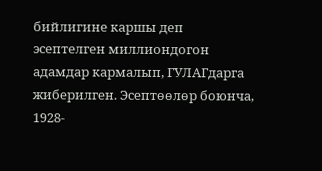бийлигине каршы деп эсептелген миллиондогон адамдар кармалып, ГУЛАГдарга
жиберилген. Эсептөөлөр боюнча, 1928-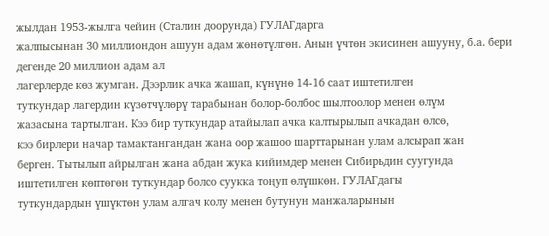жылдан 1953-жылга чейин (Сталин доорунда) ГУЛАГдарга
жалпысынан 30 миллиондон ашуун адам жөнөтүлгөн. Анын үчтөн экисинен ашууну, б.а. бери дегенде 20 миллион адам ал
лагерлерде көз жумган. Дээрлик ачка жашап, күнүнө 14-16 саат иштетилген
туткундар лагердин күзөтчүлөрү тарабынан болор-болбос шылтоолор менен өлүм
жазасына тартылган. Кээ бир туткундар атайылап ачка калтырылып ачкадан өлсө,
кээ бирлери начар тамактангандан жана оор жашоо шарттарынан улам алсырап жан
берген. Тытылып айрылган жана абдан жука кийимдер менен Сибирьдин суугунда
иштетилген көптөгөн туткундар болсо суукка тоңуп өлүшкөн. ГУЛАГдагы
туткундардын үшүктөн улам алгач колу менен бутунун манжаларынын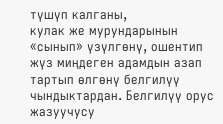түшүп калганы,
кулак же мурундарынын «сынып» үзүлгөнү, ошентип жүз миңдеген адамдын азап
тартып өлгөнү белгилүү чындыктардан. Белгилүү орус жазуучусу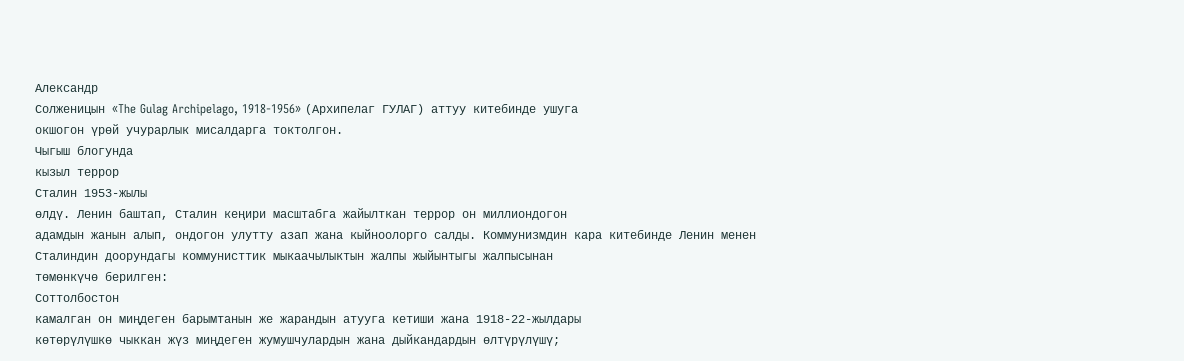Александр
Солженицын «The Gulag Archipelago, 1918-1956» (Архипелаг ГУЛАГ) аттуу китебинде ушуга
окшогон үрөй учурарлык мисалдарга токтолгон.
Чыгыш блогунда
кызыл террор
Сталин 1953-жылы
өлдү. Ленин баштап, Сталин кеңири масштабга жайылткан террор он миллиондогон
адамдын жанын алып, ондогон улутту азап жана кыйноолорго салды. Коммунизмдин кара китебинде Ленин менен
Сталиндин доорундагы коммунисттик мыкаачылыктын жалпы жыйынтыгы жалпысынан
төмөнкүчө берилген:
Соттолбостон
камалган он миңдеген барымтанын же жарандын атууга кетиши жана 1918-22-жылдары
көтөрүлүшкө чыккан жүз миңдеген жумушчулардын жана дыйкандардын өлтүрүлүшү;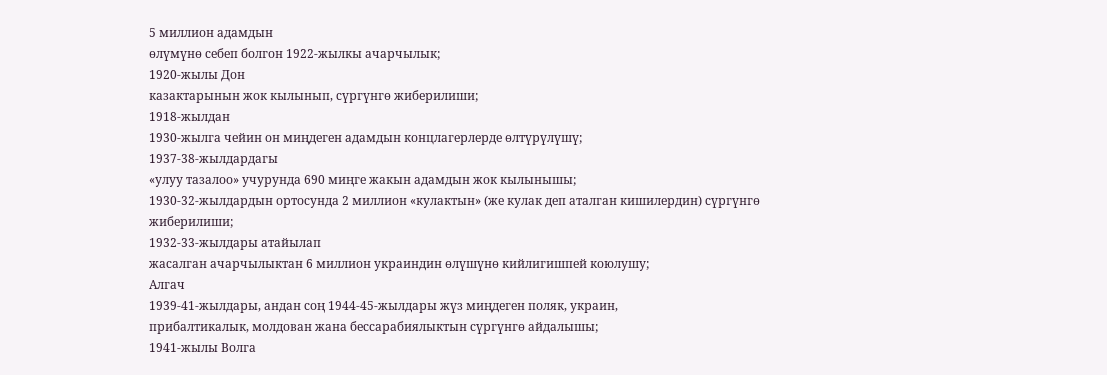5 миллион адамдын
өлүмүнө себеп болгон 1922-жылкы ачарчылык;
1920-жылы Дон
казактарынын жок кылынып, сүргүнгө жиберилиши;
1918-жылдан
1930-жылга чейин он миңдеген адамдын концлагерлерде өлтүрүлүшү;
1937-38-жылдардагы
«улуу тазалоо» учурунда 690 миңге жакын адамдын жок кылынышы;
1930-32-жылдардын ортосунда 2 миллион «кулактын» (же кулак деп аталган кишилердин) сүргүнгө
жиберилиши;
1932-33-жылдары атайылап
жасалган ачарчылыктан 6 миллион украиндин өлүшүнө кийлигишпей коюлушу;
Алгач
1939-41-жылдары, андан соң 1944-45-жылдары жүз миңдеген поляк, украин,
прибалтикалык, молдован жана бессарабиялыктын сүргүнгө айдалышы;
1941-жылы Волга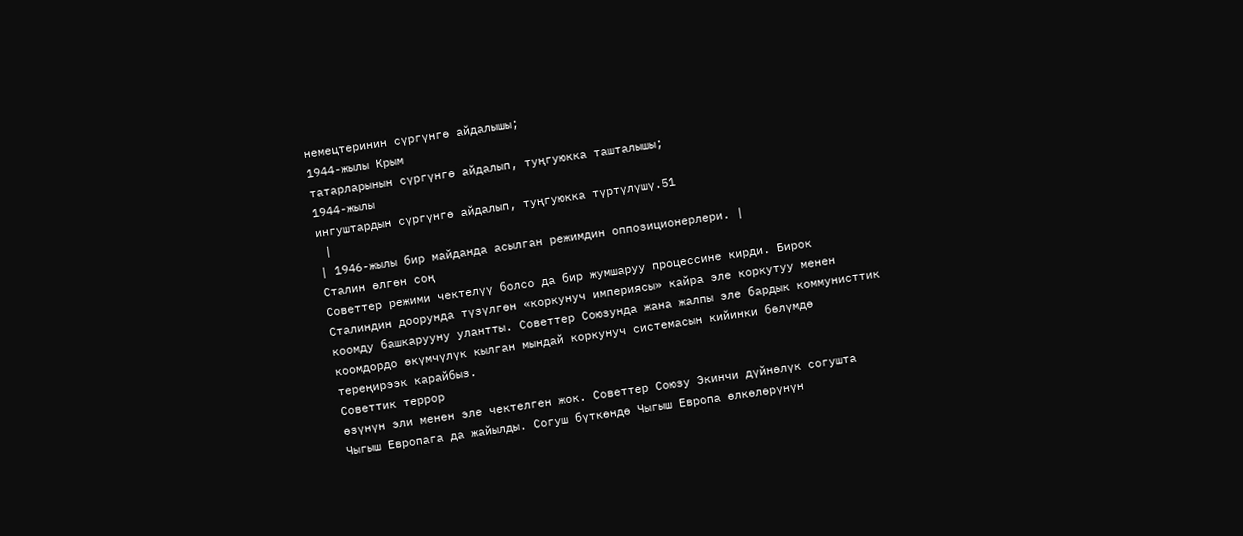немецтеринин сүргүнгө айдалышы;
1944-жылы Крым
татарларынын сүргүнгө айдалып, туңгуюкка ташталышы;
1944-жылы
ингуштардын сүргүнгө айдалып, туңгуюкка түртүлүшү.51
 |
| 1946-жылы бир майданда асылган режимдин оппозиционерлери. |
Сталин өлгөн соң
Советтер режими чектелүү болсо да бир жумшаруу процессине кирди. Бирок
Сталиндин доорунда түзүлгөн «коркунуч империясы» кайра эле коркутуу менен
коомду башкарууну улантты. Советтер Союзунда жана жалпы эле бардык коммунисттик
коомдордо өкүмчүлүк кылган мындай коркунуч системасын кийинки бөлүмдө
тереңирээк карайбыз.
Советтик террор
өзүнүн эли менен эле чектелген жок. Советтер Союзу Экинчи дүйнөлүк согушта
Чыгыш Европага да жайылды. Согуш бүткөндө Чыгыш Европа өлкөлөрүнүн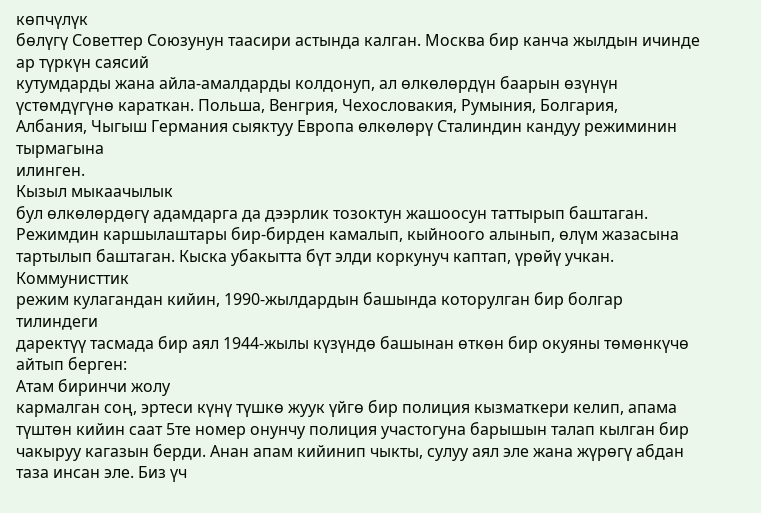көпчүлүк
бөлүгү Советтер Союзунун таасири астында калган. Москва бир канча жылдын ичинде ар түркүн саясий
кутумдарды жана айла-амалдарды колдонуп, ал өлкөлөрдүн баарын өзүнүн
үстөмдүгүнө караткан. Польша, Венгрия, Чехословакия, Румыния, Болгария,
Албания, Чыгыш Германия сыяктуу Европа өлкөлөрү Сталиндин кандуу режиминин тырмагына
илинген.
Кызыл мыкаачылык
бул өлкөлөрдөгү адамдарга да дээрлик тозоктун жашоосун таттырып баштаган.
Режимдин каршылаштары бир-бирден камалып, кыйноого алынып, өлүм жазасына
тартылып баштаган. Кыска убакытта бүт элди коркунуч каптап, үрөйү учкан. Коммунисттик
режим кулагандан кийин, 1990-жылдардын башында которулган бир болгар тилиндеги
даректүү тасмада бир аял 1944-жылы күзүндө башынан өткөн бир окуяны төмөнкүчө
айтып берген:
Атам биринчи жолу
кармалган соң, эртеси күнү түшкө жуук үйгө бир полиция кызматкери келип, апама
түштөн кийин саат 5те номер онунчу полиция участогуна барышын талап кылган бир
чакыруу кагазын берди. Анан апам кийинип чыкты, сулуу аял эле жана жүрөгү абдан
таза инсан эле. Биз үч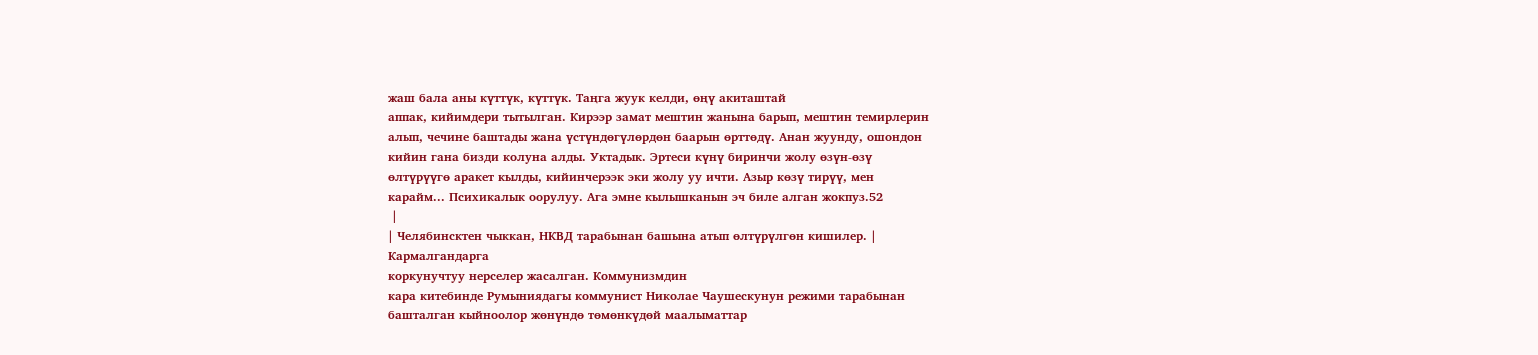жаш бала аны күттүк, күттүк. Таңга жуук келди, өңү акиташтай
аппак, кийимдери тытылган. Кирээр замат мештин жанына барып, мештин темирлерин
алып, чечине баштады жана үстүндөгүлөрдөн баарын өрттөдү. Анан жуунду, ошондон
кийин гана бизди колуна алды. Уктадык. Эртеси күнү биринчи жолу өзүн-өзү
өлтүрүүгө аракет кылды, кийинчерээк эки жолу уу ичти. Азыр көзү тирүү, мен
карайм... Психикалык оорулуу. Ага эмне кылышканын эч биле алган жокпуз.52
 |
| Челябинсктен чыккан, НКВД тарабынан башына атып өлтүрүлгөн кишилер. |
Кармалгандарга
коркунучтуу нерселер жасалган. Коммунизмдин
кара китебинде Румыниядагы коммунист Николае Чаушескунун режими тарабынан
башталган кыйноолор жөнүндө төмөнкүдөй маалыматтар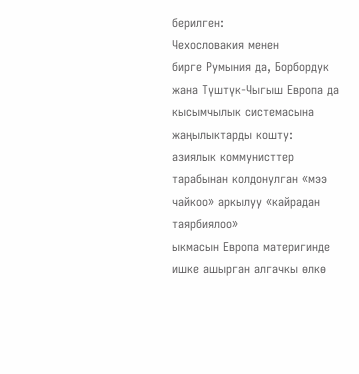берилген:
Чехословакия менен
бирге Румыния да, Борбордук жана Түштүк-Чыгыш Европа да кысымчылык системасына
жаңылыктарды кошту: азиялык коммунисттер тарабынан колдонулган «мээ чайкоо» аркылуу «кайрадан таярбиялоо»
ыкмасын Европа материгинде ишке ашырган алгачкы өлкө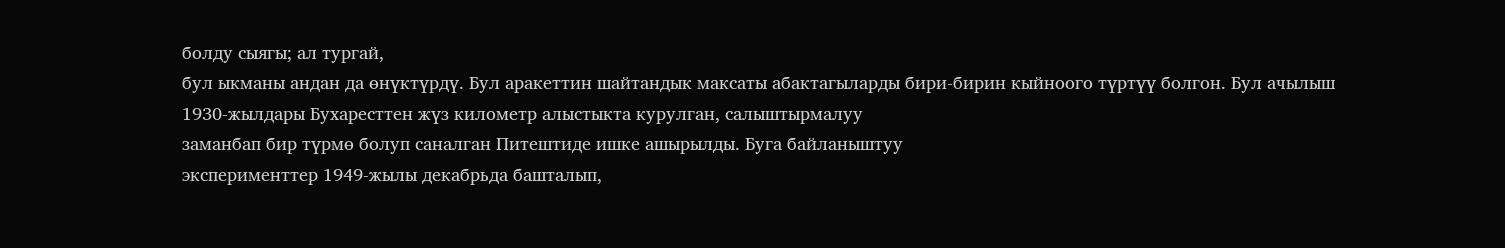болду сыягы; ал тургай,
бул ыкманы андан да өнүктүрдү. Бул аракеттин шайтандык максаты абактагыларды бири-бирин кыйноого түртүү болгон. Бул ачылыш
1930-жылдары Бухаресттен жүз километр алыстыкта курулган, салыштырмалуу
заманбап бир түрмө болуп саналган Питештиде ишке ашырылды. Буга байланыштуу
эксперименттер 1949-жылы декабрьда башталып,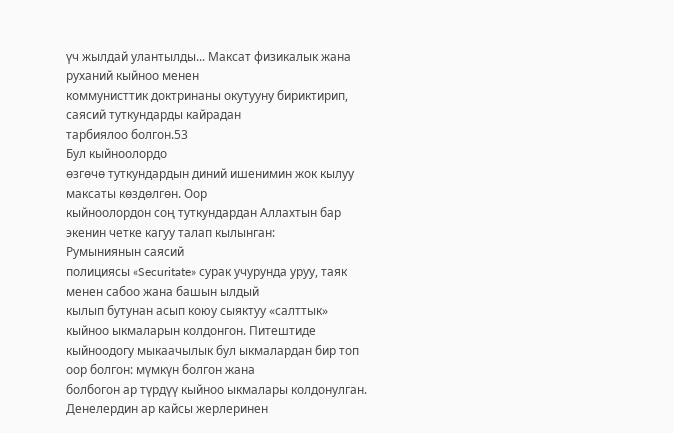үч жылдай улантылды... Максат физикалык жана руханий кыйноо менен
коммунисттик доктринаны окутууну бириктирип, саясий туткундарды кайрадан
тарбиялоо болгон.53
Бул кыйноолордо
өзгөчө туткундардын диний ишенимин жок кылуу максаты көздөлгөн. Оор
кыйноолордон соң туткундардан Аллахтын бар экенин четке кагуу талап кылынган:
Румыниянын саясий
полициясы «Securitate» сурак учурунда уруу, таяк менен сабоо жана башын ылдый
кылып бутунан асып коюу сыяктуу «салттык» кыйноо ыкмаларын колдонгон. Питештиде
кыйноодогу мыкаачылык бул ыкмалардан бир топ оор болгон: мүмкүн болгон жана
болбогон ар түрдүү кыйноо ыкмалары колдонулган. Денелердин ар кайсы жерлеринен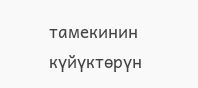тамекинин күйүктөрүн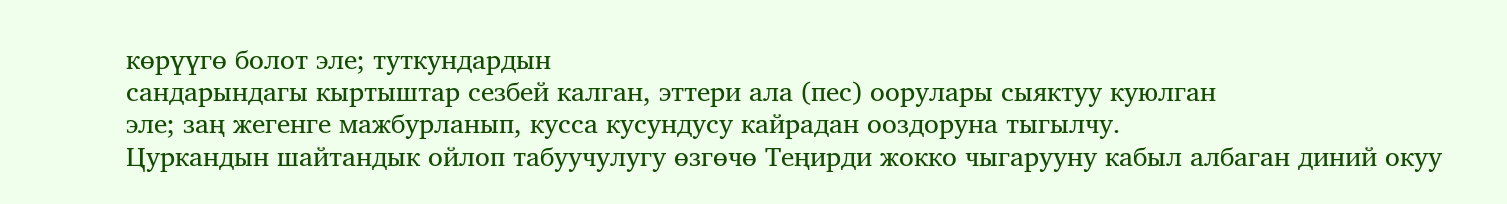көрүүгө болот эле; туткундардын
сандарындагы кыртыштар сезбей калган, эттери ала (пес) оорулары сыяктуу куюлган
эле; заң жегенге мажбурланып, кусса кусундусу кайрадан ооздоруна тыгылчу.
Цуркандын шайтандык ойлоп табуучулугу өзгөчө Теңирди жокко чыгарууну кабыл албаган диний окуу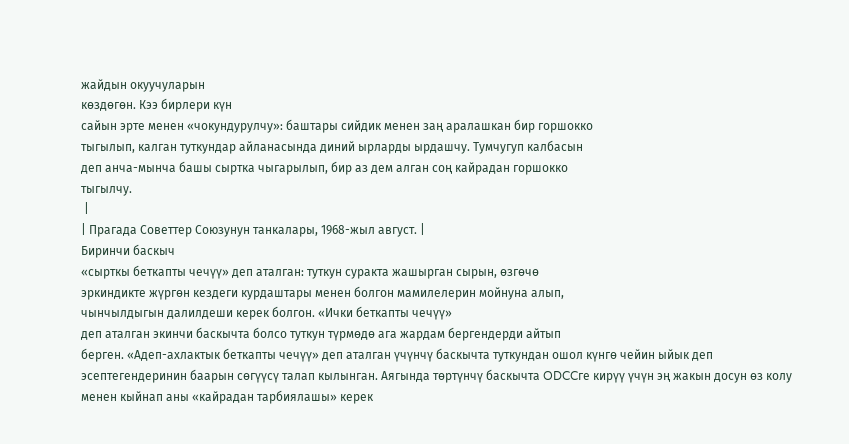жайдын окуучуларын
көздөгөн. Кээ бирлери күн
сайын эрте менен «чокундурулчу»: баштары сийдик менен заң аралашкан бир горшокко
тыгылып, калган туткундар айланасында диний ырларды ырдашчу. Тумчугуп калбасын
деп анча-мынча башы сыртка чыгарылып, бир аз дем алган соң кайрадан горшокко
тыгылчу.
 |
| Прагада Советтер Союзунун танкалары, 1968-жыл август. |
Биринчи баскыч
«сырткы беткапты чечүү» деп аталган: туткун суракта жашырган сырын, өзгөчө
эркиндикте жүргөн кездеги курдаштары менен болгон мамилелерин мойнуна алып,
чынчылдыгын далилдеши керек болгон. «Ички беткапты чечүү»
деп аталган экинчи баскычта болсо туткун түрмөдө ага жардам бергендерди айтып
берген. «Адеп-ахлактык беткапты чечүү» деп аталган үчүнчү баскычта туткундан ошол күнгө чейин ыйык деп
эсептегендеринин баарын сөгүүсү талап кылынган. Аягында төртүнчү баскычта ODCCге кирүү үчүн эң жакын досун өз колу менен кыйнап аны «кайрадан тарбиялашы» керек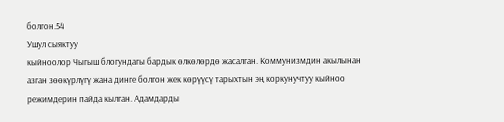болгон.54
Ушул сыяктуу
кыйноолор Чыгыш блогундагы бардык өлкөлөрдө жасалган. Коммунизмдин акылынан
азган зөөкүрлүгү жана динге болгон жек көрүүсү тарыхтын эң коркунучтуу кыйноо
режимдерин пайда кылган. Адамдарды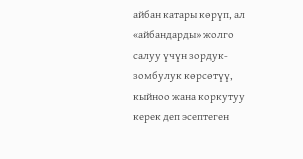айбан катары көрүп, ал «айбандарды» жолго
салуу үчүн зордук-зомбулук көрсөтүү, кыйноо жана коркутуу керек деп эсептеген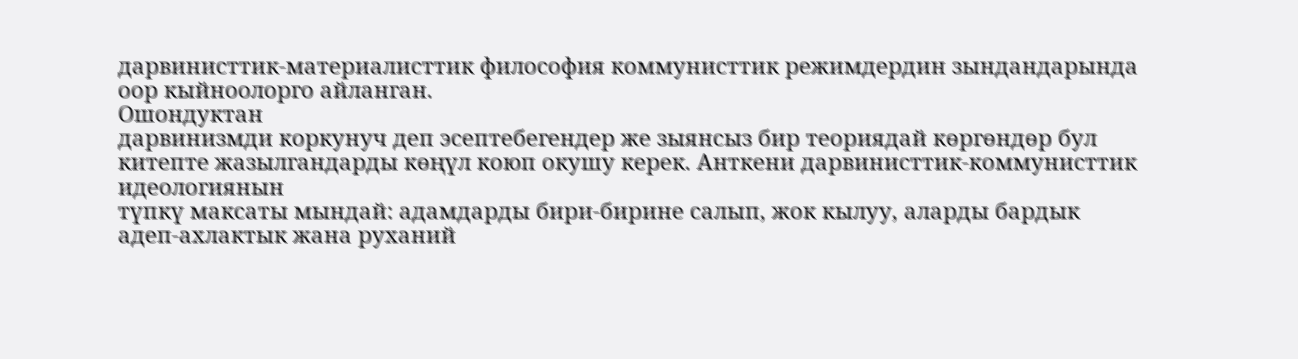дарвинисттик-материалисттик философия коммунисттик режимдердин зындандарында
оор кыйноолорго айланган.
Ошондуктан
дарвинизмди коркунуч деп эсептебегендер же зыянсыз бир теориядай көргөндөр бул
китепте жазылгандарды көңүл коюп окушу керек. Анткени дарвинисттик-коммунисттик идеологиянын
түпкү максаты мындай: адамдарды бири-бирине салып, жок кылуу, аларды бардык
адеп-ахлактык жана руханий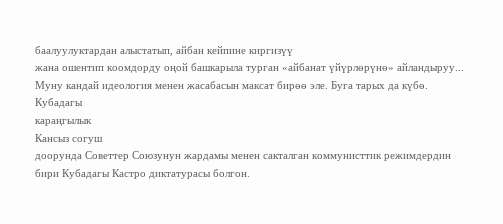баалуулуктардан алыстатып, айбан кейпине киргизүү
жана ошентип коомдорду оңой башкарыла турган «айбанат үйүрлөрүнө» айландыруу...
Муну кандай идеология менен жасабасын максат бирөө эле. Буга тарых да күбө.
Кубадагы
караңгылык
Кансыз согуш
доорунда Советтер Союзунун жардамы менен сакталган коммунисттик режимдердин
бири Кубадагы Кастро диктатурасы болгон.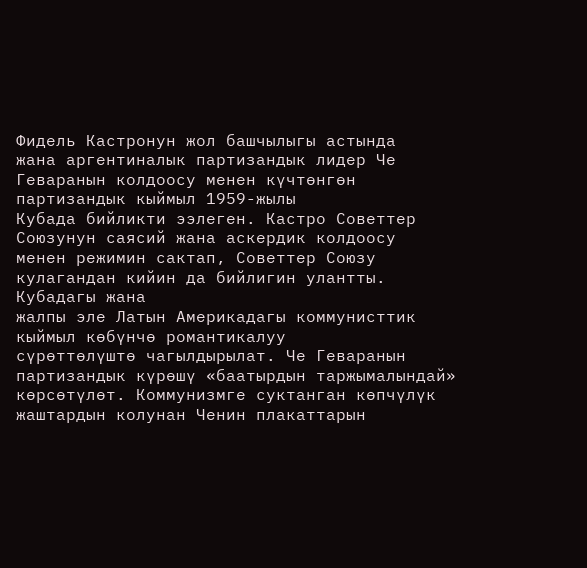Фидель Кастронун жол башчылыгы астында
жана аргентиналык партизандык лидер Че Геваранын колдоосу менен күчтөнгөн партизандык кыймыл 1959-жылы
Кубада бийликти ээлеген. Кастро Советтер Союзунун саясий жана аскердик колдоосу
менен режимин сактап, Советтер Союзу кулагандан кийин да бийлигин улантты.
Кубадагы жана
жалпы эле Латын Америкадагы коммунисттик кыймыл көбүнчө романтикалуу
сүрөттөлүштө чагылдырылат. Че Геваранын партизандык күрөшү «баатырдын таржымалындай»
көрсөтүлөт. Коммунизмге суктанган көпчүлүк жаштардын колунан Ченин плакаттарын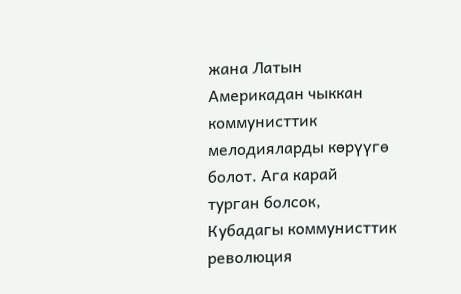жана Латын Америкадан чыккан коммунисттик мелодияларды көрүүгө болот. Ага карай
турган болсок, Кубадагы коммунисттик революция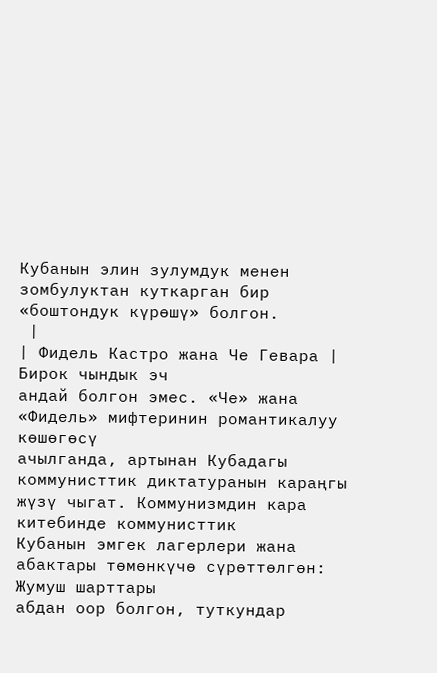Кубанын элин зулумдук менен
зомбулуктан куткарган бир «боштондук күрөшү» болгон.
 |
| Фидель Кастро жана Че Гевара |
Бирок чындык эч
андай болгон эмес. «Че» жана «Фидель» мифтеринин романтикалуу көшөгөсү
ачылганда, артынан Кубадагы коммунисттик диктатуранын караңгы жүзү чыгат. Коммунизмдин кара китебинде коммунисттик
Кубанын эмгек лагерлери жана абактары төмөнкүчө сүрөттөлгөн:
Жумуш шарттары
абдан оор болгон, туткундар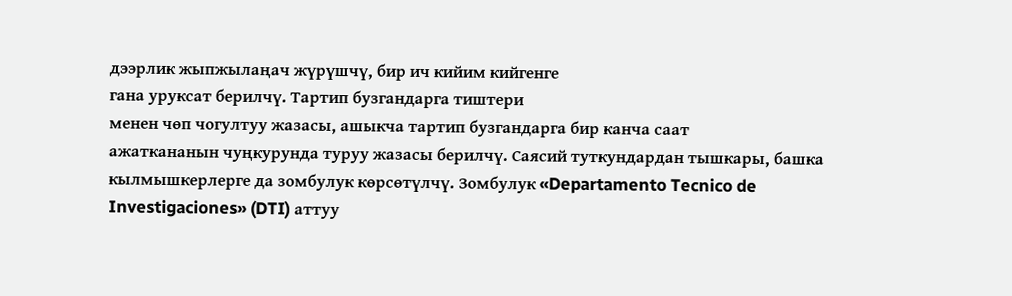дээрлик жыпжылаңач жүрүшчү, бир ич кийим кийгенге
гана уруксат берилчү. Тартип бузгандарга тиштери
менен чөп чогултуу жазасы, ашыкча тартип бузгандарга бир канча саат
ажаткананын чуңкурунда туруу жазасы берилчү. Саясий туткундардан тышкары, башка
кылмышкерлерге да зомбулук көрсөтүлчү. Зомбулук «Departamento Tecnico de
Investigaciones» (DTI) аттуу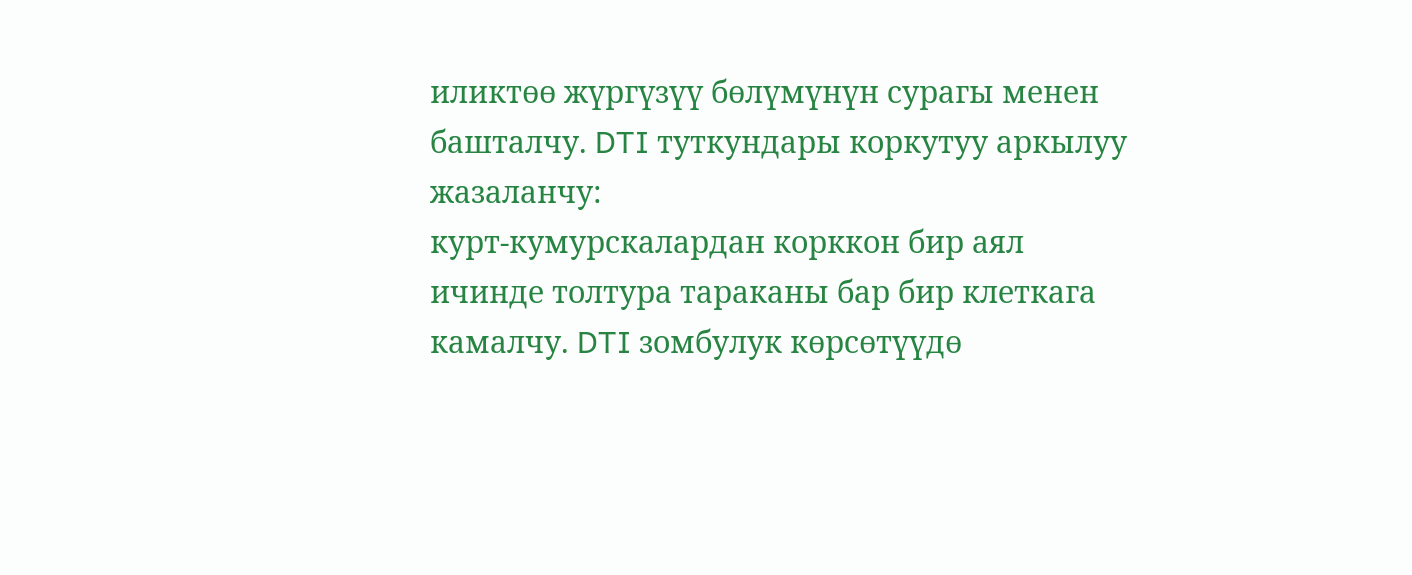иликтөө жүргүзүү бөлүмүнүн сурагы менен башталчу. DTI туткундары коркутуу аркылуу жазаланчу:
курт-кумурскалардан корккон бир аял ичинде толтура тараканы бар бир клеткага
камалчу. DTI зомбулук көрсөтүүдө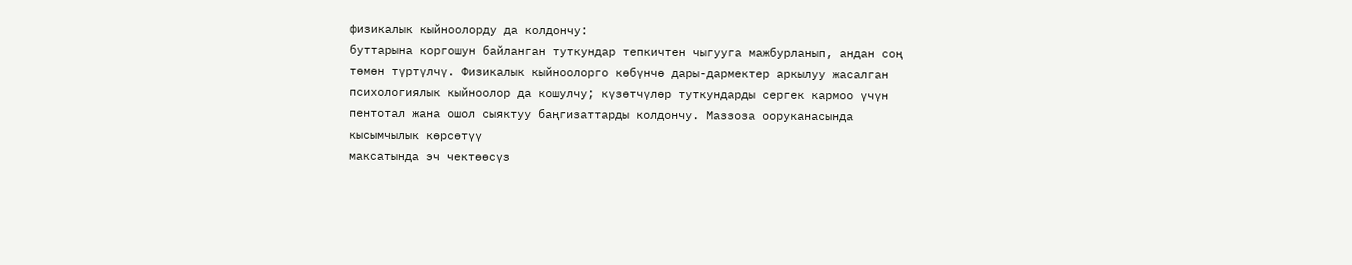физикалык кыйноолорду да колдончу:
буттарына коргошун байланган туткундар тепкичтен чыгууга мажбурланып, андан соң
төмөн түртүлчү. Физикалык кыйноолорго көбүнчө дары-дармектер аркылуу жасалган
психологиялык кыйноолор да кошулчу; күзөтчүлөр туткундарды сергек кармоо үчүн
пентотал жана ошол сыяктуу баңгизаттарды колдончу. Маззоза ооруканасында
кысымчылык көрсөтүү
максатында эч чектөөсүз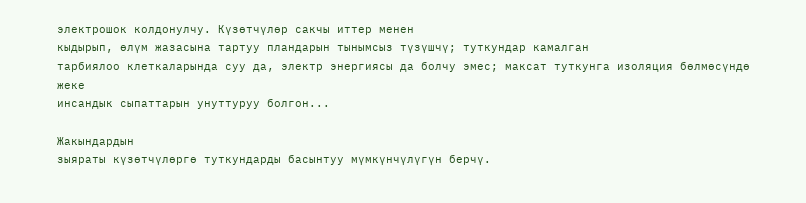электрошок колдонулчу. Күзөтчүлөр сакчы иттер менен
кыдырып, өлүм жазасына тартуу пландарын тынымсыз түзүшчү; туткундар камалган
тарбиялоо клеткаларында суу да, электр энергиясы да болчу эмес; максат туткунга изоляция бөлмөсүндө жеке
инсандык сыпаттарын унуттуруу болгон...

Жакындардын
зыяраты күзөтчүлөргө туткундарды басынтуу мүмкүнчүлүгүн берчү.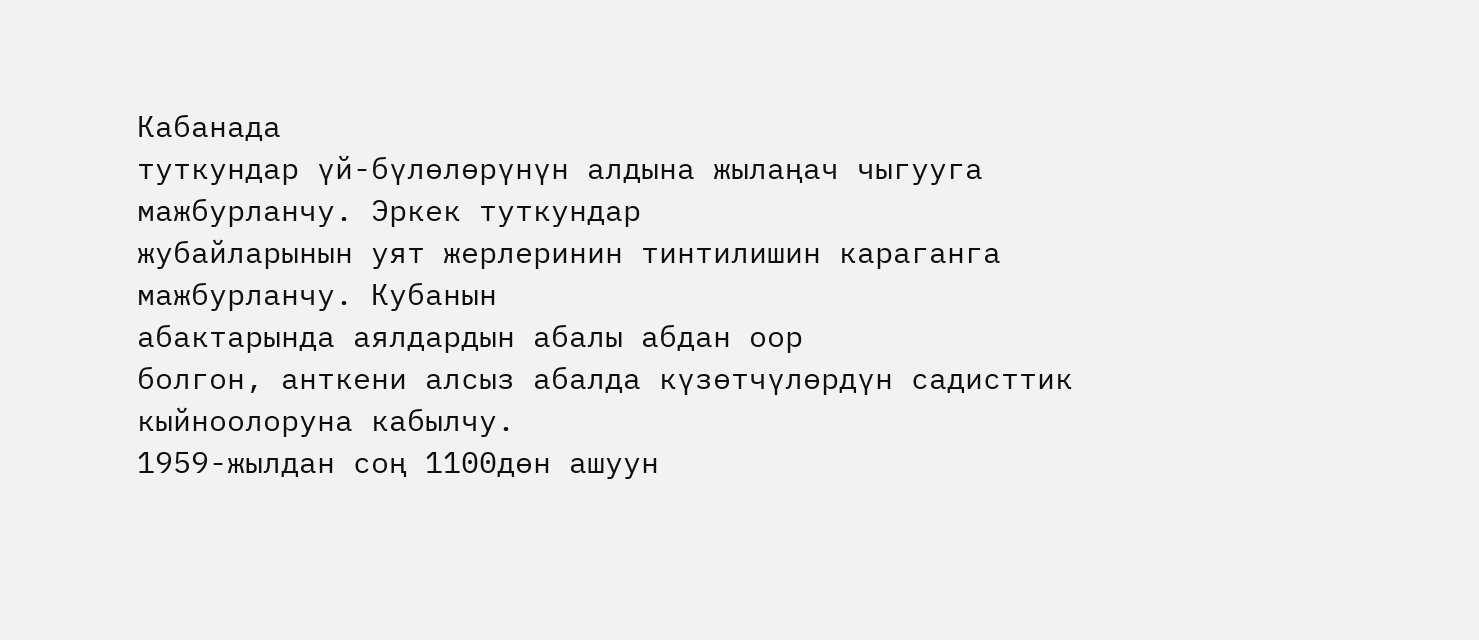Кабанада
туткундар үй-бүлөлөрүнүн алдына жылаңач чыгууга мажбурланчу. Эркек туткундар
жубайларынын уят жерлеринин тинтилишин караганга мажбурланчу. Кубанын
абактарында аялдардын абалы абдан оор
болгон, анткени алсыз абалда күзөтчүлөрдүн садисттик кыйноолоруна кабылчу.
1959-жылдан соң 1100дөн ашуун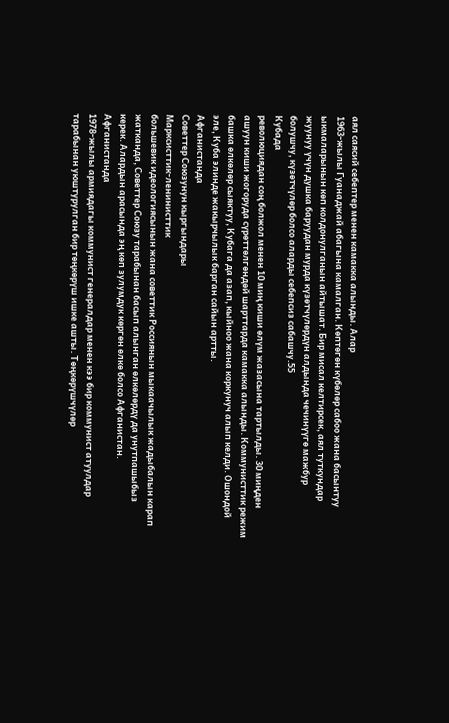аял саясий себептер менен камакка алынды. Алар
1963-жылы Гуанаджай абагына камалган. Көптөгөн күбөлөр сабоо жана басынтуу
ыкмаларынын көп колдонулганын айтышат. Бир мисал келтирсек, аял туткундар
жуунуу үчүн душка баруудан мурда күзөтчүлөрдүн алдында чечинүүгө мажбур
болушчу, күзөтчүлөр болсо аларды себепсиз сабашчу.55
Кубада
революциядан соң болжол менен 10 миң киши өлүм жазасына тартылды. 30 миңден
ашуун киши жогоруда сүрөттөлгөндөй шарттарда камакка алынды. Коммунисттик режим
башка өлкөлөр сыяктуу, Кубага да азап, кыйноо жана коркунуч алып келди. Ошондой
эле, Куба элинде жакырчылык барган сайын артты.
Афганистанда
Советтер Союзунун кыргындары
Марксисттик-ленинисттик
большевик идеологиясынын жана советтик Россиянын мыкаачылык жадыбалын карап
жатканда, Советтер Союзу тарабынан басып алынган өлкөлөрдү да унутпашыбыз
керек. Алардын арасында эң көп зулумдук көргөн өлкө болсо Афганистан.
Афганистанда
1978-жылы армиядагы коммунист генералдар менен кээ бир коммунист атуулдар
тарабынан уюштурулган бир төңкөрүш ишке ашты. Төңкөрүшчүлөр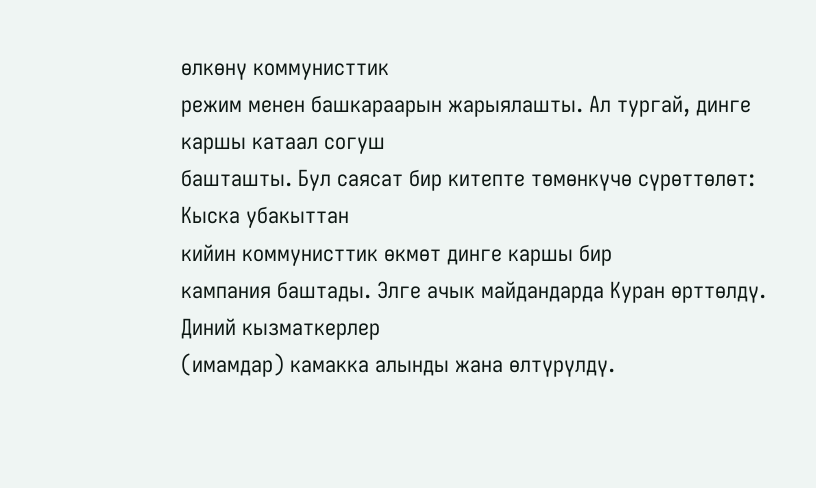өлкөнү коммунисттик
режим менен башкараарын жарыялашты. Ал тургай, динге каршы катаал согуш
башташты. Бул саясат бир китепте төмөнкүчө сүрөттөлөт:
Кыска убакыттан
кийин коммунисттик өкмөт динге каршы бир
кампания баштады. Элге ачык майдандарда Куран өрттөлдү. Диний кызматкерлер
(имамдар) камакка алынды жана өлтүрүлдү.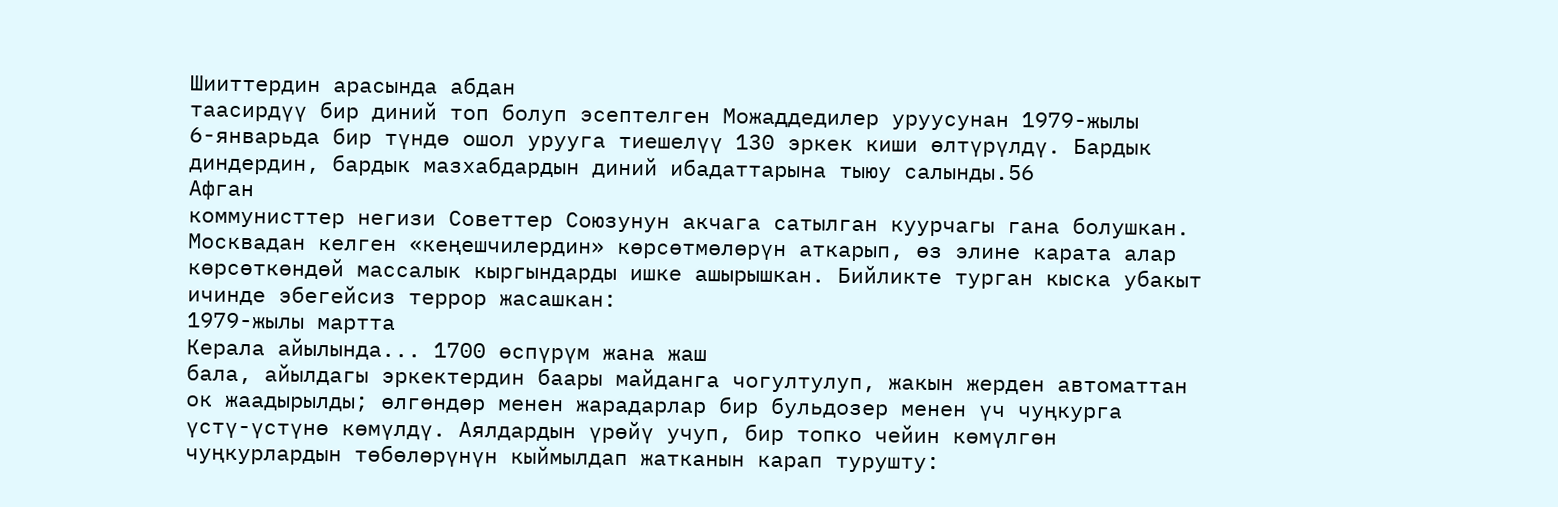Шииттердин арасында абдан
таасирдүү бир диний топ болуп эсептелген Можаддедилер уруусунан 1979-жылы
6-январьда бир түндө ошол урууга тиешелүү 130 эркек киши өлтүрүлдү. Бардык
диндердин, бардык мазхабдардын диний ибадаттарына тыюу салынды.56
Афган
коммунисттер негизи Советтер Союзунун акчага сатылган куурчагы гана болушкан.
Москвадан келген «кеңешчилердин» көрсөтмөлөрүн аткарып, өз элине карата алар
көрсөткөндөй массалык кыргындарды ишке ашырышкан. Бийликте турган кыска убакыт
ичинде эбегейсиз террор жасашкан:
1979-жылы мартта
Керала айылында... 1700 өспүрүм жана жаш
бала, айылдагы эркектердин баары майданга чогултулуп, жакын жерден автоматтан
ок жаадырылды; өлгөндөр менен жарадарлар бир бульдозер менен үч чуңкурга
үстү-үстүнө көмүлдү. Аялдардын үрөйү учуп, бир топко чейин көмүлгөн
чуңкурлардын төбөлөрүнүн кыймылдап жатканын карап турушту: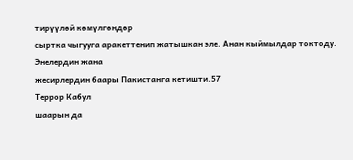тирүүлөй көмүлгөндөр
сыртка чыгууга аракеттенип жатышкан эле. Анан кыймылдар токтоду. Энелердин жана
жесирлердин баары Пакистанга кетишти.57
Террор Кабул
шаарын да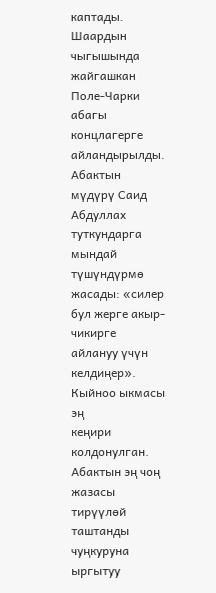каптады. Шаардын чыгышында жайгашкан Поле-Чарки абагы концлагерге
айландырылды. Абактын мүдүрү Саид Абдуллах туткундарга мындай түшүндүрмө
жасады: «силер бул жерге акыр-чикирге айлануу үчүн келдиңер». Кыйноо ыкмасы эң
кеңири колдонулган. Абактын эң чоң жазасы тирүүлөй таштанды чуңкуруна ыргытуу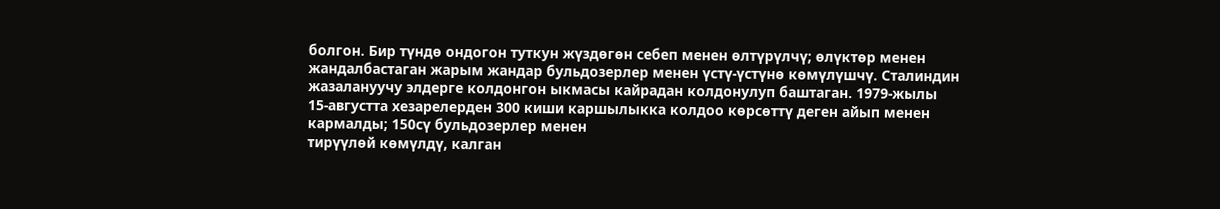болгон. Бир түндө ондогон туткун жүздөгөн себеп менен өлтүрүлчү; өлүктөр менен
жандалбастаган жарым жандар бульдозерлер менен үстү-үстүнө көмүлүшчү. Сталиндин
жазалануучу элдерге колдонгон ыкмасы кайрадан колдонулуп баштаган. 1979-жылы
15-августта хезарелерден 300 киши каршылыкка колдоо көрсөттү деген айып менен
кармалды; 150сү бульдозерлер менен
тирүүлөй көмүлдү, калган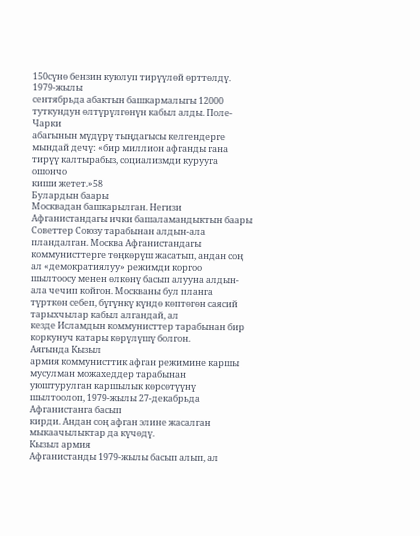150сүнө бензин куюлуп тирүүлөй өрттөлдү. 1979-жылы
сентябрьда абактын башкармалыгы 12000 туткундун өлтүрүлгөнүн кабыл алды. Поле-Чарки
абагынын мүдүрү тыңдагысы келгендерге мындай дечү: «бир миллион афганды гана тирүү калтырабыз, социализмди курууга ошончо
киши жетет.»58
Булардын баары
Москвадан башкарылган. Негизи Афганистандагы ички башаламандыктын баары
Советтер Союзу тарабынан алдын-ала пландалган. Москва Афганистандагы
коммунисттерге төңкөрүш жасатып, андан соң ал «демократиялуу» режимди коргоо
шылтоосу менен өлкөнү басып алууна алдын-ала чечип койгон. Москваны бул планга
түрткөн себеп, бүгүнкү күндө көптөгөн саясий тарыхчылар кабыл алгандай, ал
кезде Исламдын коммунисттер тарабынан бир коркунуч катары көрүлүшү болгон.
Аягында Кызыл
армия коммунисттик афган режимине каршы мусулман можахеддер тарабынан
уюштурулган каршылык көрсөтүүнү шылтоолоп, 1979-жылы 27-декабрьда Афганистанга басып
кирди. Андан соң афган элине жасалган мыкаачылыктар да күчөдү.
Кызыл армия
Афганистанды 1979-жылы басып алып, ал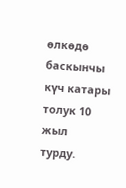өлкөдө баскынчы күч катары толук 10 жыл
турду.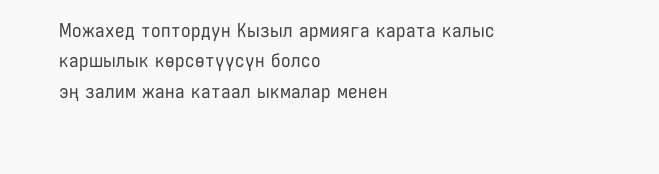Можахед топтордун Кызыл армияга карата калыс каршылык көрсөтүүсүн болсо
эң залим жана катаал ыкмалар менен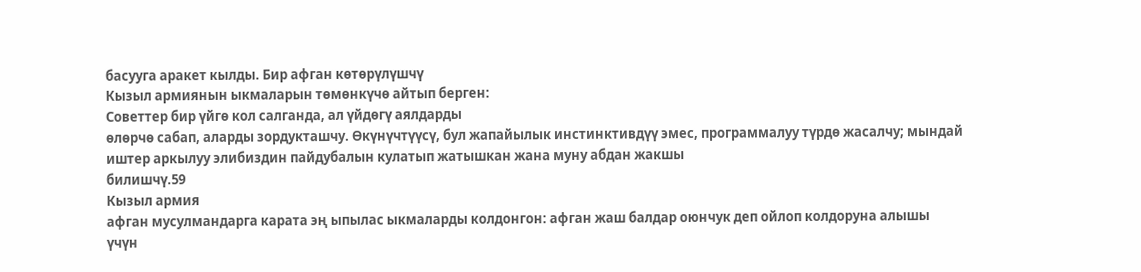басууга аракет кылды. Бир афган көтөрүлүшчү
Кызыл армиянын ыкмаларын төмөнкүчө айтып берген:
Советтер бир үйгө кол салганда, ал үйдөгү аялдарды
өлөрчө сабап, аларды зордукташчу. Өкүнүчтүүсү, бул жапайылык инстинктивдүү эмес, программалуу түрдө жасалчу; мындай
иштер аркылуу элибиздин пайдубалын кулатып жатышкан жана муну абдан жакшы
билишчү.59
Кызыл армия
афган мусулмандарга карата эң ыпылас ыкмаларды колдонгон: афган жаш балдар оюнчук деп ойлоп колдоруна алышы
үчүн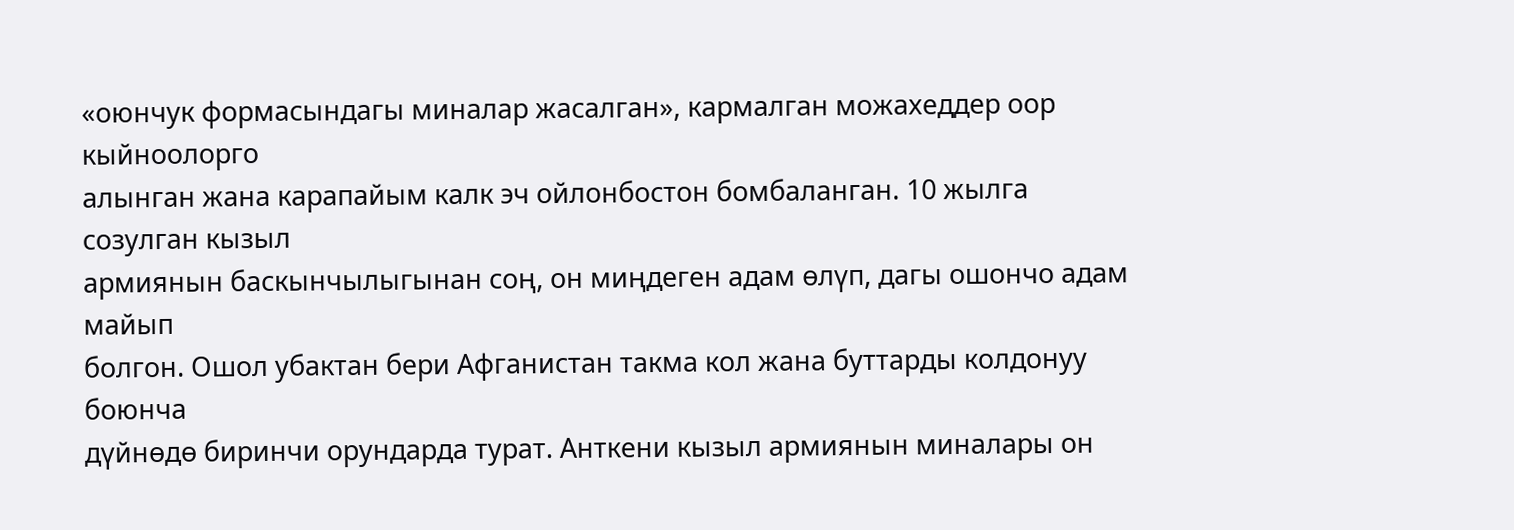«оюнчук формасындагы миналар жасалган», кармалган можахеддер оор кыйноолорго
алынган жана карапайым калк эч ойлонбостон бомбаланган. 10 жылга созулган кызыл
армиянын баскынчылыгынан соң, он миңдеген адам өлүп, дагы ошончо адам майып
болгон. Ошол убактан бери Афганистан такма кол жана буттарды колдонуу боюнча
дүйнөдө биринчи орундарда турат. Анткени кызыл армиянын миналары он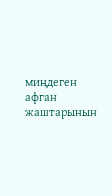миңдеген
афган жаштарынын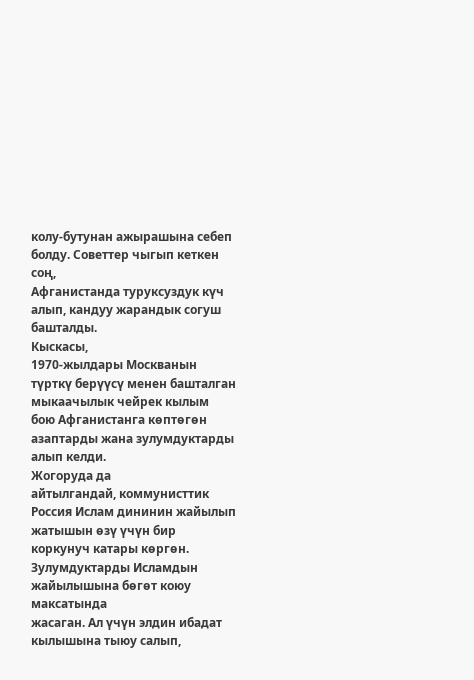колу-бутунан ажырашына себеп болду. Советтер чыгып кеткен соң,
Афганистанда туруксуздук күч алып, кандуу жарандык согуш башталды.
Кыскасы,
1970-жылдары Москванын түрткү берүүсү менен башталган мыкаачылык чейрек кылым
бою Афганистанга көптөгөн азаптарды жана зулумдуктарды алып келди.
Жогоруда да
айтылгандай, коммунисттик Россия Ислам дининин жайылып жатышын өзү үчүн бир
коркунуч катары көргөн. Зулумдуктарды Исламдын жайылышына бөгөт коюу максатында
жасаган. Ал үчүн элдин ибадат кылышына тыюу салып,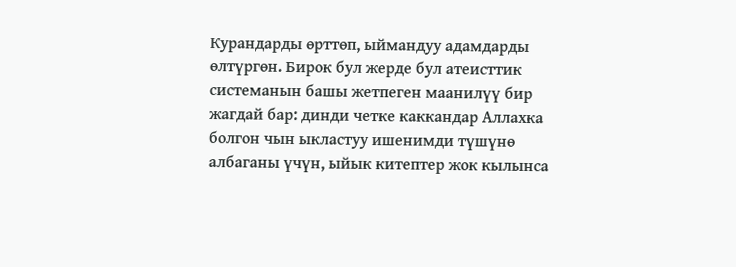Курандарды өрттөп, ыймандуу адамдарды
өлтүргөн. Бирок бул жерде бул атеисттик системанын башы жетпеген маанилүү бир
жагдай бар: динди четке каккандар Аллахка болгон чын ыкластуу ишенимди түшүнө
албаганы үчүн, ыйык китептер жок кылынса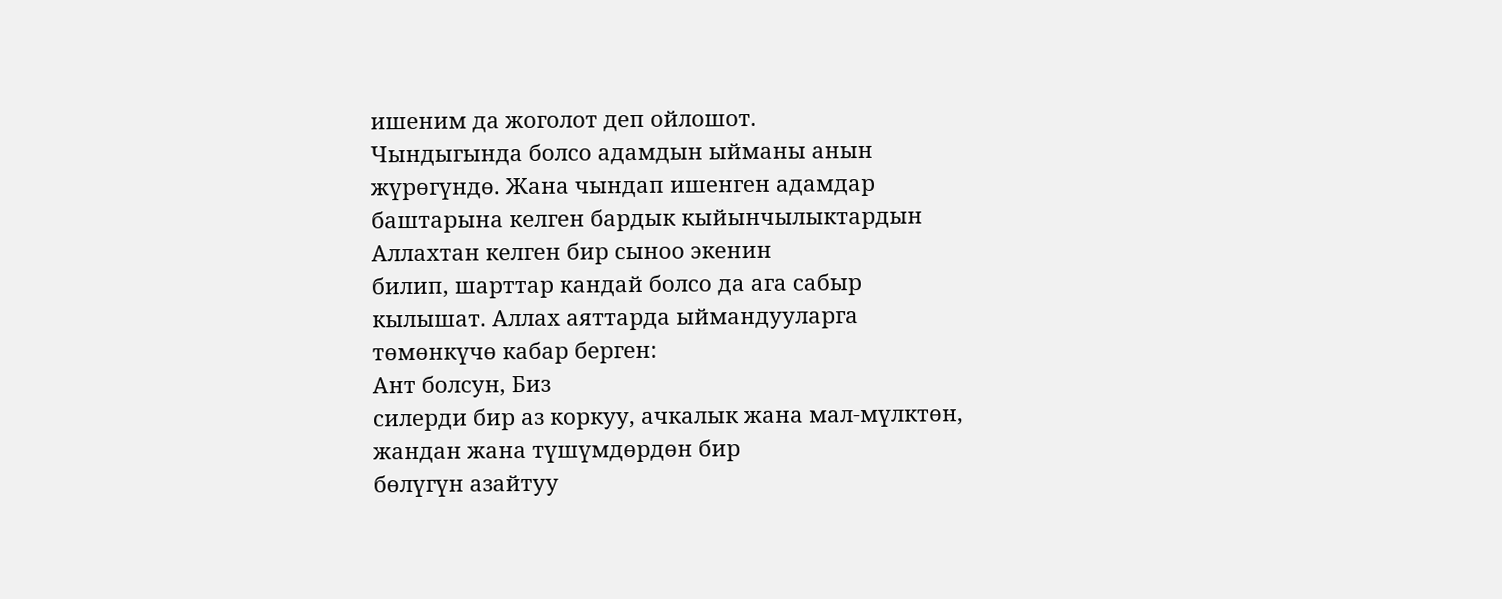ишеним да жоголот деп ойлошот.
Чындыгында болсо адамдын ыйманы анын жүрөгүндө. Жана чындап ишенген адамдар
баштарына келген бардык кыйынчылыктардын Аллахтан келген бир сыноо экенин
билип, шарттар кандай болсо да ага сабыр кылышат. Аллах аяттарда ыймандууларга
төмөнкүчө кабар берген:
Ант болсун, Биз
силерди бир аз коркуу, ачкалык жана мал-мүлктөн, жандан жана түшүмдөрдөн бир
бөлүгүн азайтуу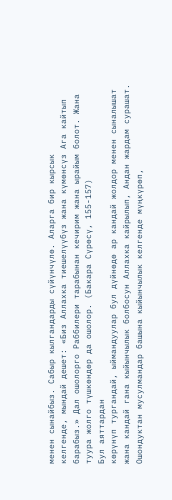менен сынайбыз. Сабыр кылгандарды сүйүнчүлө. Аларга бир кырсык
келгенде, мындай дешет: «Биз Аллахка тиешелүүбүз жана күмөнсүз Ага кайтып
барабыз.» Дал ошолорго Раббилери тарабынан кечирим жана ырайым болот. Жана
туура жолго түшкөндөр да ошолор. (Бакара Сүрөсү, 155-157)
Бул аяттардан
көрүнүп тургандай, ыймандуулар бул дүйнөдө ар кандай жолдор менен сыналышат
жана кандай гана кыйынчылык болбосун Аллахка кайрылып, Андан жардам сурашат.
Ошондуктан мусулмандар башына кыйынчылык келгенде мүңкүрөп,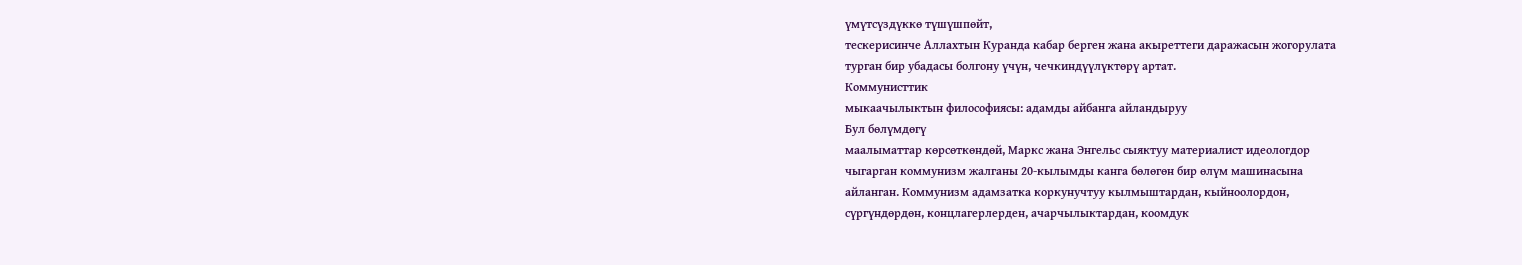үмүтсүздүккө түшүшпөйт,
тескерисинче Аллахтын Куранда кабар берген жана акыреттеги даражасын жогорулата
турган бир убадасы болгону үчүн, чечкиндүүлүктөрү артат.
Коммунисттик
мыкаачылыктын философиясы: адамды айбанга айландыруу
Бул бөлүмдөгү
маалыматтар көрсөткөндөй, Маркс жана Энгельс сыяктуу материалист идеологдор
чыгарган коммунизм жалганы 20-кылымды канга бөлөгөн бир өлүм машинасына
айланган. Коммунизм адамзатка коркунучтуу кылмыштардан, кыйноолордон,
сүргүндөрдөн, концлагерлерден, ачарчылыктардан, коомдук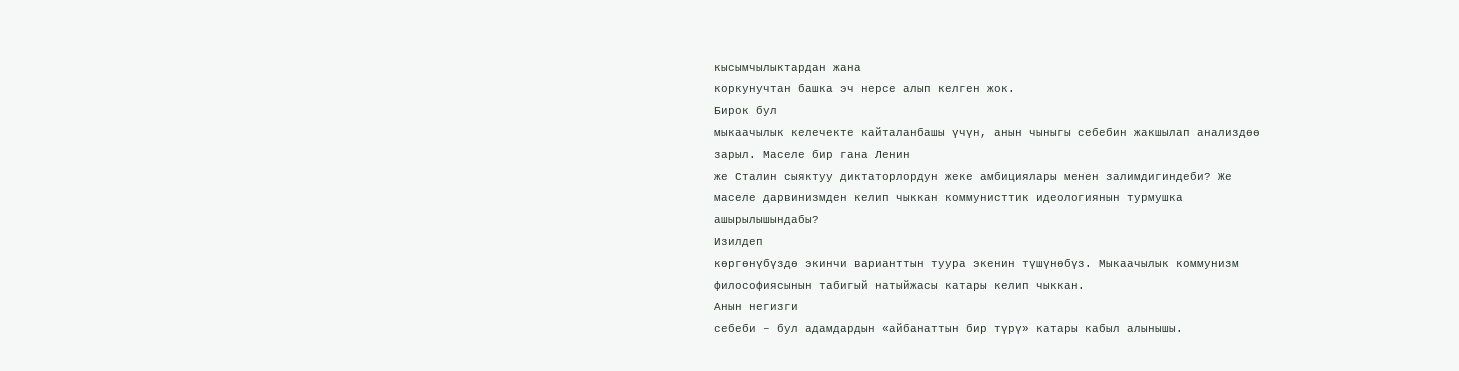кысымчылыктардан жана
коркунучтан башка эч нерсе алып келген жок.
Бирок бул
мыкаачылык келечекте кайталанбашы үчүн, анын чыныгы себебин жакшылап анализдөө
зарыл. Маселе бир гана Ленин
же Сталин сыяктуу диктаторлордун жеке амбициялары менен залимдигиндеби? Же
маселе дарвинизмден келип чыккан коммунисттик идеологиянын турмушка
ашырылышындабы?
Изилдеп
көргөнүбүздө экинчи варианттын туура экенин түшүнөбүз. Мыкаачылык коммунизм
философиясынын табигый натыйжасы катары келип чыккан.
Анын негизги
себеби – бул адамдардын «айбанаттын бир түрү» катары кабыл алынышы.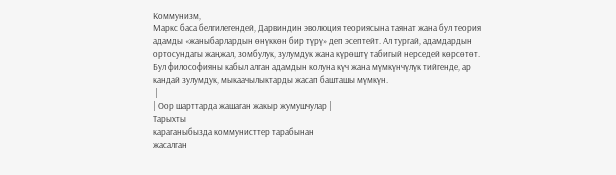Коммунизм,
Маркс баса белгилегендей, Дарвиндин эволюция теориясына таянат жана бул теория
адамды «жаныбарлардын өнүккөн бир түрү» деп эсептейт. Ал тургай, адамдардын
ортосундагы жаңжал, зомбулук, зулумдук жана күрөштү табигый нерседей көрсөтөт.
Бул философияны кабыл алган адамдын колуна күч жана мүмкүнчүлүк тийгенде, ар
кандай зулумдук, мыкаачылыктарды жасап башташы мүмкүн.
 |
| Оор шарттарда жашаган жакыр жумушчулар |
Тарыхты
караганыбызда коммунисттер тарабынан
жасалган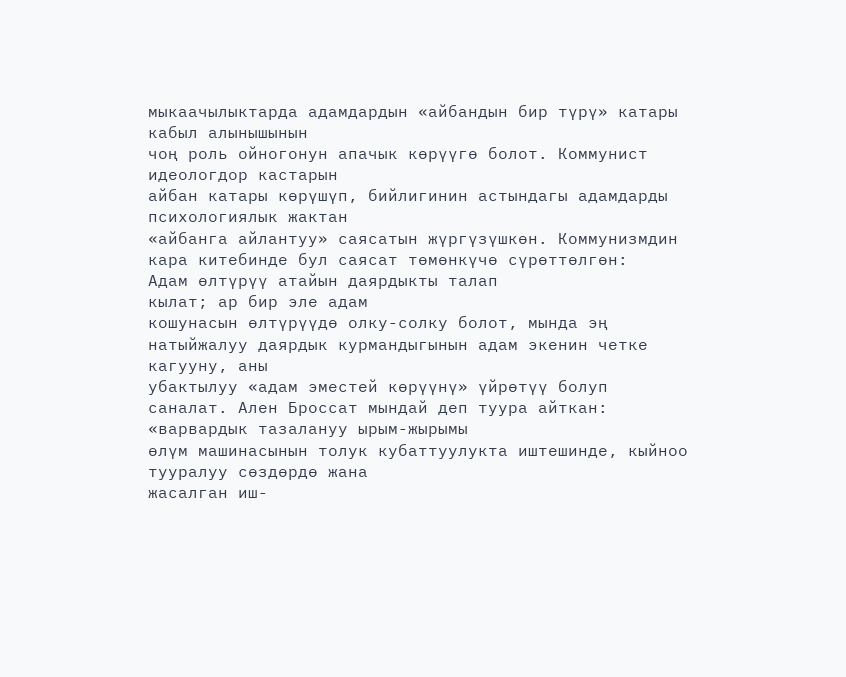мыкаачылыктарда адамдардын «айбандын бир түрү» катары кабыл алынышынын
чоң роль ойногонун апачык көрүүгө болот. Коммунист идеологдор кастарын
айбан катары көрүшүп, бийлигинин астындагы адамдарды психологиялык жактан
«айбанга айлантуу» саясатын жүргүзүшкөн. Коммунизмдин
кара китебинде бул саясат төмөнкүчө сүрөттөлгөн:
Адам өлтүрүү атайын даярдыкты талап
кылат; ар бир эле адам
кошунасын өлтүрүүдө олку-солку болот, мында эң натыйжалуу даярдык курмандыгынын адам экенин четке кагууну, аны
убактылуу «адам эместей көрүүнү» үйрөтүү болуп
саналат. Ален Броссат мындай деп туура айткан: «варвардык тазалануу ырым-жырымы
өлүм машинасынын толук кубаттуулукта иштешинде, кыйноо тууралуу сөздөрдө жана
жасалган иш-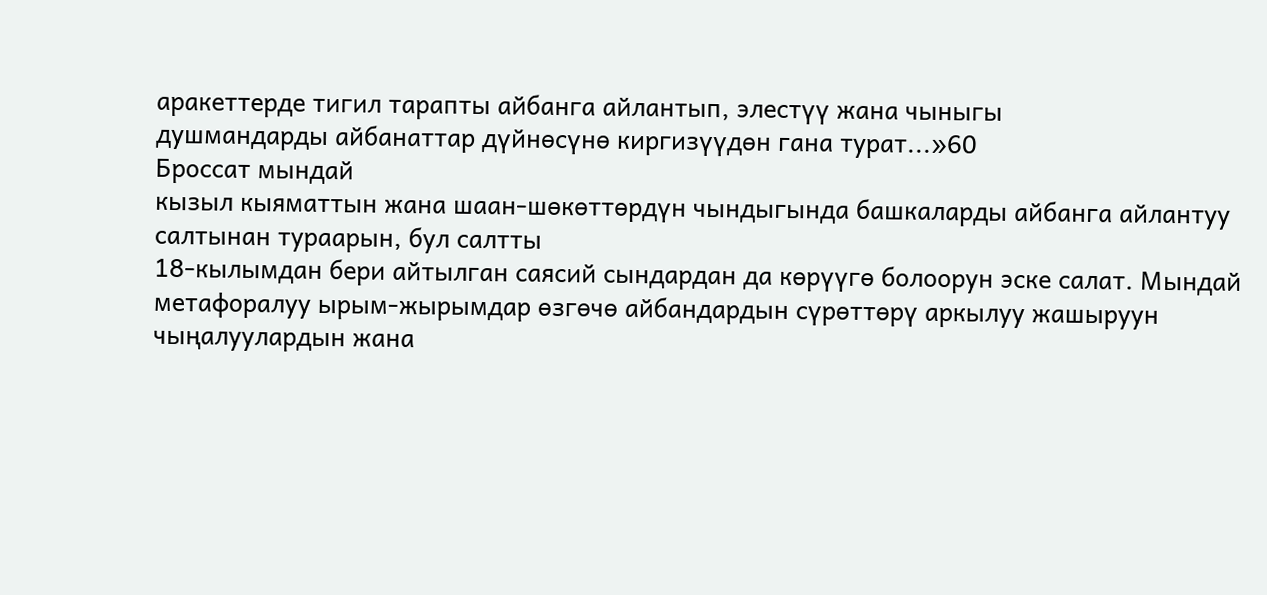аракеттерде тигил тарапты айбанга айлантып, элестүү жана чыныгы
душмандарды айбанаттар дүйнөсүнө киргизүүдөн гана турат...»60
Броссат мындай
кызыл кыяматтын жана шаан-шөкөттөрдүн чындыгында башкаларды айбанга айлантуу салтынан тураарын, бул салтты
18-кылымдан бери айтылган саясий сындардан да көрүүгө болоорун эске салат. Мындай
метафоралуу ырым-жырымдар өзгөчө айбандардын сүрөттөрү аркылуу жашыруун
чыңалуулардын жана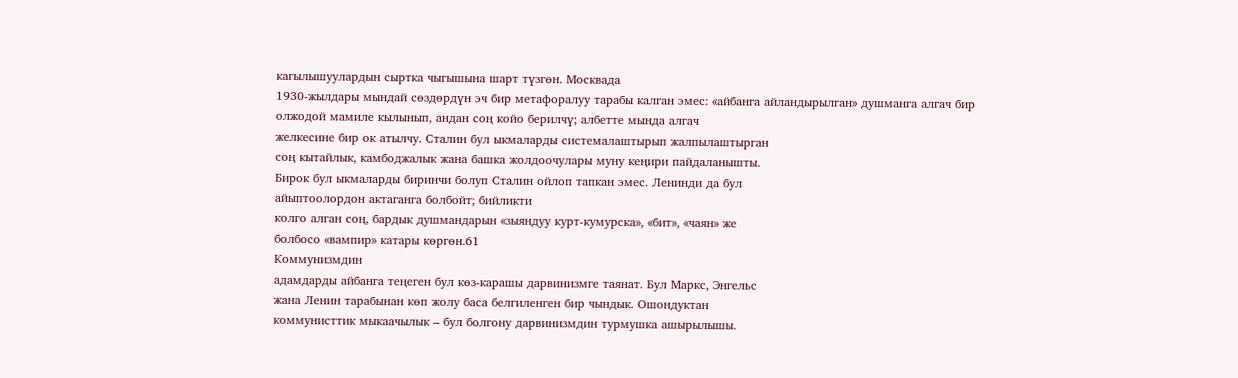кагылышуулардын сыртка чыгышына шарт түзгөн. Москвада
1930-жылдары мындай сөздөрдүн эч бир метафоралуу тарабы калган эмес: «айбанга айландырылган» душманга алгач бир
олжодой мамиле кылынып, андан соң койо берилчү; албетте мында алгач
желкесине бир ок атылчу. Сталин бул ыкмаларды системалаштырып жалпылаштырган
соң кытайлык, камбоджалык жана башка жолдоочулары муну кеңири пайдаланышты.
Бирок бул ыкмаларды биринчи болуп Сталин ойлоп тапкан эмес. Ленинди да бул
айыптоолордон актаганга болбойт; бийликти
колго алган соң, бардык душмандарын «зыяндуу курт-кумурска», «бит», «чаян» же
болбосо «вампир» катары көргөн.61
Коммунизмдин
адамдарды айбанга теңеген бул көз-карашы дарвинизмге таянат. Бул Маркс, Энгельс
жана Ленин тарабынан көп жолу баса белгиленген бир чындык. Ошондуктан
коммунисттик мыкаачылык – бул болгону дарвинизмдин турмушка ашырылышы.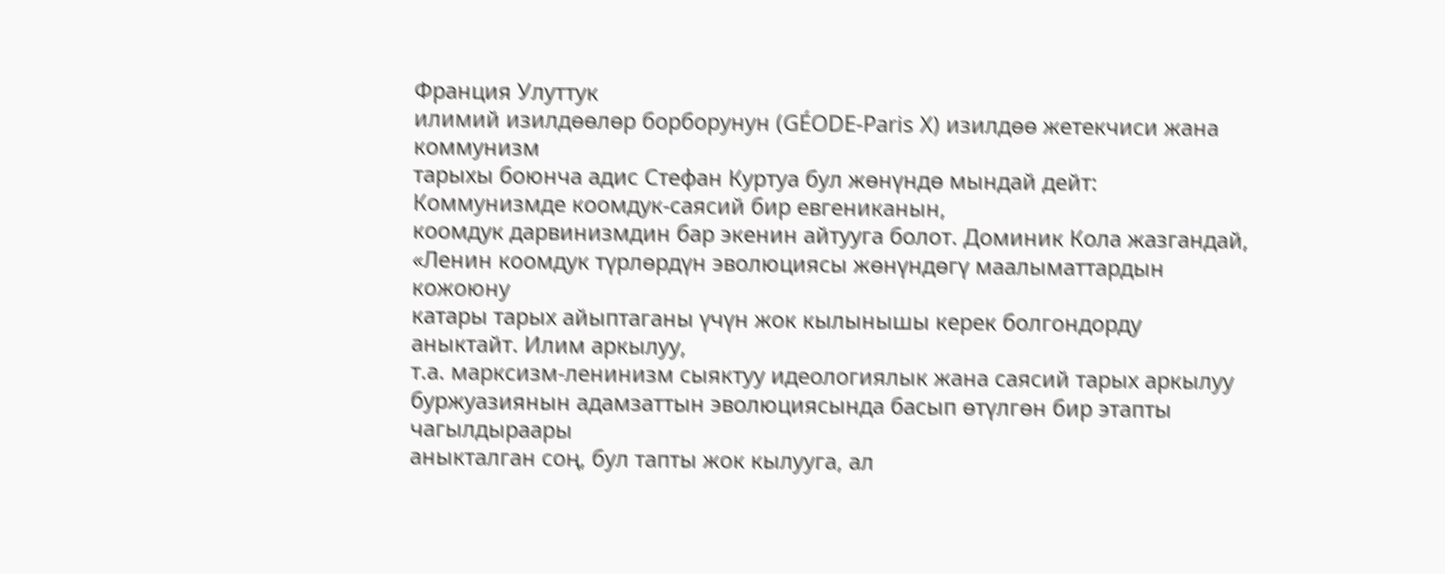Франция Улуттук
илимий изилдөөлөр борборунун (GÉODE-Paris X) изилдөө жетекчиси жана коммунизм
тарыхы боюнча адис Стефан Куртуа бул жөнүндө мындай дейт:
Коммунизмде коомдук-саясий бир евгениканын,
коомдук дарвинизмдин бар экенин айтууга болот. Доминик Кола жазгандай, «Ленин коомдук түрлөрдүн эволюциясы жөнүндөгү маалыматтардын кожоюну
катары тарых айыптаганы үчүн жок кылынышы керек болгондорду
аныктайт. Илим аркылуу,
т.а. марксизм-ленинизм сыяктуу идеологиялык жана саясий тарых аркылуу
буржуазиянын адамзаттын эволюциясында басып өтүлгөн бир этапты чагылдыраары
аныкталган соң, бул тапты жок кылууга, ал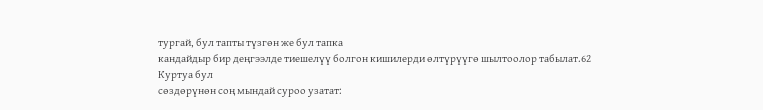тургай, бул тапты түзгөн же бул тапка
кандайдыр бир деңгээлде тиешелүү болгон кишилерди өлтүрүүгө шылтоолор табылат.62
Куртуа бул
сөздөрүнөн соң мындай суроо узатат: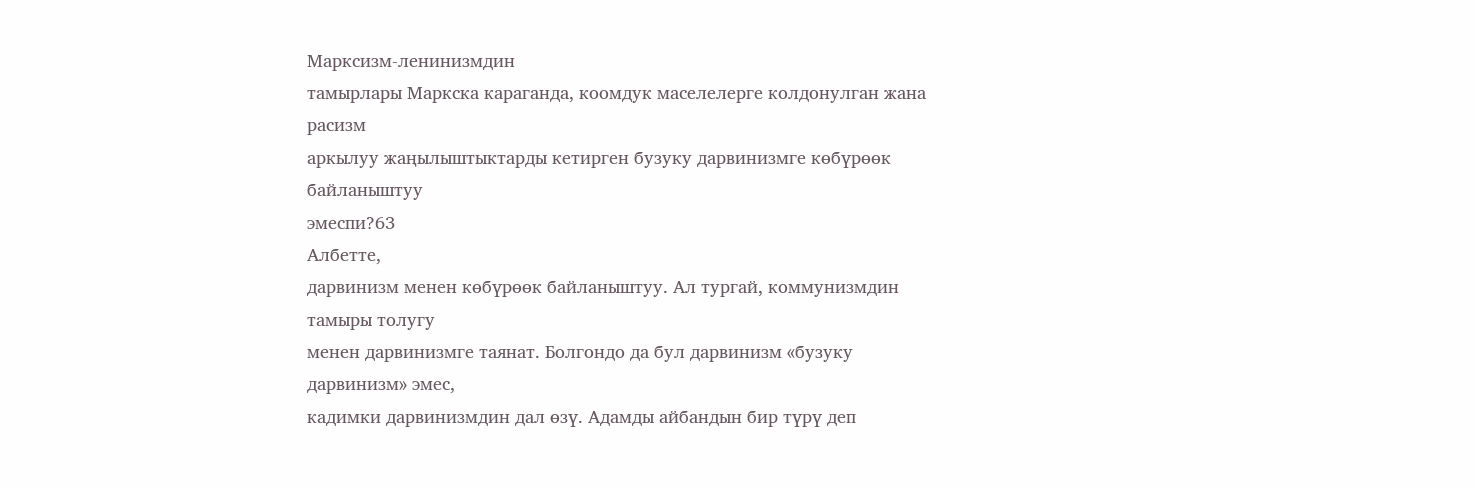Марксизм-ленинизмдин
тамырлары Маркска караганда, коомдук маселелерге колдонулган жана расизм
аркылуу жаңылыштыктарды кетирген бузуку дарвинизмге көбүрөөк байланыштуу
эмеспи?63
Албетте,
дарвинизм менен көбүрөөк байланыштуу. Ал тургай, коммунизмдин тамыры толугу
менен дарвинизмге таянат. Болгондо да бул дарвинизм «бузуку дарвинизм» эмес,
кадимки дарвинизмдин дал өзү. Адамды айбандын бир түрү деп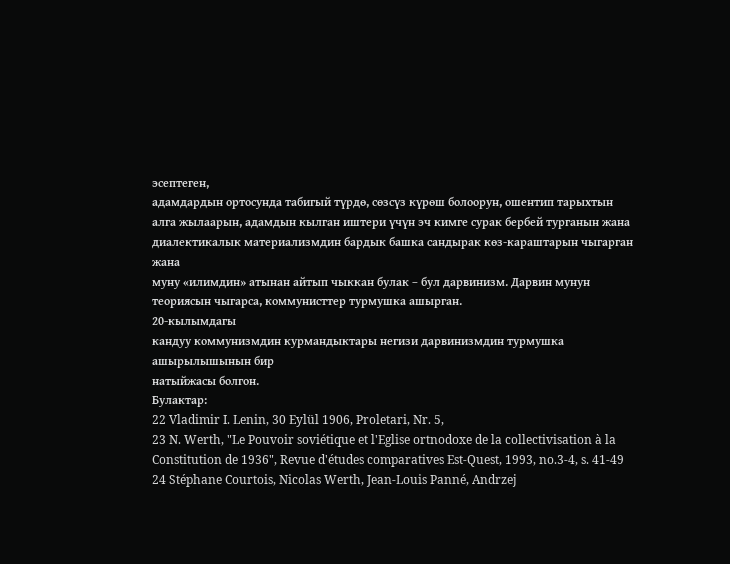эсептеген,
адамдардын ортосунда табигый түрдө, сөзсүз күрөш болоорун, ошентип тарыхтын
алга жылаарын, адамдын кылган иштери үчүн эч кимге сурак бербей турганын жана
диалектикалык материализмдин бардык башка сандырак көз-караштарын чыгарган жана
муну «илимдин» атынан айтып чыккан булак – бул дарвинизм. Дарвин мунун
теориясын чыгарса, коммунисттер турмушка ашырган.
20-кылымдагы
кандуу коммунизмдин курмандыктары негизи дарвинизмдин турмушка ашырылышынын бир
натыйжасы болгон.
Булактар:
22 Vladimir I. Lenin, 30 Eylül 1906, Proletari, Nr. 5,
23 N. Werth, "Le Pouvoir soviétique et l'Eglise ortnodoxe de la collectivisation à la Constitution de 1936", Revue d'études comparatives Est-Quest, 1993, no.3-4, s. 41-49
24 Stéphane Courtois, Nicolas Werth, Jean-Louis Panné, Andrzej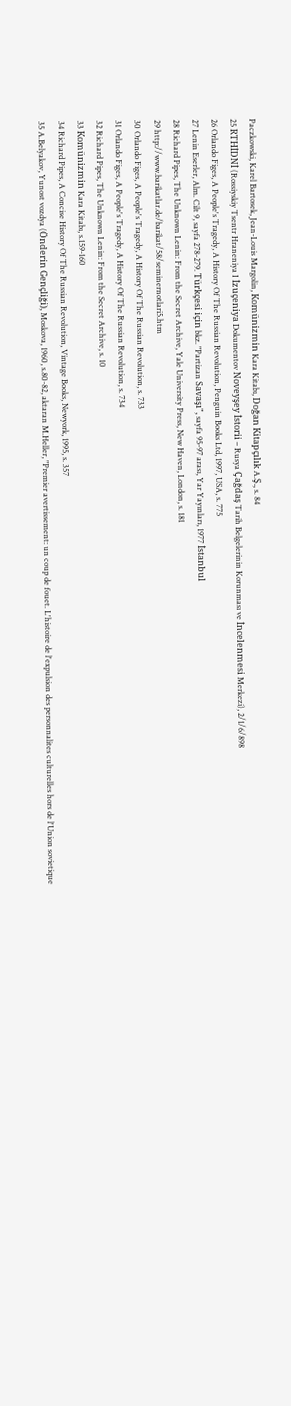Paczkowski, Karel Bartosek, Jean-Louis Margolin, Komünizmin Kara Kitabı, Doğan Kitapçılık A.Ş., s. 84
25 RTHİDNİ (Rossiyskiy Tsentr Hraneniya I İzuçeniya Dokumentov Noveyşey İstorii – Rusya Çağdaş Tarih Belgelerinin Korunması ve İncelenmesi Merkezi), 2/1/6/898
26 Orlando Figes, A People's Tragedy, A History Of The Russian Revolution, Penguin Books Ltd, 1997, USA, s. 775
27 Lenin Eserler, Alm. Cilt 9, sayfa 278-279. Türkçesi için bkz. "Partizan Savaşı", sayfa 95-97 arası, Yar Yayınları, 1977 İstanbul
28 Richard Pipes, The Unknown Lenin: From the Secret Archive, Yale University Press, New Haven, London, s. 181
29 http://www.barikatlar.de/barikat/58/seminernotlari5.htm
30 Orlando Figes, A People's Tragedy, A History Of The Russian Revolution, s. 733
31 Orlando Figes, A People's Tragedy, A History Of The Russian Revolution, s. 734
32 Richard Pipes, The Unknown Lenin: From the Secret Archive, s. 10
33 Komünizmin Kara Kitabı, s.159-160
34 Richard Pipes, A Concise History Of The Russian Revolution, Vintage Books, Newyork, 1995, s. 357
35 A.Belyakov, Yunost vozdya (Önderin Gençliği), Moskova, 1960, s.80-82, aktaran M.Heller, "Premier avertissement: un coup de fouet. L'histoire de l'expulsion des personnalites culturelles hors de l'Union sovietique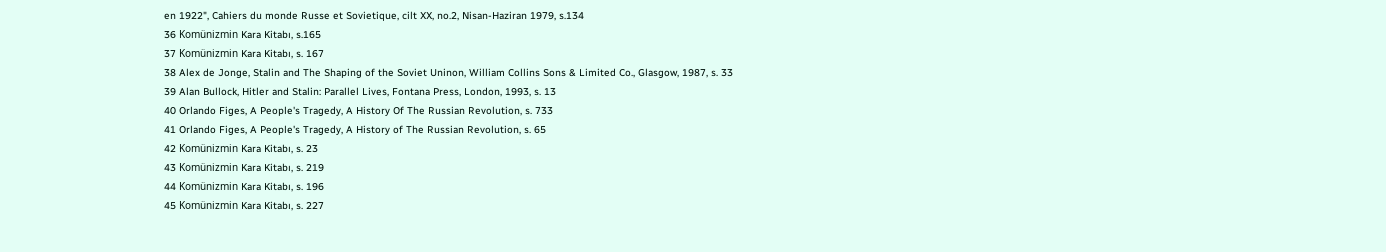en 1922", Cahiers du monde Russe et Sovietique, cilt XX, no.2, Nisan-Haziran 1979, s.134
36 Komünizmin Kara Kitabı, s.165
37 Komünizmin Kara Kitabı, s. 167
38 Alex de Jonge, Stalin and The Shaping of the Soviet Uninon, William Collins Sons & Limited Co., Glasgow, 1987, s. 33
39 Alan Bullock, Hitler and Stalin: Parallel Lives, Fontana Press, London, 1993, s. 13
40 Orlando Figes, A People's Tragedy, A History Of The Russian Revolution, s. 733
41 Orlando Figes, A People's Tragedy, A History of The Russian Revolution, s. 65
42 Komünizmin Kara Kitabı, s. 23
43 Komünizmin Kara Kitabı, s. 219
44 Komünizmin Kara Kitabı, s. 196
45 Komünizmin Kara Kitabı, s. 227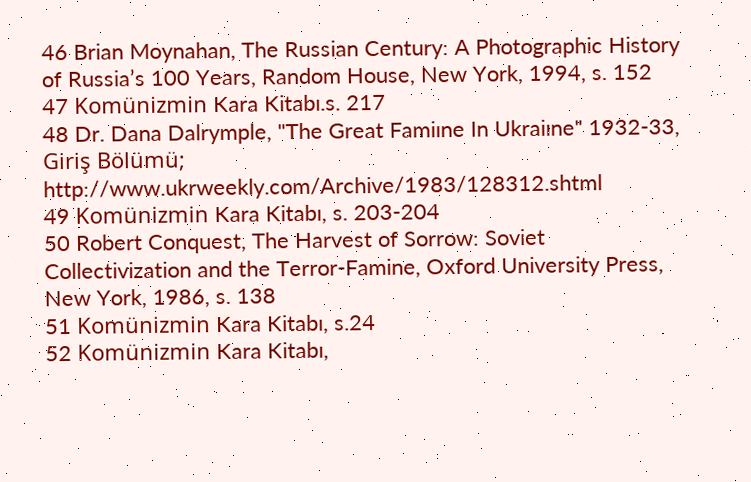46 Brian Moynahan, The Russian Century: A Photographic History of Russia’s 100 Years, Random House, New York, 1994, s. 152
47 Komünizmin Kara Kitabı.s. 217
48 Dr. Dana Dalrymple, "The Great Famiıne In Ukraiıne" 1932-33, Giriş Bölümü; http://www.ukrweekly.com/Archive/1983/128312.shtml
49 Komünizmin Kara Kitabı, s. 203-204
50 Robert Conquest, The Harvest of Sorrow: Soviet Collectivization and the Terror-Famine, Oxford University Press, New York, 1986, s. 138
51 Komünizmin Kara Kitabı, s.24
52 Komünizmin Kara Kitabı,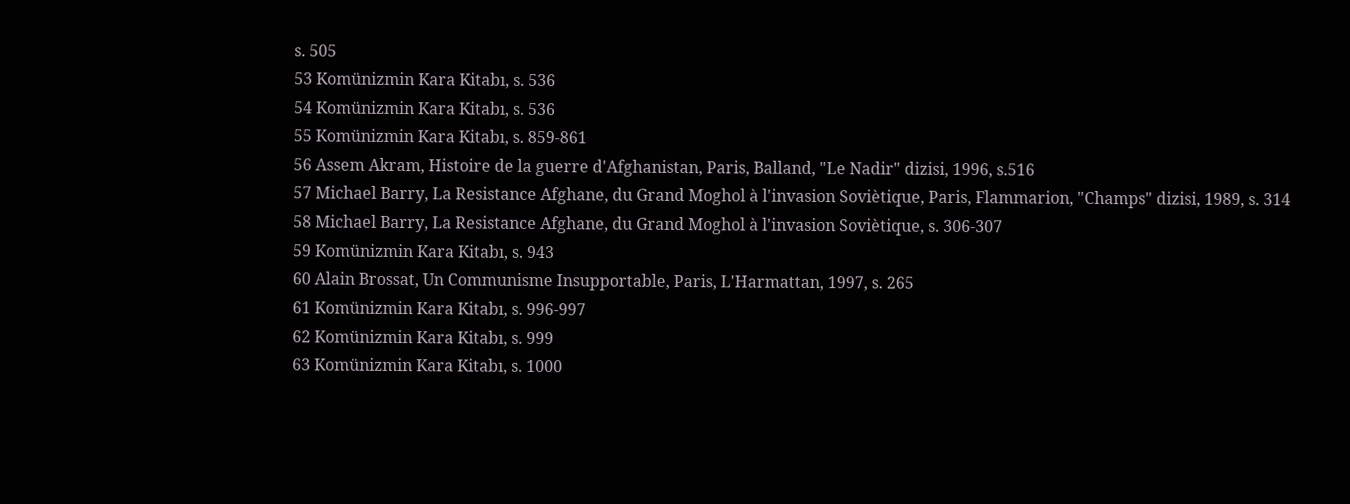s. 505
53 Komünizmin Kara Kitabı, s. 536
54 Komünizmin Kara Kitabı, s. 536
55 Komünizmin Kara Kitabı, s. 859-861
56 Assem Akram, Histoire de la guerre d'Afghanistan, Paris, Balland, "Le Nadir" dizisi, 1996, s.516
57 Michael Barry, La Resistance Afghane, du Grand Moghol à l'invasion Soviètique, Paris, Flammarion, "Champs" dizisi, 1989, s. 314
58 Michael Barry, La Resistance Afghane, du Grand Moghol à l'invasion Soviètique, s. 306-307
59 Komünizmin Kara Kitabı, s. 943
60 Alain Brossat, Un Communisme Insupportable, Paris, L'Harmattan, 1997, s. 265
61 Komünizmin Kara Kitabı, s. 996-997
62 Komünizmin Kara Kitabı, s. 999
63 Komünizmin Kara Kitabı, s. 1000